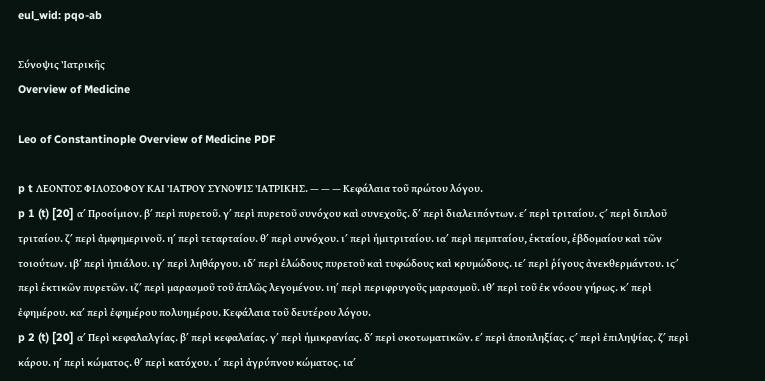eul_wid: pqo-ab

Σύνοψις Ἰατρικῆς
Overview of Medicine

Leo of Constantinople Overview of Medicine PDF

p t ΛΕΟΝΤΟΣ ΦΙΛΟΣΟΦΟΥ ΚΑΙ ἸΑΤΡΟΥ ΣΥΝΟΨΙΣ ἸΑΤΡΙΚΗΣ. — — — Κεφάλαια τοῦ πρώτου λόγου.
p 1 (t) [20] αʹ Προοίμιον. βʹ περὶ πυρετοῦ. γʹ περὶ πυρετοῦ συνόχου καὶ συνεχοῦς. δʹ περὶ διαλειπόντων. εʹ περὶ τριταίου. ϛʹ περὶ διπλοῦ τριταίου. ζʹ περὶ ἀμφημερινοῦ. ηʹ περὶ τεταρταίου. θʹ περὶ συνόχου. ιʹ περὶ ἡμιτριταίου. ιαʹ περὶ πεμπταίου, ἑκταίου, ἑβδομαίου καὶ τῶν τοιούτων. ιβʹ περὶ ἠπιάλου. ιγʹ περὶ ληθάργου. ιδʹ περὶ ἑλώδους πυρετοῦ καὶ τυφώδους καὶ κρυμώδους. ιεʹ περὶ ῥίγους ἀνεκθερμάντου. ιϛʹ περὶ ἑκτικῶν πυρετῶν. ιζʹ περὶ μαρασμοῦ τοῦ ἁπλῶς λεγομένου. ιηʹ περὶ περιφρυγοῦς μαρασμοῦ. ιθʹ περὶ τοῦ ἐκ νόσου γήρως. κʹ περὶ ἐφημέρου. καʹ περὶ ἐφημέρου πολυημέρου. Κεφάλαια τοῦ δευτέρου λόγου.
p 2 (t) [20] αʹ Περὶ κεφαλαλγίας. βʹ περὶ κεφαλαίας. γʹ περὶ ἡμικρανίας. δʹ περὶ σκοτωματικῶν. εʹ περὶ ἀποπληξίας. ϛʹ περὶ ἐπιληψίας. ζʹ περὶ κάρου. ηʹ περὶ κώματος. θʹ περὶ κατόχου. ιʹ περὶ ἀγρύπνου κώματος. ιαʹ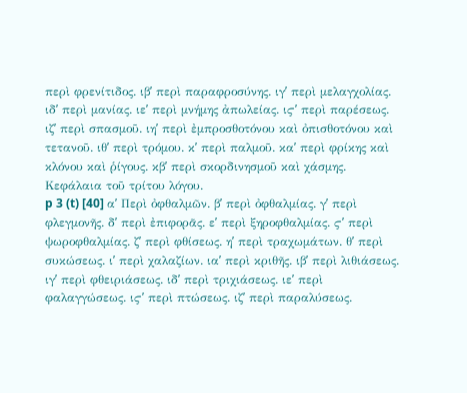περὶ φρενίτιδος. ιβʹ περὶ παραφροσύνης. ιγʹ περὶ μελαγχολίας. ιδʹ περὶ μανίας. ιεʹ περὶ μνήμης ἀπωλείας. ιϛʹ περὶ παρέσεως. ιζʹ περὶ σπασμοῦ. ιηʹ περὶ ἐμπροσθοτόνου καὶ ὀπισθοτόνου καὶ τετανοῦ. ιθʹ περὶ τρόμου. κʹ περὶ παλμοῦ. καʹ περὶ φρίκης καὶ κλόνου καὶ ῥίγους. κβʹ περὶ σκορδινησμοῦ καὶ χάσμης. Κεφάλαια τοῦ τρίτου λόγου.
p 3 (t) [40] αʹ Περὶ ὀφθαλμῶν. βʹ περὶ ὀφθαλμίας. γʹ περὶ φλεγμονῆς. δʹ περὶ ἐπιφορᾶς. εʹ περὶ ξηροφθαλμίας. ϛʹ περὶ ψωροφθαλμίας. ζʹ περὶ φθίσεως. ηʹ περὶ τραχωμάτων. θʹ περὶ συκώσεως. ιʹ περὶ χαλαζίων. ιαʹ περὶ κριθῆς. ιβʹ περὶ λιθιάσεως. ιγʹ περὶ φθειριάσεως. ιδʹ περὶ τριχιάσεως. ιεʹ περὶ φαλαγγώσεως. ιϛʹ περὶ πτώσεως. ιζʹ περὶ παραλύσεως.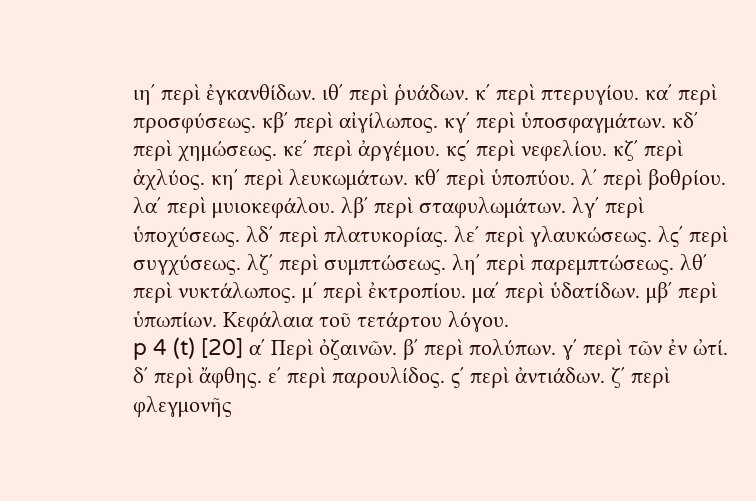ιηʹ περὶ ἐγκανθίδων. ιθʹ περὶ ῥυάδων. κʹ περὶ πτερυγίου. καʹ περὶ προσφύσεως. κβʹ περὶ αἰγίλωπος. κγʹ περὶ ὑποσφαγμάτων. κδʹ περὶ χημώσεως. κεʹ περὶ ἀργέμου. κϛʹ περὶ νεφελίου. κζʹ περὶ ἀχλύος. κηʹ περὶ λευκωμάτων. κθʹ περὶ ὑποπύου. λʹ περὶ βοθρίου. λαʹ περὶ μυιοκεφάλου. λβʹ περὶ σταφυλωμάτων. λγʹ περὶ ὑποχύσεως. λδʹ περὶ πλατυκορίας. λεʹ περὶ γλαυκώσεως. λϛʹ περὶ συγχύσεως. λζʹ περὶ συμπτώσεως. ληʹ περὶ παρεμπτώσεως. λθʹ περὶ νυκτάλωπος. μʹ περὶ ἐκτροπίου. μαʹ περὶ ὑδατίδων. μβʹ περὶ ὑπωπίων. Κεφάλαια τοῦ τετάρτου λόγου.
p 4 (t) [20] αʹ Περὶ ὀζαινῶν. βʹ περὶ πολύπων. γʹ περὶ τῶν ἐν ὠτί. δʹ περὶ ἄφθης. εʹ περὶ παρουλίδος. ϛʹ περὶ ἀντιάδων. ζʹ περὶ φλεγμονῆς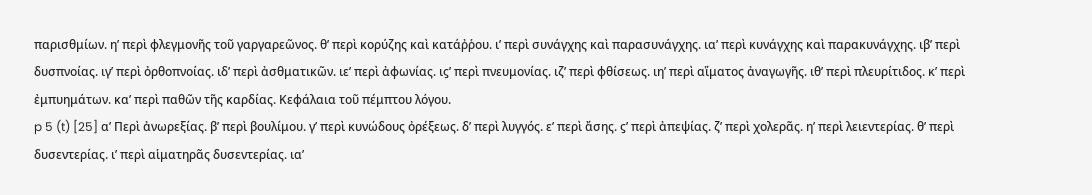παρισθμίων. ηʹ περὶ φλεγμονῆς τοῦ γαργαρεῶνος. θʹ περὶ κορύζης καὶ κατάῤῥου. ιʹ περὶ συνάγχης καὶ παρασυνάγχης. ιαʹ περὶ κυνάγχης καὶ παρακυνάγχης. ιβʹ περὶ δυσπνοίας. ιγʹ περὶ ὀρθοπνοίας. ιδʹ περὶ ἀσθματικῶν. ιεʹ περὶ ἀφωνίας. ιϛʹ περὶ πνευμονίας. ιζʹ περὶ φθίσεως. ιηʹ περὶ αἵματος ἀναγωγῆς. ιθʹ περὶ πλευρίτιδος. κʹ περὶ ἐμπυημάτων. καʹ περὶ παθῶν τῆς καρδίας. Κεφάλαια τοῦ πέμπτου λόγου.
p 5 (t) [25] αʹ Περὶ ἀνωρεξίας. βʹ περὶ βουλίμου. γʹ περὶ κυνώδους ὀρέξεως. δʹ περὶ λυγγός. εʹ περὶ ἄσης. ϛʹ περὶ ἀπεψίας. ζʹ περὶ χολερᾶς. ηʹ περὶ λειεντερίας. θʹ περὶ δυσεντερίας. ιʹ περὶ αἱματηρᾶς δυσεντερίας. ιαʹ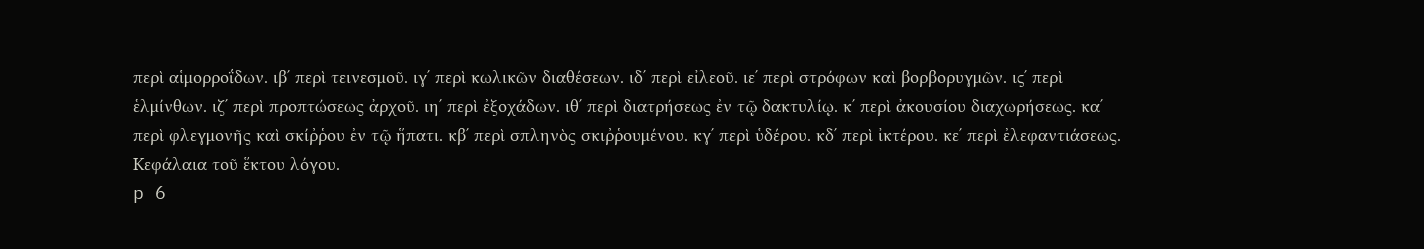περὶ αἱμορροΐδων. ιβʹ περὶ τεινεσμοῦ. ιγʹ περὶ κωλικῶν διαθέσεων. ιδʹ περὶ εἰλεοῦ. ιεʹ περὶ στρόφων καὶ βορβορυγμῶν. ιϛʹ περὶ ἑλμίνθων. ιζʹ περὶ προπτώσεως ἀρχοῦ. ιηʹ περὶ ἐξοχάδων. ιθʹ περὶ διατρήσεως ἐν τῷ δακτυλίῳ. κʹ περὶ ἀκουσίου διαχωρήσεως. καʹ περὶ φλεγμονῆς καὶ σκίῤῥου ἐν τῷ ἥπατι. κβʹ περὶ σπληνὸς σκιῤῥουμένου. κγʹ περὶ ὑδέρου. κδʹ περὶ ἰκτέρου. κεʹ περὶ ἐλεφαντιάσεως. Κεφάλαια τοῦ ἕκτου λόγου.
p 6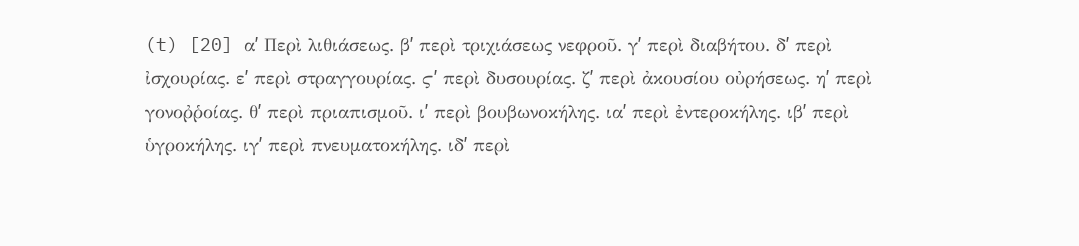(t) [20] αʹ Περὶ λιθιάσεως. βʹ περὶ τριχιάσεως νεφροῦ. γʹ περὶ διαβήτου. δʹ περὶ ἰσχουρίας. εʹ περὶ στραγγουρίας. ϛʹ περὶ δυσουρίας. ζʹ περὶ ἀκουσίου οὐρήσεως. ηʹ περὶ γονοῤῥοίας. θʹ περὶ πριαπισμοῦ. ιʹ περὶ βουβωνοκήλης. ιαʹ περὶ ἐντεροκήλης. ιβʹ περὶ ὑγροκήλης. ιγʹ περὶ πνευματοκήλης. ιδʹ περὶ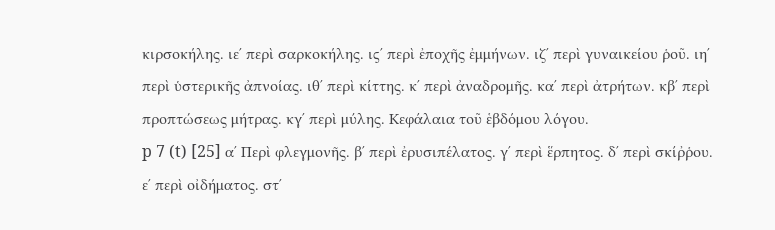κιρσοκήλης. ιεʹ περὶ σαρκοκήλης. ιϛʹ περὶ ἐποχῆς ἐμμήνων. ιζʹ περὶ γυναικείου ῥοῦ. ιηʹ περὶ ὑστερικῆς ἀπνοίας. ιθʹ περὶ κίττης. κʹ περὶ ἀναδρομῆς. καʹ περὶ ἀτρήτων. κβʹ περὶ προπτώσεως μήτρας. κγʹ περὶ μύλης. Κεφάλαια τοῦ ἑβδόμου λόγου.
p 7 (t) [25] αʹ Περὶ φλεγμονῆς. βʹ περὶ ἐρυσιπέλατος. γʹ περὶ ἕρπητος. δʹ περὶ σκίῤῥου. εʹ περὶ οἰδήματος. στʹ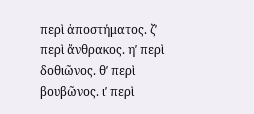περὶ ἀποστήματος. ζʹ περὶ ἄνθρακος. ηʹ περὶ δοθιῶνος. θʹ περὶ βουβῶνος. ιʹ περὶ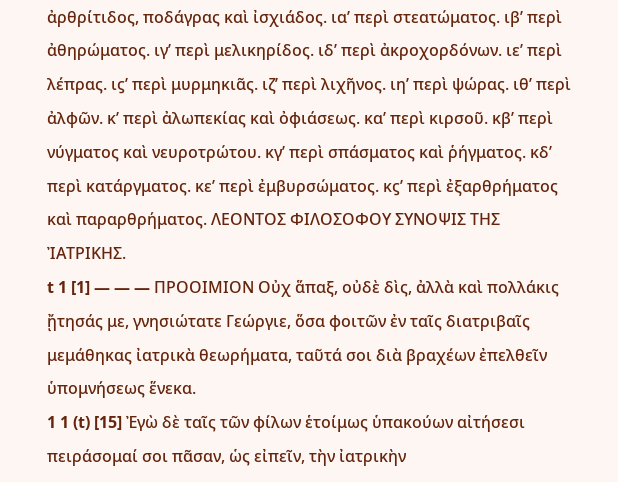ἀρθρίτιδος, ποδάγρας καὶ ἰσχιάδος. ιαʹ περὶ στεατώματος. ιβʹ περὶ ἀθηρώματος. ιγʹ περὶ μελικηρίδος. ιδʹ περὶ ἀκροχορδόνων. ιεʹ περὶ λέπρας. ιϛʹ περὶ μυρμηκιᾶς. ιζʹ περὶ λιχῆνος. ιηʹ περὶ ψώρας. ιθʹ περὶ ἀλφῶν. κʹ περὶ ἀλωπεκίας καὶ ὀφιάσεως. καʹ περὶ κιρσοῦ. κβʹ περὶ νύγματος καὶ νευροτρώτου. κγʹ περὶ σπάσματος καὶ ῥήγματος. κδʹ περὶ κατάργματος. κεʹ περὶ ἐμβυρσώματος. κϛʹ περὶ ἐξαρθρήματος καὶ παραρθρήματος. ΛΕΟΝΤΟΣ ΦΙΛΟΣΟΦΟΥ ΣΥΝΟΨΙΣ ΤΗΣ ἸΑΤΡΙΚΗΣ.
t 1 [1] — — — ΠΡΟΟΙΜΙΟΝ Οὐχ ἅπαξ, οὐδὲ δὶς, ἀλλὰ καὶ πολλάκις ᾔτησάς με, γνησιώτατε Γεώργιε, ὅσα φοιτῶν ἐν ταῖς διατριβαῖς μεμάθηκας ἰατρικὰ θεωρήματα, ταῦτά σοι διὰ βραχέων ἐπελθεῖν ὑπομνήσεως ἕνεκα.
1 1 (t) [15] Ἐγὼ δὲ ταῖς τῶν φίλων ἑτοίμως ὑπακούων αἰτήσεσι πειράσομαί σοι πᾶσαν, ὡς εἰπεῖν, τὴν ἰατρικὴν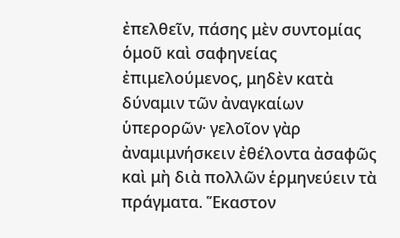ἐπελθεῖν, πάσης μὲν συντομίας ὁμοῦ καὶ σαφηνείας ἐπιμελούμενος, μηδὲν κατὰ δύναμιν τῶν ἀναγκαίων ὑπερορῶν· γελοῖον γὰρ ἀναμιμνήσκειν ἐθέλοντα ἀσαφῶς καὶ μὴ διὰ πολλῶν ἑρμηνεύειν τὰ πράγματα. Ἕκαστον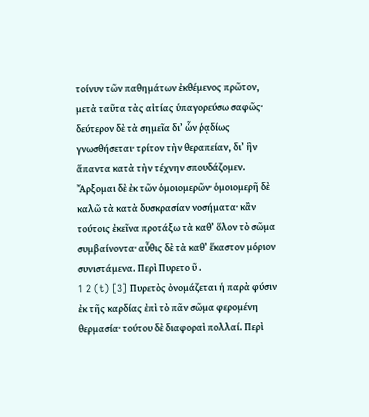τοίνυν τῶν παθημάτων ἐκθέμενος πρῶτον, μετὰ ταῦτα τὰς αἰτίας ὑπαγορεύσω σαφῶς· δεύτερον δὲ τὰ σημεῖα δι’ ὧν ῥᾳδίως γνωσθήσεται· τρίτον τὴν θεραπείαν, δι’ ἣν ἅπαντα κατὰ τὴν τέχνην σπουδάζομεν. Ἄρξομαι δὲ ἐκ τῶν ὁμοιομερῶν· ὁμοιομερῆ δὲ καλῶ τὰ κατὰ δυσκρασίαν νοσήματα· κἂν τούτοις ἐκεῖνα προτάξω τὰ καθ’ ὅλον τὸ σῶμα συμβαίνοντα· αὖθις δὲ τὰ καθ’ ἕκαστον μόριον συνιστάμενα. Περὶ Πυρετο ῦ .
1 2 (t) [3] Πυρετὸς ὀνομάζεται ἡ παρὰ φύσιν ἐκ τῆς καρδίας ἐπὶ τὸ πᾶν σῶμα φερομένη θερμασία· τούτου δὲ διαφοραὶ πολλαί. Περὶ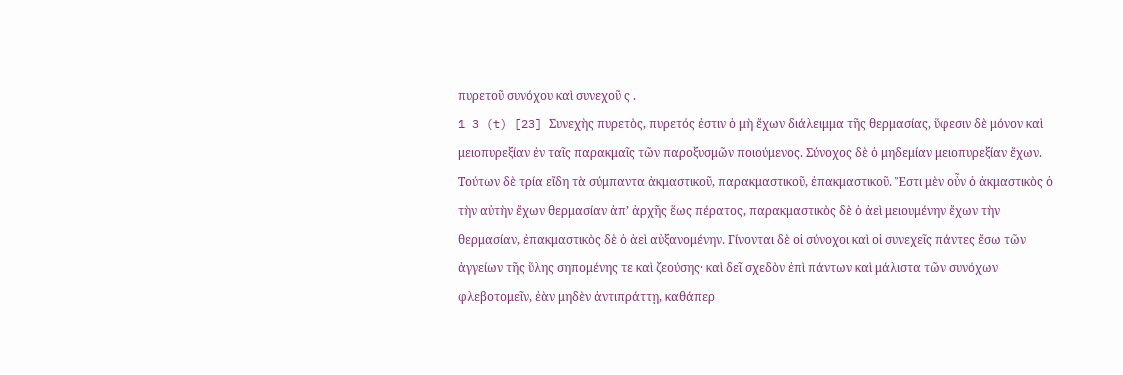πυρετοῦ συνόχου καὶ συνεχοῦ ς .
1 3 (t) [23] Συνεχὴς πυρετὸς, πυρετός ἐστιν ὁ μὴ ἔχων διάλειμμα τῆς θερμασίας, ὕφεσιν δὲ μόνον καὶ μειοπυρεξίαν ἐν ταῖς παρακμαῖς τῶν παροξυσμῶν ποιούμενος. Σύνοχος δὲ ὁ μηδεμίαν μειοπυρεξίαν ἔχων. Τούτων δὲ τρία εἴδη τὰ σύμπαντα ἀκμαστικοῦ, παρακμαστικοῦ, ἐπακμαστικοῦ. Ἔστι μὲν οὖν ὁ ἀκμαστικὸς ὁ τὴν αὐτὴν ἔχων θερμασίαν ἀπ’ ἀρχῆς ἕως πέρατος, παρακμαστικὸς δὲ ὁ ἀεὶ μειουμένην ἔχων τὴν θερμασίαν, ἐπακμαστικὸς δὲ ὁ ἀεὶ αὐξανομένην. Γίνονται δὲ οἱ σύνοχοι καὶ οἱ συνεχεῖς πάντες ἔσω τῶν ἀγγείων τῆς ὕλης σηπομένης τε καὶ ζεούσης· καὶ δεῖ σχεδὸν ἐπὶ πάντων καὶ μάλιστα τῶν συνόχων φλεβοτομεῖν, ἐὰν μηδὲν ἀντιπράττῃ, καθάπερ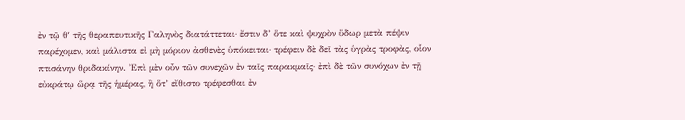ἐν τῷ θʹ τῆς θεραπευτικῆς Γαληνὸς διατάττεται· ἔστιν δ’ ὅτε καὶ ψυχρὸν ὕδωρ μετὰ πέψιν παρέχομεν, καὶ μάλιστα εἰ μὴ μόριον ἀσθενὲς ὑπόκειται· τρέφειν δὲ δεῖ τὰς ὑγρὰς τροφὰς, οἷον πτισάνην θριδακίνην. Ἐπὶ μὲν οὖν τῶν συνεχῶν ἐν ταῖς παρακμαῖς· ἐπὶ δὲ τῶν συνόχων ἐν τῇ εὐκράτῳ ὥρᾳ τῆς ἡμέρας, ἢ ὅτ’ εἴθιστο τρέφεσθαι ἐν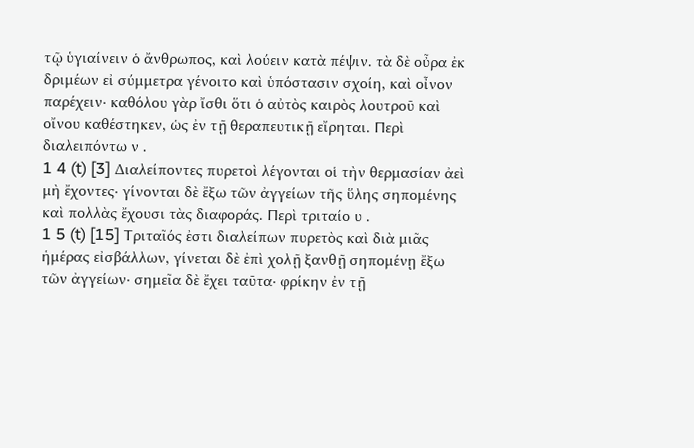τῷ ὑγιαίνειν ὁ ἄνθρωπος, καὶ λούειν κατὰ πέψιν. τὰ δὲ οὖρα ἐκ δριμέων εἰ σύμμετρα γένοιτο καὶ ὑπόστασιν σχοίη, καὶ οἶνον παρέχειν· καθόλου γὰρ ἴσθι ὅτι ὁ αὐτὸς καιρὸς λουτροῦ καὶ οἴνου καθέστηκεν, ὡς ἐν τῇ θεραπευτικῇ εἴρηται. Περὶ διαλειπόντω ν .
1 4 (t) [3] Διαλείποντες πυρετοὶ λέγονται οἱ τὴν θερμασίαν ἀεὶ μὴ ἔχοντες· γίνονται δὲ ἔξω τῶν ἀγγείων τῆς ὕλης σηπομένης καὶ πολλὰς ἔχουσι τὰς διαφοράς. Περὶ τριταίο υ .
1 5 (t) [15] Τριταῖός ἐστι διαλείπων πυρετὸς καὶ διὰ μιᾶς ἡμέρας εἰσβάλλων, γίνεται δὲ ἐπὶ χολῇ ξανθῇ σηπομένῃ ἔξω τῶν ἀγγείων· σημεῖα δὲ ἔχει ταῦτα· φρίκην ἐν τῇ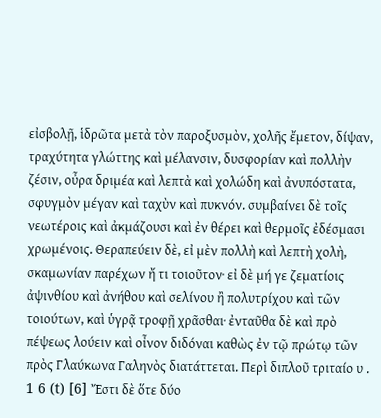εἰσβολῇ, ἱδρῶτα μετὰ τὸν παροξυσμὸν, χολῆς ἔμετον, δίψαν, τραχύτητα γλώττης καὶ μέλανσιν, δυσφορίαν καὶ πολλὴν ζέσιν, οὖρα δριμέα καὶ λεπτὰ καὶ χολώδη καὶ ἀνυπόστατα, σφυγμὸν μέγαν καὶ ταχὺν καὶ πυκνόν. συμβαίνει δὲ τοῖς νεωτέροις καὶ ἀκμάζουσι καὶ ἐν θέρει καὶ θερμοῖς ἐδέσμασι χρωμένοις. Θεραπεύειν δὲ, εἰ μὲν πολλὴ καὶ λεπτὴ χολὴ, σκαμωνίαν παρέχων ἤ τι τοιοῦτον· εἰ δὲ μή γε ζεματίοις ἀψινθίου καὶ ἀνήθου καὶ σελίνου ἢ πολυτρίχου καὶ τῶν τοιούτων, καὶ ὑγρᾷ τροφῇ χρᾶσθαι· ἐνταῦθα δὲ καὶ πρὸ πέψεως λούειν καὶ οἶνον διδόναι καθὼς ἐν τῷ πρώτῳ τῶν πρὸς Γλαύκωνα Γαληνὸς διατάττεται. Περὶ διπλοῦ τριταίο υ .
1 6 (t) [6] Ἔστι δὲ ὅτε δύο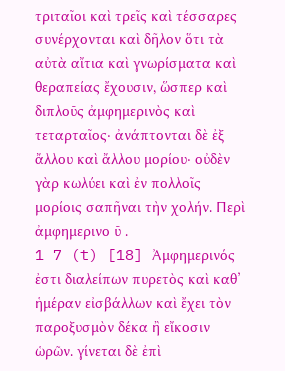τριταῖοι καὶ τρεῖς καὶ τέσσαρες συνέρχονται καὶ δῆλον ὅτι τὰ αὐτὰ αἴτια καὶ γνωρίσματα καὶ θεραπείας ἔχουσιν, ὥσπερ καὶ διπλοῦς ἀμφημερινὸς καὶ τεταρταῖος· ἀνάπτονται δὲ ἐξ ἄλλου καὶ ἄλλου μορίου· οὐδὲν γὰρ κωλύει καὶ ἐν πολλοῖς μορίοις σαπῆναι τὴν χολήν. Περὶ ἀμφημερινο ῦ .
1 7 (t) [18] Ἀμφημερινός ἐστι διαλείπων πυρετὸς καὶ καθ’ ἡμέραν εἰσβάλλων καὶ ἔχει τὸν παροξυσμὸν δέκα ἢ εἴκοσιν ὡρῶν. γίνεται δὲ ἐπὶ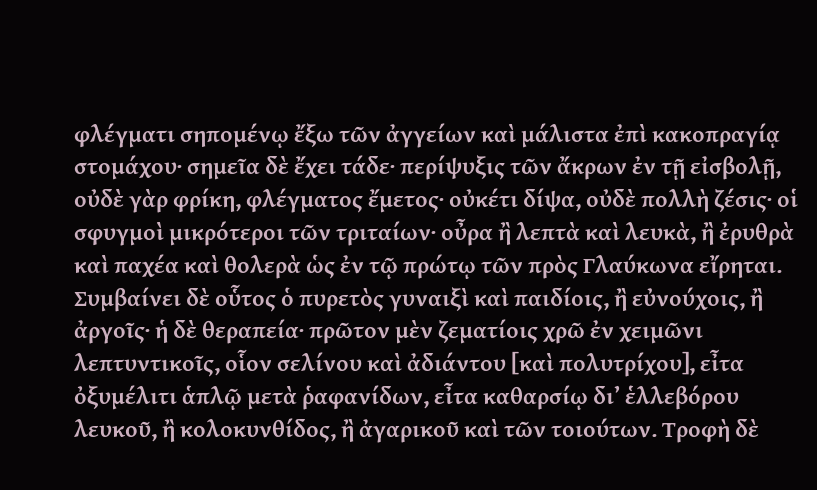φλέγματι σηπομένῳ ἔξω τῶν ἀγγείων καὶ μάλιστα ἐπὶ κακοπραγίᾳ στομάχου· σημεῖα δὲ ἔχει τάδε· περίψυξις τῶν ἄκρων ἐν τῇ εἰσβολῇ, οὐδὲ γὰρ φρίκη, φλέγματος ἔμετος· οὐκέτι δίψα, οὐδὲ πολλὴ ζέσις· οἱ σφυγμοὶ μικρότεροι τῶν τριταίων· οὖρα ἢ λεπτὰ καὶ λευκὰ, ἢ ἐρυθρὰ καὶ παχέα καὶ θολερὰ ὡς ἐν τῷ πρώτῳ τῶν πρὸς Γλαύκωνα εἴρηται. Συμβαίνει δὲ οὗτος ὁ πυρετὸς γυναιξὶ καὶ παιδίοις, ἢ εὐνούχοις, ἢ ἀργοῖς· ἡ δὲ θεραπεία· πρῶτον μὲν ζεματίοις χρῶ ἐν χειμῶνι λεπτυντικοῖς, οἷον σελίνου καὶ ἀδιάντου [καὶ πολυτρίχου], εἶτα ὀξυμέλιτι ἁπλῷ μετὰ ῥαφανίδων, εἶτα καθαρσίῳ δι’ ἑλλεβόρου λευκοῦ, ἢ κολοκυνθίδος, ἢ ἀγαρικοῦ καὶ τῶν τοιούτων. Τροφὴ δὲ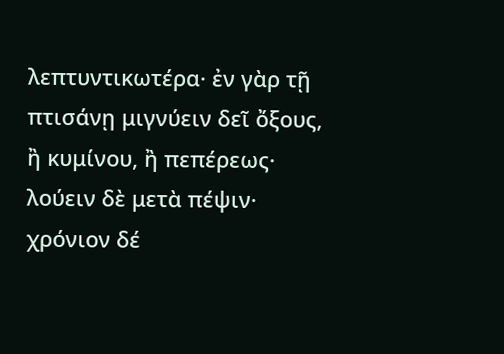λεπτυντικωτέρα· ἐν γὰρ τῇ πτισάνῃ μιγνύειν δεῖ ὄξους, ἢ κυμίνου, ἢ πεπέρεως· λούειν δὲ μετὰ πέψιν· χρόνιον δέ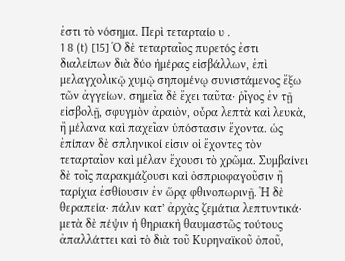ἐστι τὸ νόσημα. Περὶ τεταρταίο υ .
1 8 (t) [15] Ὁ δὲ τεταρταῖος πυρετός ἐστι διαλείπων διὰ δύο ἡμέρας εἰσβάλλων, ἐπὶ μελαγχολικῷ χυμῷ σηπομένῳ συνιστάμενος ἔξω τῶν ἀγγείων. σημεῖα δὲ ἔχει ταῦτα· ῥῖγος ἐν τῇ εἰσβολῇ, σφυγμὸν ἀραιὸν, οὖρα λεπτὰ καὶ λευκὰ, ἢ μέλανα καὶ παχεῖαν ὑπόστασιν ἔχοντα. ὡς ἐπίπαν δὲ σπληνικοί εἰσιν οἱ ἔχοντες τὸν τεταρταῖον καὶ μέλαν ἔχουσι τὸ χρῶμα. Συμβαίνει δὲ τοῖς παρακμάζουσι καὶ ὀσπριοφαγοῦσιν ἢ ταρίχια ἐσθίουσιν ἐν ὥρᾳ φθινοπωρινῇ. Ἡ δὲ θεραπεία· πάλιν κατ’ ἀρχὰς ζεμάτια λεπτυντικά· μετὰ δὲ πέψιν ἡ θηριακὴ θαυμαστῶς τούτους ἀπαλλάττει καὶ τὸ διὰ τοῦ Κυρηναϊκοῦ ὀποῦ,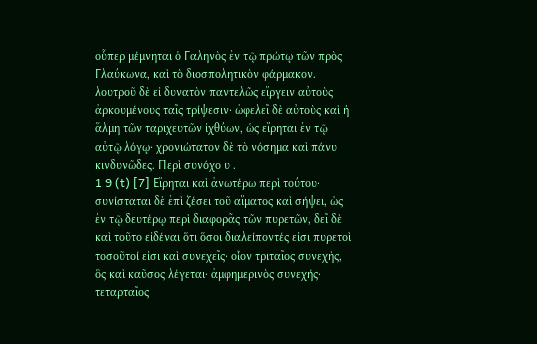οὗπερ μέμνηται ὁ Γαληνὸς ἐν τῷ πρώτῳ τῶν πρὸς Γλαύκωνα, καὶ τὸ διοσπολητικὸν φάρμακον. λουτροῦ δὲ εἰ δυνατὸν παντελῶς εἴργειν αὐτοὺς ἀρκουμένους ταῖς τρίψεσιν· ὠφελεῖ δὲ αὐτοὺς καὶ ἡ ἅλμη τῶν ταριχευτῶν ἰχθύων, ὡς εἴρηται ἐν τῷ αὐτῷ λόγῳ· χρονιώτατον δὲ τὸ νόσημα καὶ πάνυ κινδυνῶδες. Περὶ συνόχο υ .
1 9 (t) [7] Εἴρηται καὶ ἀνωτέρω περὶ τούτου· συνίσταται δὲ ἐπὶ ζέσει τοῦ αἵματος καὶ σήψει, ὡς ἐν τῷ δευτέρῳ περὶ διαφορᾶς τῶν πυρετῶν, δεῖ δὲ καὶ τοῦτο εἰδέναι ὅτι ὅσοι διαλείποντές εἰσι πυρετοὶ τοσοῦτοί εἰσι καὶ συνεχεῖς· οἷον τριταῖος συνεχὴς, ὃς καὶ καῦσος λέγεται· ἀμφημερινὸς συνεχής· τεταρταῖος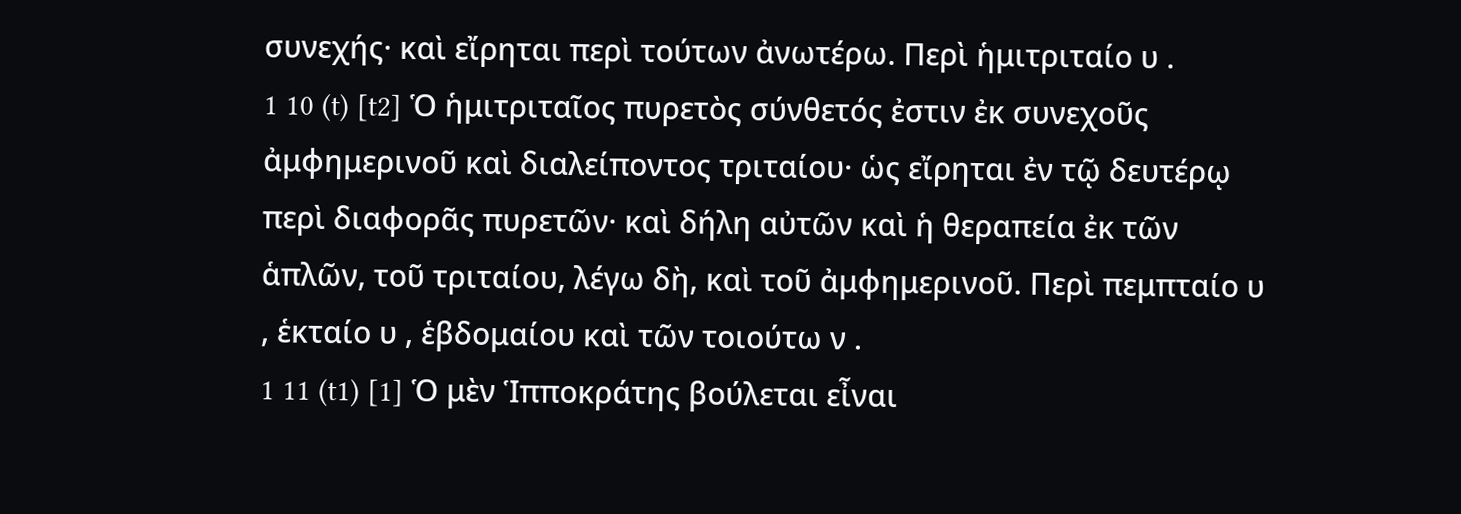συνεχής· καὶ εἴρηται περὶ τούτων ἀνωτέρω. Περὶ ἡμιτριταίο υ .
1 10 (t) [t2] Ὁ ἡμιτριταῖος πυρετὸς σύνθετός ἐστιν ἐκ συνεχοῦς ἀμφημερινοῦ καὶ διαλείποντος τριταίου· ὡς εἴρηται ἐν τῷ δευτέρῳ περὶ διαφορᾶς πυρετῶν· καὶ δήλη αὐτῶν καὶ ἡ θεραπεία ἐκ τῶν ἁπλῶν, τοῦ τριταίου, λέγω δὴ, καὶ τοῦ ἀμφημερινοῦ. Περὶ πεμπταίο υ , ἑκταίο υ , ἑβδομαίου καὶ τῶν τοιούτω ν .
1 11 (t1) [1] Ὁ μὲν Ἱπποκράτης βούλεται εἶναι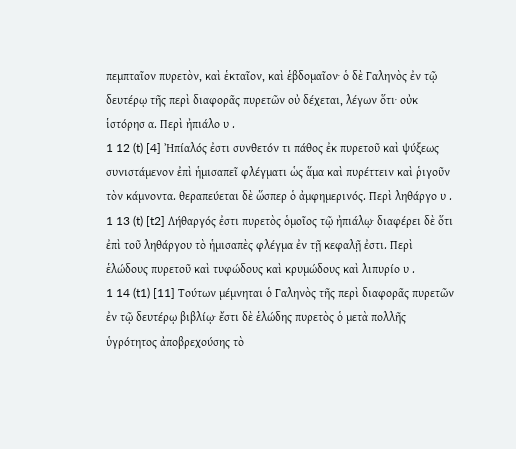πεμπταῖον πυρετὸν, καὶ ἑκταῖον, καὶ ἑβδομαῖον· ὁ δὲ Γαληνὸς ἐν τῷ δευτέρῳ τῆς περὶ διαφορᾶς πυρετῶν οὐ δέχεται, λέγων ὅτι· οὐκ ἱστόρησ α. Περὶ ἠπιάλο υ .
1 12 (t) [4] Ἠπίαλός ἐστι συνθετόν τι πάθος ἐκ πυρετοῦ καὶ ψύξεως συνιστάμενον ἐπὶ ἡμισαπεῖ φλέγματι ὡς ἅμα καὶ πυρέττειν καὶ ῥιγοῦν τὸν κάμνοντα. θεραπεύεται δὲ ὥσπερ ὁ ἀμφημερινός. Περὶ ληθάργο υ .
1 13 (t) [t2] Λήθαργός ἐστι πυρετὸς ὁμοῖος τῷ ἠπιάλῳ· διαφέρει δὲ ὅτι ἐπὶ τοῦ ληθάργου τὸ ἡμισαπὲς φλέγμα ἐν τῇ κεφαλῇ ἐστι. Περὶ ἑλώδους πυρετοῦ καὶ τυφώδους καὶ κρυμώδους καὶ λιπυρίο υ .
1 14 (t1) [11] Τούτων μέμνηται ὁ Γαληνὸς τῆς περὶ διαφορᾶς πυρετῶν ἐν τῷ δευτέρῳ βιβλίῳ· ἔστι δὲ ἑλώδης πυρετὸς ὁ μετὰ πολλῆς ὑγρότητος ἀποβρεχούσης τὸ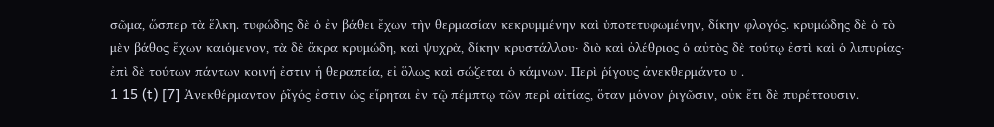σῶμα, ὥσπερ τὰ ἕλκη. τυφώδης δὲ ὁ ἐν βάθει ἔχων τὴν θερμασίαν κεκρυμμένην καὶ ὑποτετυφωμένην, δίκην φλογός. κρυμώδης δὲ ὁ τὸ μὲν βάθος ἔχων καιόμενον, τὰ δὲ ἄκρα κρυμώδη, καὶ ψυχρὰ, δίκην κρυστάλλου· διὸ καὶ ὀλέθριος ὁ αὐτὸς δὲ τούτῳ ἐστὶ καὶ ὁ λιπυρίας· ἐπὶ δὲ τούτων πάντων κοινή ἐστιν ἡ θεραπεία, εἰ ὅλως καὶ σώζεται ὁ κάμνων. Περὶ ῥίγους ἀνεκθερμάντο υ .
1 15 (t) [7] Ἀνεκθέρμαντον ῥῖγός ἐστιν ὡς εἴρηται ἐν τῷ πέμπτῳ τῶν περὶ αἰτίας, ὅταν μόνον ῥιγῶσιν, οὐκ ἔτι δὲ πυρέττουσιν.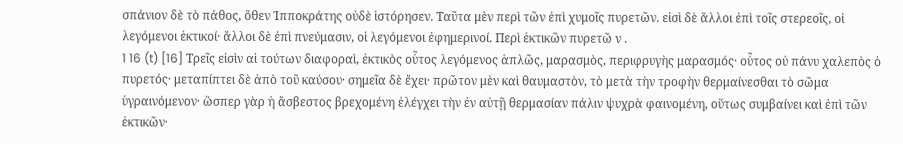σπάνιον δὲ τὸ πάθος, ὅθεν Ἱπποκράτης οὐδὲ ἱστόρησεν. Ταῦτα μὲν περὶ τῶν ἐπὶ χυμοῖς πυρετῶν. εἰσὶ δὲ ἄλλοι ἐπὶ τοῖς στερεοῖς, οἱ λεγόμενοι ἑκτικοί· ἄλλοι δὲ ἐπὶ πνεύμασιν, οἱ λεγόμενοι ἐφημερινοί. Περὶ ἑκτικῶν πυρετῶ ν .
1 16 (t) [16] Τρεῖς εἰσὶν αἱ τούτων διαφοραὶ, ἑκτικὸς οὗτος λεγόμενος ἁπλῶς, μαρασμὸς, περιφρυγὴς μαρασμός· οὗτος οὐ πάνυ χαλεπὸς ὁ πυρετός· μεταπίπτει δὲ ἀπὸ τοῦ καύσου· σημεῖα δὲ ἔχει· πρῶτον μὲν καὶ θαυμαστὸν, τὸ μετὰ τὴν τροφὴν θερμαίνεσθαι τὸ σῶμα ὑγραινόμενον· ὥσπερ γὰρ ἡ ἄσβεστος βρεχομένη ἐλέγχει τὴν ἐν αὐτῇ θερμασίαν πάλιν ψυχρὰ φαινομένη, οὕτως συμβαίνει καὶ ἐπὶ τῶν ἑκτικῶν·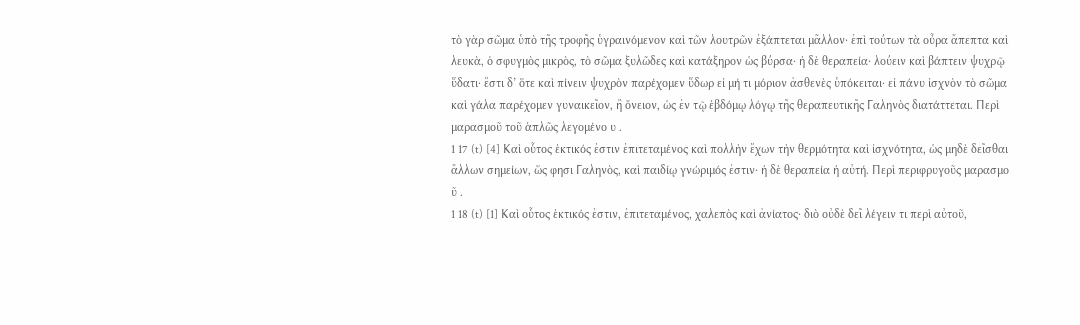τὸ γὰρ σῶμα ὑπὸ τῆς τροφῆς ὑγραινόμενον καὶ τῶν λουτρῶν ἐξάπτεται μᾶλλον· ἐπὶ τούτων τὰ οὖρα ἄπεπτα καὶ λευκὰ, ὁ σφυγμὸς μικρὸς, τὸ σῶμα ξυλῶδες καὶ κατάξηρον ὡς βύρσα· ἡ δὲ θεραπεία· λούειν καὶ βάπτειν ψυχρῷ ὕδατι· ἔστι δ’ ὅτε καὶ πίνειν ψυχρὸν παρέχομεν ὕδωρ εἰ μή τι μόριον ἀσθενὲς ὑπόκειται· εἰ πάνυ ἰσχνὸν τὸ σῶμα καὶ γάλα παρέχομεν γυναικεῖον, ἢ ὄνειον, ὡς ἐν τῷ ἑβδόμῳ λόγῳ τῆς θεραπευτικῆς Γαληνὸς διατάττεται. Περὶ μαρασμοῦ τοῦ ἁπλῶς λεγομένο υ .
1 17 (t) [4] Καὶ οὗτος ἑκτικός ἐστιν ἐπιτεταμένος καὶ πολλὴν ἔχων τὴν θερμότητα καὶ ἰσχνότητα, ὡς μηδὲ δεῖσθαι ἄλλων σημείων, ὥς φησι Γαληνὸς, καὶ παιδίῳ γνώριμός ἐστιν· ἡ δὲ θεραπεία ἡ αὐτή. Περὶ περιφρυγοῦς μαρασμο ῦ .
1 18 (t) [1] Καὶ οὗτος ἑκτικός ἐστιν, ἐπιτεταμένος, χαλεπὸς καὶ ἀνίατος· διὸ οὐδὲ δεῖ λέγειν τι περὶ αὐτοῦ,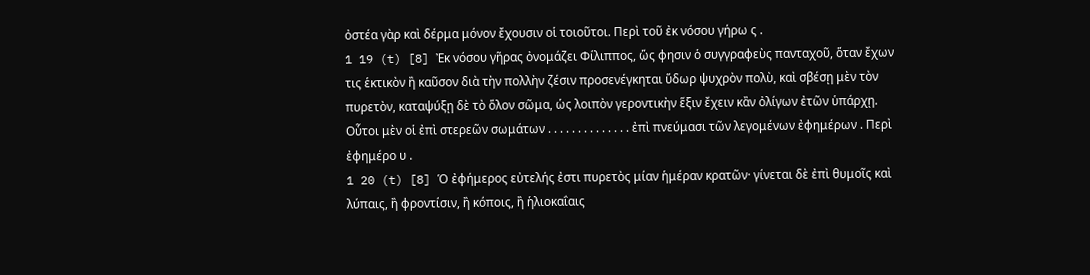ὀστέα γὰρ καὶ δέρμα μόνον ἔχουσιν οἱ τοιοῦτοι. Περὶ τοῦ ἐκ νόσου γήρω ς .
1 19 (t) [8] Ἐκ νόσου γῆρας ὀνομάζει Φίλιππος, ὥς φησιν ὁ συγγραφεὺς πανταχοῦ, ὅταν ἔχων τις ἑκτικὸν ἢ καῦσον διὰ τὴν πολλὴν ζέσιν προσενέγκηται ὕδωρ ψυχρὸν πολὺ, καὶ σβέσῃ μὲν τὸν πυρετὸν, καταψύξῃ δὲ τὸ ὅλον σῶμα, ὡς λοιπὸν γεροντικὴν ἕξιν ἔχειν κἂν ὀλίγων ἐτῶν ὑπάρχῃ. Οὗτοι μὲν οἱ ἐπὶ στερεῶν σωμάτων . . . . . . . . . . . . . . ἐπὶ πνεύμασι τῶν λεγομένων ἐφημέρων . Περὶ ἐφημέρο υ .
1 20 (t) [8] Ὁ ἐφήμερος εὐτελής ἐστι πυρετὸς μίαν ἡμέραν κρατῶν· γίνεται δὲ ἐπὶ θυμοῖς καὶ λύπαις, ἢ φροντίσιν, ἢ κόποις, ἢ ἡλιοκαΐαις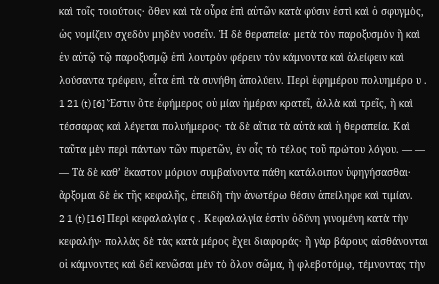καὶ τοῖς τοιούτοις· ὅθεν καὶ τὰ οὖρα ἐπὶ αὐτῶν κατὰ φύσιν ἐστὶ καὶ ὁ σφυγμὸς, ὡς νομίζειν σχεδὸν μηδὲν νοσεῖν. Ἡ δὲ θεραπεία· μετὰ τὸν παροξυσμὸν ἢ καὶ ἐν αὐτῷ τῷ παροξυσμῷ ἐπὶ λουτρὸν φέρειν τὸν κάμνοντα καὶ ἀλείφειν καὶ λούσαντα τρέφειν, εἶτα ἐπὶ τὰ συνήθη ἀπολύειν. Περὶ ἐφημέρου πολυημέρο υ .
1 21 (t) [6] Ἔστιν ὅτε ἐφήμερος οὐ μίαν ἡμέραν κρατεῖ, ἀλλὰ καὶ τρεῖς, ἢ καὶ τέσσαρας καὶ λέγεται πολυήμερος· τὰ δὲ αἴτια τὰ αὐτὰ καὶ ἡ θεραπεία. Καὶ ταῦτα μὲν περὶ πάντων τῶν πυρετῶν, ἐν οἷς τὸ τέλος τοῦ πρώτου λόγου. — — — Τὰ δὲ καθ’ ἕκαστον μόριον συμβαίνοντα πάθη κατάλοιπον ὑφηγήσασθαι· ἄρξομαι δὲ ἐκ τῆς κεφαλῆς, ἐπειδὴ τὴν ἀνωτέρω θέσιν ἀπείληφε καὶ τιμίαν.
2 1 (t) [16] Περὶ κεφαλαλγία ς . Κεφαλαλγία ἐστὶν ὀδύνη γινομένη κατὰ τὴν κεφαλήν· πολλὰς δὲ τὰς κατὰ μέρος ἔχει διαφοράς· ἢ γὰρ βάρους αἰσθάνονται οἱ κάμνοντες καὶ δεῖ κενῶσαι μὲν τὸ ὅλον σῶμα, ἢ φλεβοτόμῳ, τέμνοντας τὴν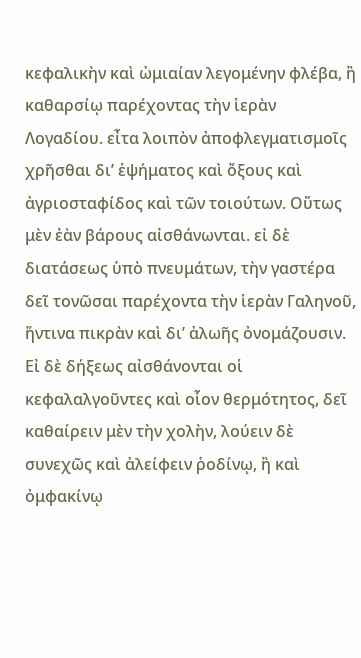κεφαλικὴν καὶ ὠμιαίαν λεγομένην φλέβα, ἢ καθαρσίῳ παρέχοντας τὴν ἱερὰν Λογαδίου. εἶτα λοιπὸν ἀποφλεγματισμοῖς χρῆσθαι δι’ ἑψήματος καὶ ὄξους καὶ ἀγριοσταφίδος καὶ τῶν τοιούτων. Οὕτως μὲν ἐὰν βάρους αἰσθάνωνται. εἰ δὲ διατάσεως ὑπὸ πνευμάτων, τὴν γαστέρα δεῖ τονῶσαι παρέχοντα τὴν ἱερὰν Γαληνοῦ, ἥντινα πικρὰν καὶ δι’ ἀλωῆς ὀνομάζουσιν. Εἰ δὲ δήξεως αἰσθάνονται οἱ κεφαλαλγοῦντες καὶ οἷον θερμότητος, δεῖ καθαίρειν μὲν τὴν χολὴν, λούειν δὲ συνεχῶς καὶ ἀλείφειν ῥοδίνῳ, ἢ καὶ ὀμφακίνῳ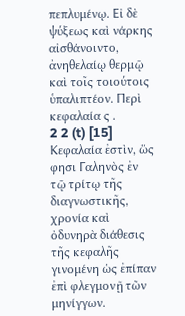πεπλυμένῳ. Εἰ δὲ ψύξεως καὶ νάρκης αἰσθάνοιντο, ἀνηθελαίῳ θερμῷ καὶ τοῖς τοιούτοις ὑπαλιπτέον. Περὶ κεφαλαία ς .
2 2 (t) [15] Κεφαλαία ἐστὶν, ὥς φησι Γαληνὸς ἐν τῷ τρίτῳ τῆς διαγνωστικῆς, χρονία καὶ ὀδυνηρὰ διάθεσις τῆς κεφαλῆς γινομένη ὡς ἐπίπαν ἐπὶ φλεγμονῇ τῶν μηνίγγων.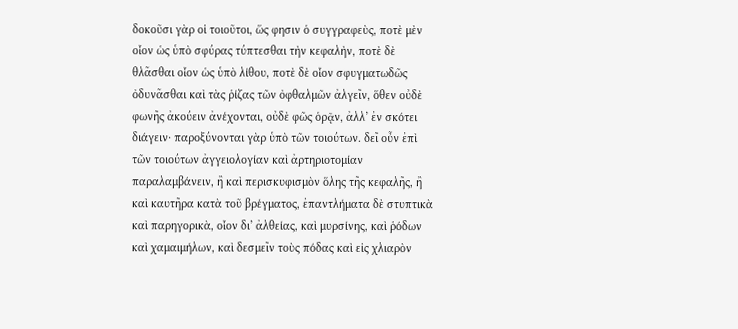δοκοῦσι γὰρ οἱ τοιοῦτοι, ὥς φησιν ὁ συγγραφεὺς, ποτὲ μὲν οἷον ὡς ὑπὸ σφύρας τύπτεσθαι τὴν κεφαλὴν, ποτὲ δὲ θλᾶσθαι οἷον ὡς ὑπὸ λίθου, ποτὲ δὲ οἷον σφυγματωδῶς ὀδυνᾶσθαι καὶ τὰς ῥίζας τῶν ὀφθαλμῶν ἀλγεῖν, ὅθεν οὐδὲ φωνῆς ἀκούειν ἀνέχονται, οὐδὲ φῶς ὁρᾷν, ἀλλ’ ἐν σκότει διάγειν· παροξύνονται γὰρ ὑπὸ τῶν τοιούτων. δεῖ οὖν ἐπὶ τῶν τοιούτων ἀγγειολογίαν καὶ ἀρτηριοτομίαν παραλαμβάνειν, ἢ καὶ περισκυφισμὸν ὅλης τῆς κεφαλῆς, ἢ καὶ καυτῆρα κατὰ τοῦ βρέγματος, ἐπαντλήματα δὲ στυπτικὰ καὶ παρηγορικὰ, οἷον δι’ ἀλθείας, καὶ μυρσίνης, καὶ ῥόδων καὶ χαμαιμήλων, καὶ δεσμεῖν τοὺς πόδας καὶ εἰς χλιαρὸν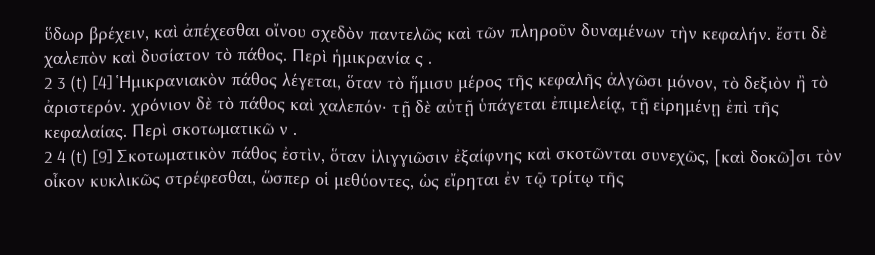ὕδωρ βρέχειν, καὶ ἀπέχεσθαι οἴνου σχεδὸν παντελῶς καὶ τῶν πληροῦν δυναμένων τὴν κεφαλήν. ἔστι δὲ χαλεπὸν καὶ δυσίατον τὸ πάθος. Περὶ ἡμικρανία ς .
2 3 (t) [4] Ἡμικρανιακὸν πάθος λέγεται, ὅταν τὸ ἥμισυ μέρος τῆς κεφαλῆς ἀλγῶσι μόνον, τὸ δεξιὸν ἢ τὸ ἀριστερόν. χρόνιον δὲ τὸ πάθος καὶ χαλεπόν· τῇ δὲ αὐτῇ ὑπάγεται ἐπιμελείᾳ, τῇ εἰρημένῃ ἐπὶ τῆς κεφαλαίας. Περὶ σκοτωματικῶ ν .
2 4 (t) [9] Σκοτωματικὸν πάθος ἐστὶν, ὅταν ἰλιγγιῶσιν ἐξαίφνης καὶ σκοτῶνται συνεχῶς, [καὶ δοκῶ]σι τὸν οἶκον κυκλικῶς στρέφεσθαι, ὥσπερ οἱ μεθύοντες, ὡς εἴρηται ἐν τῷ τρίτῳ τῆς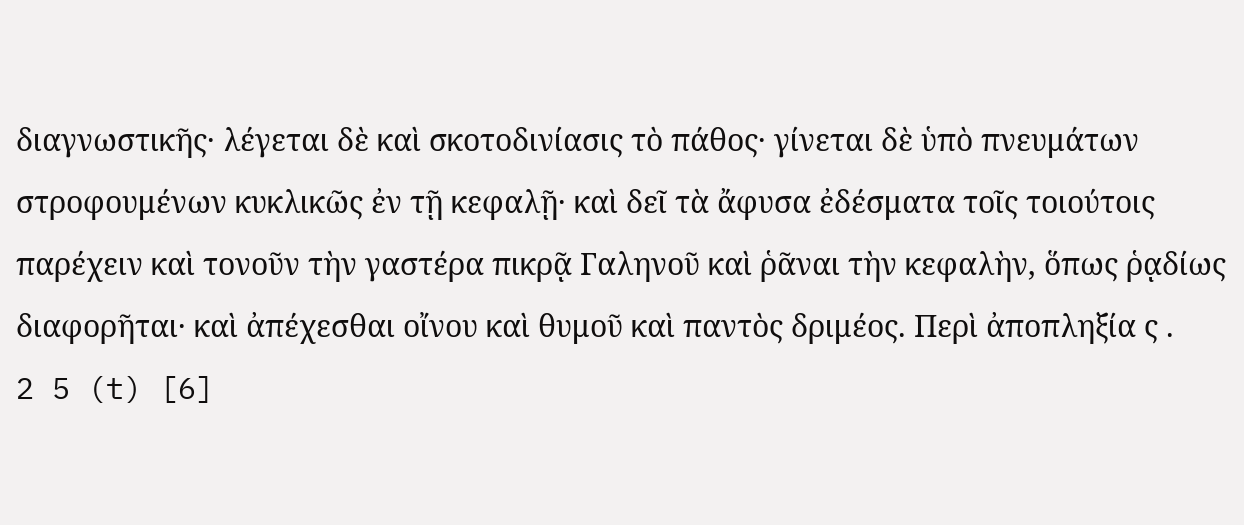διαγνωστικῆς· λέγεται δὲ καὶ σκοτοδινίασις τὸ πάθος· γίνεται δὲ ὑπὸ πνευμάτων στροφουμένων κυκλικῶς ἐν τῇ κεφαλῇ· καὶ δεῖ τὰ ἄφυσα ἐδέσματα τοῖς τοιούτοις παρέχειν καὶ τονοῦν τὴν γαστέρα πικρᾷ Γαληνοῦ καὶ ῥᾶναι τὴν κεφαλὴν, ὅπως ῥᾳδίως διαφορῆται· καὶ ἀπέχεσθαι οἴνου καὶ θυμοῦ καὶ παντὸς δριμέος. Περὶ ἀποπληξία ς .
2 5 (t) [6]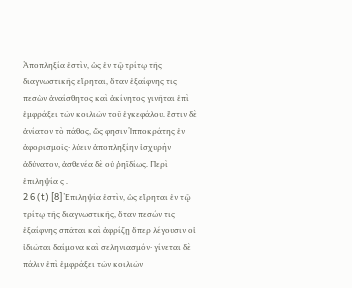Ἀποπληξία ἐστὶν, ὡς ἐν τῷ τρίτῳ τῆς διαγνωστικῆς εἴρηται, ὅταν ἐξαίφνης τις πεσὼν ἀναίσθητος καὶ ἀκίνητος γινῆται ἐπὶ ἐμφράξει τῶν κοιλιῶν τοῦ ἐγκεφάλου. ἔστιν δὲ ἀνίατον τὸ πάθος, ὥς φησιν Ἱπποκράτης ἐν ἀφορισμοῖς· λύειν ἀποπληξίην ἰσχυρὴν ἀδύνατον, ἀσθενέα δὲ οὐ ῥηϊδίως. Περὶ ἐπιληψία ς .
2 6 (t) [8] Ἐπιληψία ἐστὶν, ὡς εἴρηται ἐν τῷ τρίτῳ τῆς διαγνωστικῆς, ὅταν πεσών τις ἐξαίφνης σπᾶται καὶ ἀφρίζῃ ὅπερ λέγουσιν οἱ ἰδιῶται δαίμονα καὶ σεληνιασμόν· γίνεται δὲ πάλιν ἐπὶ ἐμφράξει τῶν κοιλιῶν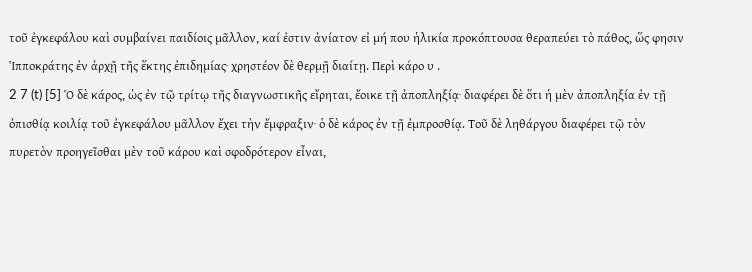τοῦ ἐγκεφάλου καὶ συμβαίνει παιδίοις μᾶλλον, καί ἐστιν ἀνίατον εἰ μή που ἡλικία προκόπτουσα θεραπεύει τὸ πάθος, ὥς φησιν Ἱπποκράτης ἐν ἀρχῇ τῆς ἕκτης ἐπιδημίας· χρηστέον δὲ θερμῇ διαίτῃ. Περὶ κάρο υ .
2 7 (t) [5] Ὁ δὲ κάρος, ὡς ἐν τῷ τρίτῳ τῆς διαγνωστικῆς εἴρηται, ἔοικε τῇ ἀποπληξίᾳ· διαφέρει δὲ ὅτι ἡ μὲν ἀποπληξία ἐν τῇ ὀπισθίᾳ κοιλίᾳ τοῦ ἐγκεφάλου μᾶλλον ἔχει τὴν ἔμφραξιν· ὁ δὲ κάρος ἐν τῇ ἐμπροσθίᾳ. Τοῦ δὲ ληθάργου διαφέρει τῷ τὸν πυρετὸν προηγεῖσθαι μὲν τοῦ κάρου καὶ σφοδρότερον εἶναι,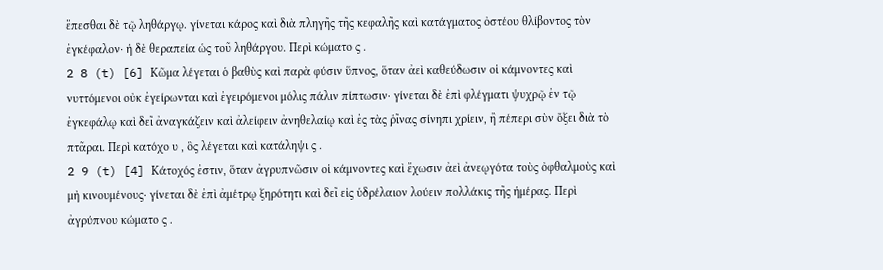ἕπεσθαι δὲ τῷ ληθάργῳ. γίνεται κάρος καὶ διὰ πληγῆς τῆς κεφαλῆς καὶ κατάγματος ὀστέου θλίβοντος τὸν ἐγκέφαλον· ἡ δὲ θεραπεία ὡς τοῦ ληθάργου. Περὶ κώματο ς .
2 8 (t) [6] Κῶμα λέγεται ὁ βαθὺς καὶ παρὰ φύσιν ὕπνος, ὅταν ἀεὶ καθεύδωσιν οἱ κάμνοντες καὶ νυττόμενοι οὐκ ἐγείρωνται καὶ ἐγειρόμενοι μόλις πάλιν πίπτωσιν· γίνεται δὲ ἐπὶ φλέγματι ψυχρῷ ἐν τῷ ἐγκεφάλῳ καὶ δεῖ ἀναγκάζειν καὶ ἀλείφειν ἀνηθελαίῳ καὶ ἐς τὰς ῥῖνας σίνηπι χρίειν, ἢ πέπερι σὺν ὄξει διὰ τὸ πτᾶραι. Περὶ κατόχο υ , ὃς λέγεται καὶ κατάληψι ς .
2 9 (t) [4] Κάτοχός ἐστιν, ὅταν ἀγρυπνῶσιν οἱ κάμνοντες καὶ ἔχωσιν ἀεὶ ἀνεῳγότα τοὺς ὀφθαλμοὺς καὶ μὴ κινουμένους· γίνεται δὲ ἐπὶ ἀμέτρῳ ξηρότητι καὶ δεῖ εἰς ὑδρέλαιον λούειν πολλάκις τῆς ἡμέρας. Περὶ ἀγρύπνου κώματο ς .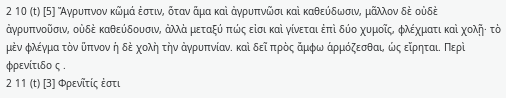2 10 (t) [5] Ἄγρυπνον κῶμά ἐστιν, ὅταν ἅμα καὶ ἀγρυπνῶσι καὶ καθεύδωσιν, μᾶλλον δὲ οὐδὲ ἀγρυπνοῦσιν, οὐδὲ καθεύδουσιν, ἀλλὰ μεταξύ πώς εἰσι καὶ γίνεται ἐπὶ δύο χυμοῖς, φλέχματι καὶ χολῇ· τὸ μὲν φλέγμα τὸν ὕπνον ἡ δὲ χολὴ τὴν ἀγρυπνίαν. καὶ δεῖ πρὸς ἄμφω ἁρμόζεσθαι, ὡς εἴρηται. Περὶ φρενίτιδο ς .
2 11 (t) [3] Φρενῖτίς ἐστι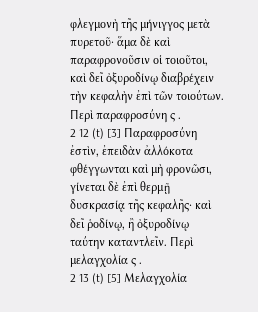φλεγμονὴ τῆς μήνιγγος μετὰ πυρετοῦ· ἅμα δὲ καὶ παραφρονοῦσιν οἱ τοιοῦτοι, καὶ δεῖ ὀξυροδίνῳ διαβρέχειν τὴν κεφαλὴν ἐπὶ τῶν τοιούτων. Περὶ παραφροσύνη ς .
2 12 (t) [3] Παραφροσύνη ἐστὶν, ἐπειδὰν ἀλλόκοτα φθέγγωνται καὶ μὴ φρονῶσι, γίνεται δὲ ἐπὶ θερμῇ δυσκρασίᾳ τῆς κεφαλῆς· καὶ δεῖ ῥοδίνῳ, ἢ ὀξυροδίνῳ ταύτην καταντλεῖν. Περὶ μελαγχολία ς .
2 13 (t) [5] Μελαγχολία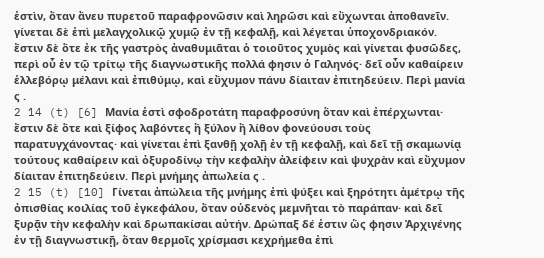ἐστὶν, ὅταν ἄνευ πυρετοῦ παραφρονῶσιν καὶ ληρῶσι καὶ εὔχωνται ἀποθανεῖν. γίνεται δὲ ἐπὶ μελαγχολικῷ χυμῷ ἐν τῇ κεφαλῇ, καὶ λέγεται ὑποχονδριακόν. ἔστιν δὲ ὅτε ἐκ τῆς γαστρὸς ἀναθυμιᾶται ὁ τοιοῦτος χυμὸς καὶ γίνεται φυσῶδες, περὶ οὗ ἐν τῷ τρίτῳ τῆς διαγνωστικῆς πολλά φησιν ὁ Γαληνός· δεῖ οὖν καθαίρειν ἑλλεβόρῳ μέλανι καὶ ἐπιθύμῳ, καὶ εὔχυμον πάνυ δίαιταν ἐπιτηδεύειν. Περὶ μανία ς .
2 14 (t) [6] Μανία ἐστὶ σφοδροτάτη παραφροσύνη ὅταν καὶ ἐπέρχωνται· ἔστιν δὲ ὅτε καὶ ξίφος λαβόντες ἢ ξύλον ἢ λίθον φονεύουσι τοὺς παρατυγχάνοντας· καὶ γίνεται ἐπὶ ξανθῇ χολῇ ἐν τῇ κεφαλῇ, καὶ δεῖ τῇ σκαμωνίᾳ τούτους καθαίρειν καὶ ὀξυροδίνῳ τὴν κεφαλὴν ἀλείφειν καὶ ψυχρὰν καὶ εὔχυμον δίαιταν ἐπιτηδεύειν. Περὶ μνήμης ἀπωλεία ς .
2 15 (t) [10] Γίνεται ἀπώλεια τῆς μνήμης ἐπὶ ψύξει καὶ ξηρότητι ἀμέτρῳ τῆς ὀπισθίας κοιλίας τοῦ ἐγκεφάλου, ὅταν οὐδενὸς μεμνῆται τὸ παράπαν· καὶ δεῖ ξυρᾷν τὴν κεφαλὴν καὶ δρωπακίσαι αὐτήν. Δρώπαξ δέ ἐστιν ὥς φησιν Ἀρχιγένης ἐν τῇ διαγνωστικῇ, ὅταν θερμοῖς χρίσμασι κεχρήμεθα ἐπὶ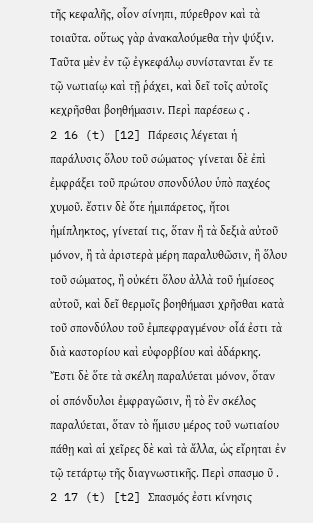τῆς κεφαλῆς, οἷον σίνηπι, πύρεθρον καὶ τὰ τοιαῦτα. οὕτως γὰρ ἀνακαλούμεθα τὴν ψύξιν. Ταῦτα μὲν ἐν τῷ ἐγκεφάλῳ συνίστανται ἔν τε τῷ νωτιαίῳ καὶ τῇ ῥάχει, καὶ δεῖ τοῖς αὐτοῖς κεχρῆσθαι βοηθήμασιν. Περὶ παρέσεω ς .
2 16 (t) [12] Πάρεσις λέγεται ἡ παράλυσις ὅλου τοῦ σώματος· γίνεται δὲ ἐπὶ ἐμφράξει τοῦ πρώτου σπονδύλου ὑπὸ παχέος χυμοῦ. ἔστιν δὲ ὅτε ἡμιπάρετος, ἤτοι ἡμίπληκτος, γίνεταί τις, ὅταν ἢ τὰ δεξιὰ αὐτοῦ μόνον, ἢ τὰ ἀριστερὰ μέρη παραλυθῶσιν, ἢ ὅλου τοῦ σώματος, ἢ οὐκέτι ὅλου ἀλλὰ τοῦ ἡμίσεος αὐτοῦ, καὶ δεῖ θερμοῖς βοηθήμασι χρῆσθαι κατὰ τοῦ σπονδύλου τοῦ ἐμπεφραγμένου· οἷά ἐστι τὰ διὰ καστορίου καὶ εὐφορβίου καὶ ἀδάρκης. Ἔστι δὲ ὅτε τὰ σκέλη παραλύεται μόνον, ὅταν οἱ σπόνδυλοι ἐμφραγῶσιν, ἢ τὸ ἓν σκέλος παραλύεται, ὅταν τὸ ἥμισυ μέρος τοῦ νωτιαίου πάθῃ καὶ αἱ χεῖρες δὲ καὶ τὰ ἄλλα, ὡς εἴρηται ἐν τῷ τετάρτῳ τῆς διαγνωστικῆς. Περὶ σπασμο ῦ .
2 17 (t) [t2] Σπασμός ἐστι κίνησις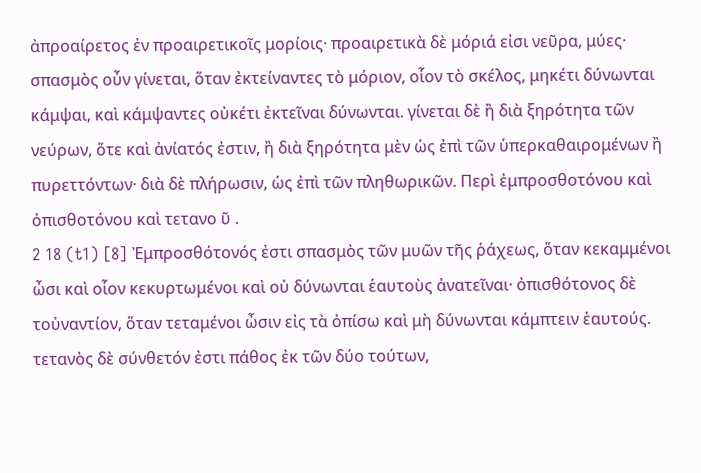ἀπροαίρετος ἐν προαιρετικοῖς μορίοις· προαιρετικὰ δὲ μόριά εἰσι νεῦρα, μύες· σπασμὸς οὖν γίνεται, ὅταν ἐκτείναντες τὸ μόριον, οἷον τὸ σκέλος, μηκέτι δύνωνται κάμψαι, καὶ κάμψαντες οὐκέτι ἐκτεῖναι δύνωνται. γίνεται δὲ ἢ διὰ ξηρότητα τῶν νεύρων, ὅτε καὶ ἀνίατός ἐστιν, ἢ διὰ ξηρότητα μὲν ὡς ἐπὶ τῶν ὑπερκαθαιρομένων ἢ πυρεττόντων· διὰ δὲ πλήρωσιν, ὡς ἐπὶ τῶν πληθωρικῶν. Περὶ ἐμπροσθοτόνου καὶ ὀπισθοτόνου καὶ τετανο ῦ .
2 18 (t1) [8] Ἐμπροσθότονός ἐστι σπασμὸς τῶν μυῶν τῆς ῥάχεως, ὅταν κεκαμμένοι ὦσι καὶ οἷον κεκυρτωμένοι καὶ οὐ δύνωνται ἑαυτοὺς ἀνατεῖναι· ὀπισθότονος δὲ τοὐναντίον, ὅταν τεταμένοι ὦσιν εἰς τὰ ὀπίσω καὶ μὴ δύνωνται κάμπτειν ἑαυτούς. τετανὸς δὲ σύνθετόν ἐστι πάθος ἐκ τῶν δύο τούτων,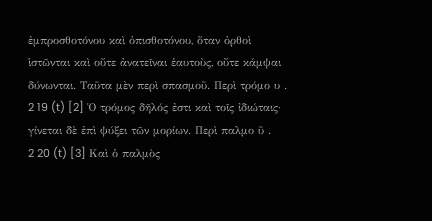ἐμπροσθοτόνου καὶ ὀπισθοτόνου, ὅταν ὀρθοὶ ἱστῶνται καὶ οὔτε ἀνατεῖναι ἑαυτοὺς, οὔτε κάμψαι δύνωνται. Ταῦτα μὲν περὶ σπασμοῦ. Περὶ τρόμο υ .
2 19 (t) [2] Ὁ τρόμος δῆλός ἐστι καὶ τοῖς ἰδιώταις· γίνεται δὲ ἐπὶ ψύξει τῶν μορίων. Περὶ παλμο ῦ .
2 20 (t) [3] Καὶ ὁ παλμὸς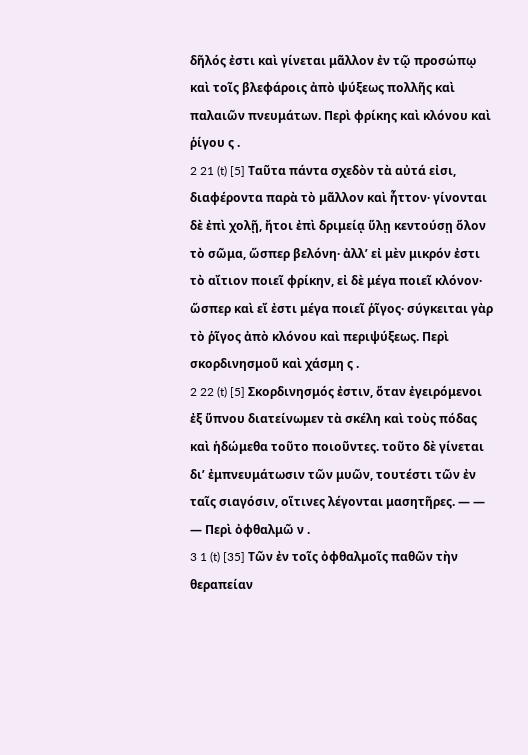δῆλός ἐστι καὶ γίνεται μᾶλλον ἐν τῷ προσώπῳ καὶ τοῖς βλεφάροις ἀπὸ ψύξεως πολλῆς καὶ παλαιῶν πνευμάτων. Περὶ φρίκης καὶ κλόνου καὶ ῥίγου ς .
2 21 (t) [5] Ταῦτα πάντα σχεδὸν τὰ αὐτά εἰσι, διαφέροντα παρὰ τὸ μᾶλλον καὶ ἧττον· γίνονται δὲ ἐπὶ χολῇ, ἤτοι ἐπὶ δριμείᾳ ὕλῃ κεντούσῃ ὅλον τὸ σῶμα, ὥσπερ βελόνη· ἀλλ’ εἰ μὲν μικρόν ἐστι τὸ αἴτιον ποιεῖ φρίκην, εἰ δὲ μέγα ποιεῖ κλόνον· ὥσπερ καὶ εἴ ἐστι μέγα ποιεῖ ῥῖγος· σύγκειται γὰρ τὸ ῥῖγος ἀπὸ κλόνου καὶ περιψύξεως. Περὶ σκορδινησμοῦ καὶ χάσμη ς .
2 22 (t) [5] Σκορδινησμός ἐστιν, ὅταν ἐγειρόμενοι ἐξ ὕπνου διατείνωμεν τὰ σκέλη καὶ τοὺς πόδας καὶ ἡδώμεθα τοῦτο ποιοῦντες. τοῦτο δὲ γίνεται δι’ ἐμπνευμάτωσιν τῶν μυῶν, τουτέστι τῶν ἐν ταῖς σιαγόσιν, οἵτινες λέγονται μασητῆρες. — — — Περὶ ὀφθαλμῶ ν .
3 1 (t) [35] Τῶν ἐν τοῖς ὀφθαλμοῖς παθῶν τὴν θεραπείαν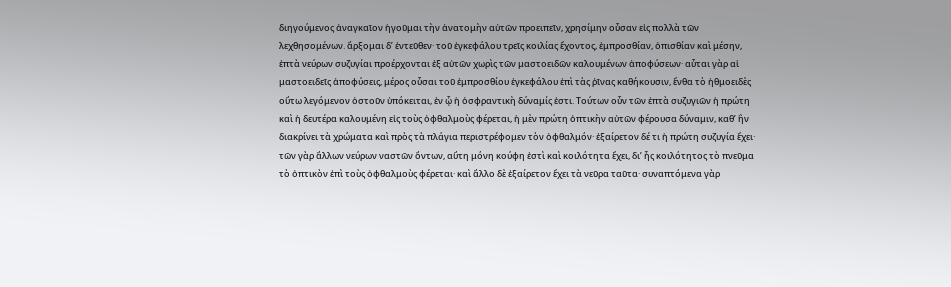διηγούμενος ἀναγκαῖον ἡγοῦμαι τὴν ἀνατομὴν αὐτῶν προειπεῖν, χρησίμην οὖσαν εἰς πολλὰ τῶν λεχθησομένων. ἄρξομαι δ’ ἐντεῦθεν· τοῦ ἐγκεφάλου τρεῖς κοιλίας ἔχοντος, ἐμπροσθίαν, ὀπισθίαν καὶ μέσην, ἑπτὰ νεύρων συζυγίαι προέρχονται ἐξ αὐτῶν χωρὶς τῶν μαστοειδῶν καλουμένων ἀποφύσεων· αὗται γὰρ αἱ μαστοειδεῖς ἀποφύσεις, μέρος οὖσαι τοῦ ἐμπροσθίου ἐγκεφάλου ἐπὶ τὰς ῥῖνας καθήκουσιν, ἔνθα τὸ ἠθμοειδὲς οὕτω λεγόμενον ὀστοῦν ὑπόκειται, ἐν ᾧ ἡ ὀσφραντικὴ δύναμίς ἐστι. Τούτων οὖν τῶν ἑπτὰ συζυγιῶν ἡ πρώτη καὶ ἡ δευτέρα καλουμένη εἰς τοὺς ὀφθαλμοὺς φέρεται, ἡ μὲν πρώτη ὀπτικὴν αὐτῶν φέρουσα δύναμιν, καθ’ ἣν διακρίνει τὰ χρώματα καὶ πρὸς τὰ πλάγια περιστρέφομεν τὸν ὀφθαλμόν· ἐξαίρετον δέ τι ἡ πρώτη συζυγία ἔχει· τῶν γὰρ ἄλλων νεύρων ναστῶν ὄντων, αὕτη μόνη κούφη ἐστὶ καὶ κοιλότητα ἔχει, δι’ ἧς κοιλότητος τὸ πνεῦμα τὸ ὀπτικὸν ἐπὶ τοὺς ὀφθαλμοὺς φέρεται· καὶ ἄλλο δὲ ἐξαίρετον ἔχει τὰ νεῦρα ταῦτα· συναπτόμενα γὰρ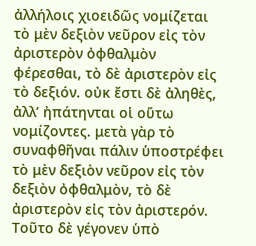ἀλλήλοις χιοειδῶς νομίζεται τὸ μὲν δεξιὸν νεῦρον εἰς τὸν ἀριστερὸν ὀφθαλμὸν φέρεσθαι, τὸ δὲ ἀριστερὸν εἰς τὸ δεξιόν. οὐκ ἔστι δὲ ἀληθὲς, ἀλλ’ ἠπάτηνται οἱ οὕτω νομίζοντες. μετὰ γὰρ τὸ συναφθῆναι πάλιν ὑποστρέφει τὸ μὲν δεξιὸν νεῦρον εἰς τὸν δεξιὸν ὀφθαλμὸν, τὸ δὲ ἀριστερὸν εἰς τὸν ἀριστερόν. Τοῦτο δὲ γέγονεν ὑπὸ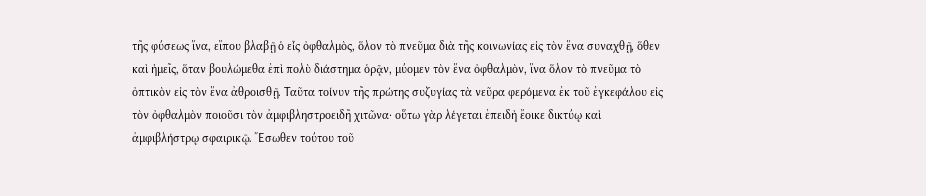τῆς φύσεως ἵνα, εἴπου βλαβῇ ὁ εἷς ὀφθαλμὸς, ὅλον τὸ πνεῦμα διὰ τῆς κοινωνίας εἰς τὸν ἕνα συναχθῇ, ὅθεν καὶ ἡμεῖς, ὅταν βουλώμεθα ἐπὶ πολὺ διάστημα ὁρᾷν, μύομεν τὸν ἕνα ὀφθαλμὸν, ἵνα ὅλον τὸ πνεῦμα τὸ ὀπτικὸν εἰς τὸν ἕνα ἀθροισθῇ. Ταῦτα τοίνυν τῆς πρώτης συζυγίας τὰ νεῦρα φερόμενα ἐκ τοῦ ἐγκεφάλου εἰς τὸν ὀφθαλμὸν ποιοῦσι τὸν ἀμφιβληστροειδῆ χιτῶνα· οὕτω γὰρ λέγεται ἐπειδὴ ἔοικε δικτύῳ καὶ ἀμφιβλήστρῳ σφαιρικῷ. Ἔσωθεν τούτου τοῦ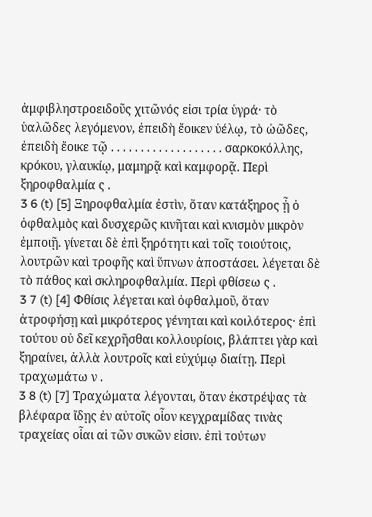ἀμφιβληστροειδοῦς χιτῶνός εἰσι τρία ὑγρά· τὸ ὑαλῶδες λεγόμενον, ἐπειδὴ ἔοικεν ὑέλῳ, τὸ ὠῶδες, ἐπειδὴ ἔοικε τῷ . . . . . . . . . . . . . . . . . . . σαρκοκόλλης, κρόκου, γλαυκίῳ, μαμηρᾷ καὶ καμφορᾷ. Περὶ ξηροφθαλμία ς .
3 6 (t) [5] Ξηροφθαλμία ἐστὶν, ὅταν κατάξηρος ᾖ ὁ ὀφθαλμὸς καὶ δυσχερῶς κινῆται καὶ κνισμὸν μικρὸν ἐμποιῇ. γίνεται δὲ ἐπὶ ξηρότητι καὶ τοῖς τοιούτοις, λουτρῶν καὶ τροφῆς καὶ ὕπνων ἀποστάσει. λέγεται δὲ τὸ πάθος καὶ σκληροφθαλμία. Περὶ φθίσεω ς .
3 7 (t) [4] Φθίσις λέγεται καὶ ὀφθαλμοῦ, ὅταν ἀτροφήσῃ καὶ μικρότερος γένηται καὶ κοιλότερος· ἐπὶ τούτου οὐ δεῖ κεχρῆσθαι κολλουρίοις, βλάπτει γὰρ καὶ ξηραίνει, ἀλλὰ λουτροῖς καὶ εὐχύμῳ διαίτῃ. Περὶ τραχωμάτω ν .
3 8 (t) [7] Τραχώματα λέγονται, ὅταν ἐκστρέψας τὰ βλέφαρα ἴδῃς ἐν αὐτοῖς οἷον κεγχραμίδας τινὰς τραχείας οἷαι αἱ τῶν συκῶν εἰσιν. ἐπὶ τούτων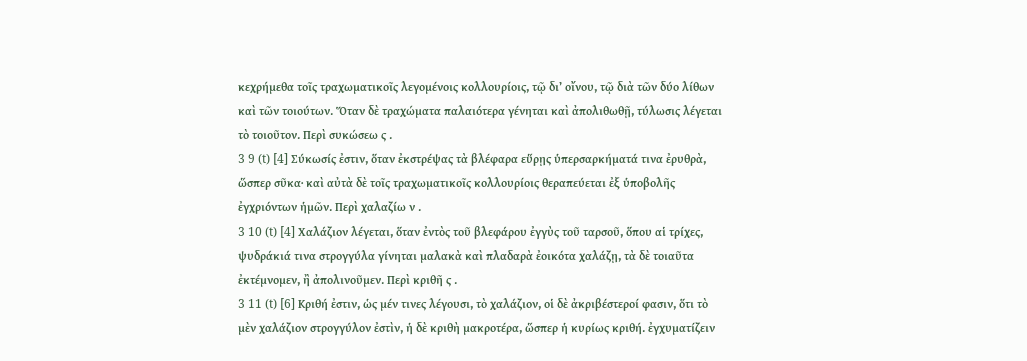κεχρήμεθα τοῖς τραχωματικοῖς λεγομένοις κολλουρίοις, τῷ δι’ οἴνου, τῷ διὰ τῶν δύο λίθων καὶ τῶν τοιούτων. Ὅταν δὲ τραχώματα παλαιότερα γένηται καὶ ἀπολιθωθῇ, τύλωσις λέγεται τὸ τοιοῦτον. Περὶ συκώσεω ς .
3 9 (t) [4] Σύκωσίς ἐστιν, ὅταν ἐκστρέψας τὰ βλέφαρα εὕρῃς ὑπερσαρκήματά τινα ἐρυθρὰ, ὥσπερ σῦκα· καὶ αὐτὰ δὲ τοῖς τραχωματικοῖς κολλουρίοις θεραπεύεται ἐξ ὑποβολῆς ἐγχριόντων ἡμῶν. Περὶ χαλαζίω ν .
3 10 (t) [4] Χαλάζιον λέγεται, ὅταν ἐντὸς τοῦ βλεφάρου ἐγγὺς τοῦ ταρσοῦ, ὅπου αἱ τρίχες, ψυδράκιά τινα στρογγύλα γίνηται μαλακὰ καὶ πλαδαρὰ ἐοικότα χαλάζῃ, τὰ δὲ τοιαῦτα ἐκτέμνομεν, ἢ ἀπολινοῦμεν. Περὶ κριθῆ ς .
3 11 (t) [6] Κριθή ἐστιν, ὡς μέν τινες λέγουσι, τὸ χαλάζιον, οἱ δὲ ἀκριβέστεροί φασιν, ὅτι τὸ μὲν χαλάζιον στρογγύλον ἐστὶν, ἡ δὲ κριθὴ μακροτέρα, ὥσπερ ἡ κυρίως κριθή. ἐγχυματίζειν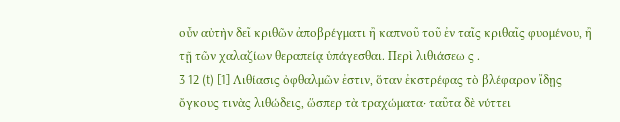οὖν αὐτὴν δεῖ κριθῶν ἀποβρέγματι ἢ καπνοῦ τοῦ ἐν ταῖς κριθαῖς φυομένου, ἢ τῇ τῶν χαλαζίων θεραπείᾳ ὑπάγεσθαι. Περὶ λιθιάσεω ς .
3 12 (t) [1] Λιθίασις ὀφθαλμῶν ἐστιν, ὅταν ἐκστρέφας τὸ βλέφαρον ἴδῃς ὄγκους τινὰς λιθώδεις, ὥσπερ τὰ τραχώματα· ταῦτα δὲ νύττει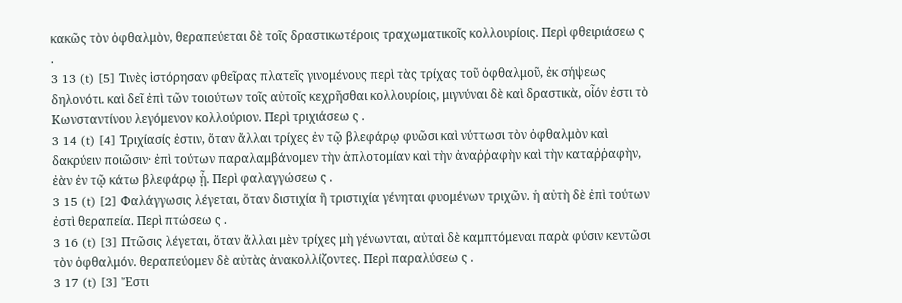κακῶς τὸν ὀφθαλμὸν, θεραπεύεται δὲ τοῖς δραστικωτέροις τραχωματικοῖς κολλουρίοις. Περὶ φθειριάσεω ς .
3 13 (t) [5] Τινὲς ἱστόρησαν φθεῖρας πλατεῖς γινομένους περὶ τὰς τρίχας τοῦ ὀφθαλμοῦ, ἐκ σήψεως δηλονότι. καὶ δεῖ ἐπὶ τῶν τοιούτων τοῖς αὐτοῖς κεχρῆσθαι κολλουρίοις, μιγνύναι δὲ καὶ δραστικὰ, οἷόν ἐστι τὸ Κωνσταντίνου λεγόμενον κολλούριον. Περὶ τριχιάσεω ς .
3 14 (t) [4] Τριχίασίς ἐστιν, ὅταν ἄλλαι τρίχες ἐν τῷ βλεφάρῳ φυῶσι καὶ νύττωσι τὸν ὀφθαλμὸν καὶ δακρύειν ποιῶσιν· ἐπὶ τούτων παραλαμβάνομεν τὴν ἁπλοτομίαν καὶ τὴν ἀναῤῥαφὴν καὶ τὴν καταῤῥαφὴν, ἐὰν ἐν τῷ κάτω βλεφάρῳ ᾖ. Περὶ φαλαγγώσεω ς .
3 15 (t) [2] Φαλάγγωσις λέγεται, ὅταν διστιχία ἢ τριστιχία γένηται φυομένων τριχῶν. ἡ αὐτὴ δὲ ἐπὶ τούτων ἐστὶ θεραπεία. Περὶ πτώσεω ς .
3 16 (t) [3] Πτῶσις λέγεται, ὅταν ἄλλαι μὲν τρίχες μὴ γένωνται, αὐταὶ δὲ καμπτόμεναι παρὰ φύσιν κεντῶσι τὸν ὀφθαλμόν. θεραπεύομεν δὲ αὐτὰς ἀνακολλίζοντες. Περὶ παραλύσεω ς .
3 17 (t) [3] Ἔστι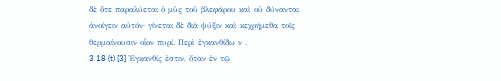δὲ ὅτε παραλύεται ὁ μῦς τοῦ βλεφάρου καὶ οὐ δύνανται ἀνοίγειν αὐτόν· γίνεται δὲ διὰ ψύξιν καὶ κεχρήμεθα τοῖς θερμαίνουσιν οἷον πυρί. Περὶ ἐγκανθίδω ν .
3 18 (t) [3] Ἐγκανθίς ἐστιν, ὅταν ἐν τῷ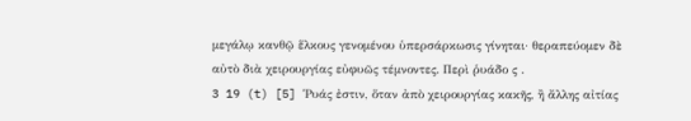μεγάλῳ κανθῷ ἕλκους γενομένου ὑπερσάρκωσις γίνηται· θεραπεύομεν δὲ αὐτὸ διὰ χειρουργίας εὐφυῶς τέμνοντες. Περὶ ῥυάδο ς .
3 19 (t) [5] Ῥυάς ἐστιν, ὅταν ἀπὸ χειρουργίας κακῆς, ἢ ἄλλης αἰτίας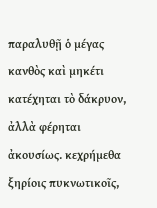παραλυθῇ ὁ μέγας κανθὸς καὶ μηκέτι κατέχηται τὸ δάκρυον, ἀλλὰ φέρηται ἀκουσίως. κεχρήμεθα ξηρίοις πυκνωτικοῖς,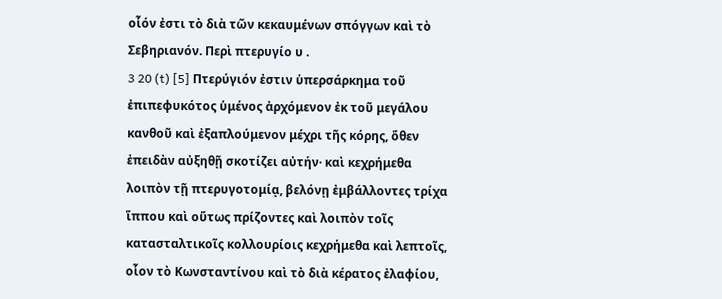οἷόν ἐστι τὸ διὰ τῶν κεκαυμένων σπόγγων καὶ τὸ Σεβηριανόν. Περὶ πτερυγίο υ .
3 20 (t) [5] Πτερύγιόν ἐστιν ὑπερσάρκημα τοῦ ἐπιπεφυκότος ὑμένος ἀρχόμενον ἐκ τοῦ μεγάλου κανθοῦ καὶ ἐξαπλούμενον μέχρι τῆς κόρης, ὅθεν ἐπειδὰν αὐξηθῇ σκοτίζει αὐτήν· καὶ κεχρήμεθα λοιπὸν τῇ πτερυγοτομίᾳ, βελόνῃ ἐμβάλλοντες τρίχα ἵππου καὶ οὕτως πρίζοντες καὶ λοιπὸν τοῖς κατασταλτικοῖς κολλουρίοις κεχρήμεθα καὶ λεπτοῖς, οἷον τὸ Κωνσταντίνου καὶ τὸ διὰ κέρατος ἐλαφίου,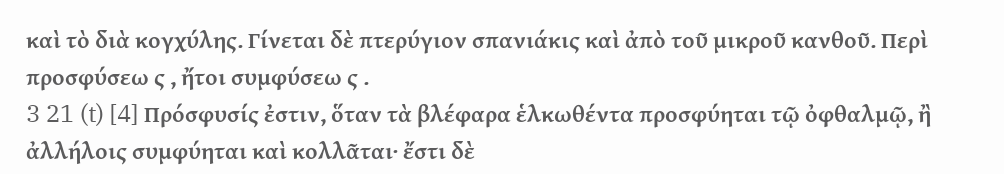καὶ τὸ διὰ κογχύλης. Γίνεται δὲ πτερύγιον σπανιάκις καὶ ἀπὸ τοῦ μικροῦ κανθοῦ. Περὶ προσφύσεω ς , ἤτοι συμφύσεω ς .
3 21 (t) [4] Πρόσφυσίς ἐστιν, ὅταν τὰ βλέφαρα ἑλκωθέντα προσφύηται τῷ ὀφθαλμῷ, ἢ ἀλλήλοις συμφύηται καὶ κολλᾶται· ἔστι δὲ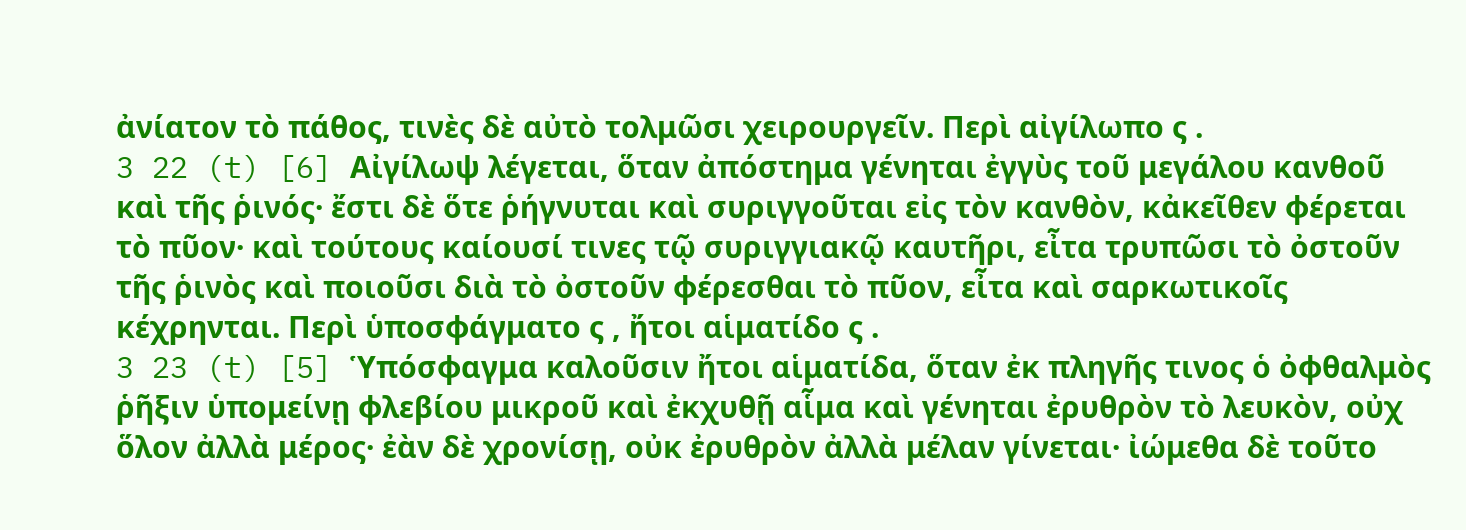ἀνίατον τὸ πάθος, τινὲς δὲ αὐτὸ τολμῶσι χειρουργεῖν. Περὶ αἰγίλωπο ς .
3 22 (t) [6] Αἰγίλωψ λέγεται, ὅταν ἀπόστημα γένηται ἐγγὺς τοῦ μεγάλου κανθοῦ καὶ τῆς ῥινός· ἔστι δὲ ὅτε ῥήγνυται καὶ συριγγοῦται εἰς τὸν κανθὸν, κἀκεῖθεν φέρεται τὸ πῦον· καὶ τούτους καίουσί τινες τῷ συριγγιακῷ καυτῆρι, εἶτα τρυπῶσι τὸ ὀστοῦν τῆς ῥινὸς καὶ ποιοῦσι διὰ τὸ ὀστοῦν φέρεσθαι τὸ πῦον, εἶτα καὶ σαρκωτικοῖς κέχρηνται. Περὶ ὑποσφάγματο ς , ἤτοι αἱματίδο ς .
3 23 (t) [5] Ὑπόσφαγμα καλοῦσιν ἤτοι αἱματίδα, ὅταν ἐκ πληγῆς τινος ὁ ὀφθαλμὸς ῥῆξιν ὑπομείνῃ φλεβίου μικροῦ καὶ ἐκχυθῇ αἷμα καὶ γένηται ἐρυθρὸν τὸ λευκὸν, οὐχ ὅλον ἀλλὰ μέρος· ἐὰν δὲ χρονίσῃ, οὐκ ἐρυθρὸν ἀλλὰ μέλαν γίνεται· ἰώμεθα δὲ τοῦτο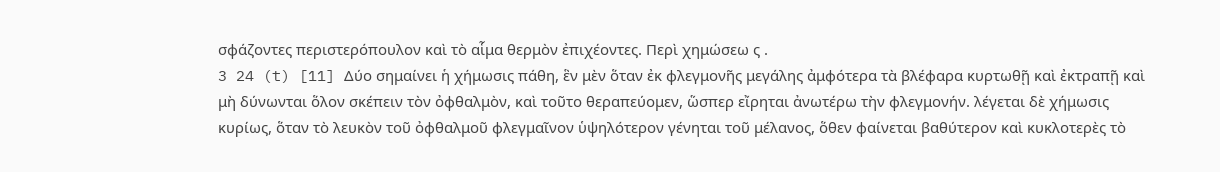σφάζοντες περιστερόπουλον καὶ τὸ αἷμα θερμὸν ἐπιχέοντες. Περὶ χημώσεω ς .
3 24 (t) [11] Δύο σημαίνει ἡ χήμωσις πάθη, ἓν μὲν ὅταν ἐκ φλεγμονῆς μεγάλης ἀμφότερα τὰ βλέφαρα κυρτωθῇ καὶ ἐκτραπῇ καὶ μὴ δύνωνται ὅλον σκέπειν τὸν ὀφθαλμὸν, καὶ τοῦτο θεραπεύομεν, ὥσπερ εἴρηται ἀνωτέρω τὴν φλεγμονήν. λέγεται δὲ χήμωσις κυρίως, ὅταν τὸ λευκὸν τοῦ ὀφθαλμοῦ φλεγμαῖνον ὑψηλότερον γένηται τοῦ μέλανος, ὅθεν φαίνεται βαθύτερον καὶ κυκλοτερὲς τὸ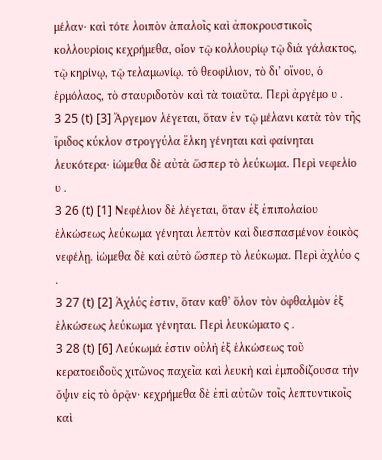μέλαν· καὶ τότε λοιπὸν ἁπαλοῖς καὶ ἀποκρουστικοῖς κολλουρίοις κεχρήμεθα, οἷον τῷ κολλουρίῳ τῷ διὰ γάλακτος, τῷ κηρίνῳ, τῷ τελαμωνίῳ. τὸ θεοφίλιον, τὸ δι’ οἴνου, ὁ ἑρμόλαος, τὸ σταυριδοτὸν καὶ τὰ τοιαῦτα. Περὶ ἀργέμο υ .
3 25 (t) [3] Ἄργεμον λέγεται, ὅταν ἐν τῷ μέλανι κατὰ τὸν τῆς ἴριδος κύκλον στρογγύλα ἕλκη γένηται καὶ φαίνηται λευκότερα· ἰώμεθα δὲ αὐτὰ ὥσπερ τὸ λεύκωμα. Περὶ νεφελίο υ .
3 26 (t) [1] Νεφέλιον δὲ λέγεται, ὅταν ἐξ ἐπιπολαίου ἑλκώσεως λεύκωμα γένηται λεπτὸν καὶ διεσπασμένον ἐοικὸς νεφέλῃ. ἰώμεθα δὲ καὶ αὐτὸ ὥσπερ τὸ λεύκωμα. Περὶ ἀχλύο ς .
3 27 (t) [2] Ἀχλύς ἐστιν, ὅταν καθ’ ὅλον τὸν ὀφθαλμὸν ἐξ ἑλκώσεως λεύκωμα γένηται. Περὶ λευκώματο ς .
3 28 (t) [6] Λεύκωμά ἐστιν οὐλὴ ἐξ ἑλκώσεως τοῦ κερατοειδοῦς χιτῶνος παχεῖα καὶ λευκὴ καὶ ἐμποδίζουσα τὴν ὄψιν εἰς τὸ ὁρᾷν· κεχρήμεθα δὲ ἐπὶ αὐτῶν τοῖς λεπτυντικοῖς καὶ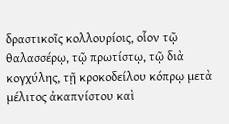δραστικοῖς κολλουρίοις, οἷον τῷ θαλασσέρῳ, τῷ πρωτίστῳ, τῷ διὰ κογχύλης, τῇ κροκοδείλου κόπρῳ μετὰ μέλιτος ἀκαπνίστου καὶ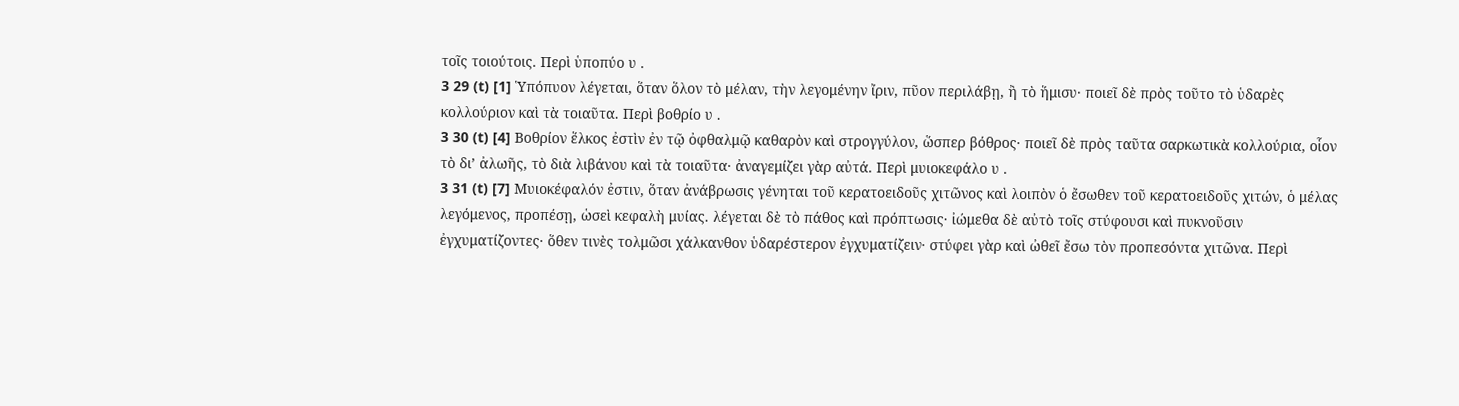τοῖς τοιούτοις. Περὶ ὑποπύο υ .
3 29 (t) [1] Ὑπόπυον λέγεται, ὅταν ὅλον τὸ μέλαν, τὴν λεγομένην ἴριν, πῦον περιλάβῃ, ἢ τὸ ἥμισυ· ποιεῖ δὲ πρὸς τοῦτο τὸ ὑδαρὲς κολλούριον καὶ τὰ τοιαῦτα. Περὶ βοθρίο υ .
3 30 (t) [4] Βοθρίον ἕλκος ἐστὶν ἐν τῷ ὀφθαλμῷ καθαρὸν καὶ στρογγύλον, ὥσπερ βόθρος· ποιεῖ δὲ πρὸς ταῦτα σαρκωτικὰ κολλούρια, οἷον τὸ δι’ ἀλωῆς, τὸ διὰ λιβάνου καὶ τὰ τοιαῦτα· ἀναγεμίζει γὰρ αὐτά. Περὶ μυιοκεφάλο υ .
3 31 (t) [7] Μυιοκέφαλόν ἐστιν, ὅταν ἀνάβρωσις γένηται τοῦ κερατοειδοῦς χιτῶνος καὶ λοιπὸν ὁ ἔσωθεν τοῦ κερατοειδοῦς χιτών, ὁ μέλας λεγόμενος, προπέσῃ, ὡσεὶ κεφαλὴ μυίας. λέγεται δὲ τὸ πάθος καὶ πρόπτωσις· ἰώμεθα δὲ αὐτὸ τοῖς στύφουσι καὶ πυκνοῦσιν ἐγχυματίζοντες· ὅθεν τινὲς τολμῶσι χάλκανθον ὑδαρέστερον ἐγχυματίζειν· στύφει γὰρ καὶ ὠθεῖ ἔσω τὸν προπεσόντα χιτῶνα. Περὶ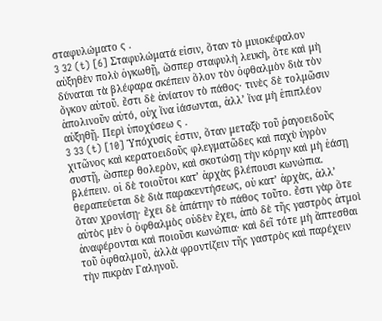σταφυλώματο ς .
3 32 (t) [6] Σταφυλώματά εἰσιν, ὅταν τὸ μυιοκέφαλον αὐξηθὲν πολὺ ὀγκωθῇ, ὥσπερ σταφυλὴ λευκὴ, ὅτε καὶ μὴ δύναται τὰ βλέφαρα σκέπειν ὅλον τὸν ὀφθαλμὸν διὰ τὸν ὄγκον αὐτοῦ. ἔστι δὲ ἀνίατον τὸ πάθος· τινὲς δὲ τολμῶσιν ἀπολινοῦν αὐτό, οὐχ ἵνα ἰάσωνται, ἀλλ’ ἵνα μὴ ἐπιπλέον αὐξηθῇ. Περὶ ὑποχύσεω ς .
3 33 (t) [10] Ὑπόχυσίς ἐστιν, ὅταν μεταξὺ τοῦ ῥαγοειδοῦς χιτῶνος καὶ κερατοειδοῦς φλεγματῶδες καὶ παχὺ ὑγρὸν συστῇ, ὥσπερ θολερὸν, καὶ σκοτώσῃ τὴν κόρην καὶ μὴ ἐάσῃ βλέπειν. οἱ δὲ τοιοῦτοι κατ’ ἀρχὰς βλέπουσι κωνώπια. θεραπεύεται δὲ διὰ παρακεντήσεως, οὐ κατ’ ἀρχὰς, ἀλλ’ ὅταν χρονίσῃ· ἔχει δὲ ἀπάτην τὸ πάθος τοῦτο. ἔστι γὰρ ὅτε αὐτὸς μὲν ὁ ὀφθαλμὸς οὐδὲν ἔχει, ἀπὸ δὲ τῆς γαστρὸς ἀτμοὶ ἀναφέρονται καὶ ποιοῦσι κωνώπια· καὶ δεῖ τότε μὴ ἅπτεσθαι τοῦ ὀφθαλμοῦ, ἀλλὰ φροντίζειν τῆς γαστρὸς καὶ παρέχειν τὴν πικρὰν Γαληνοῦ.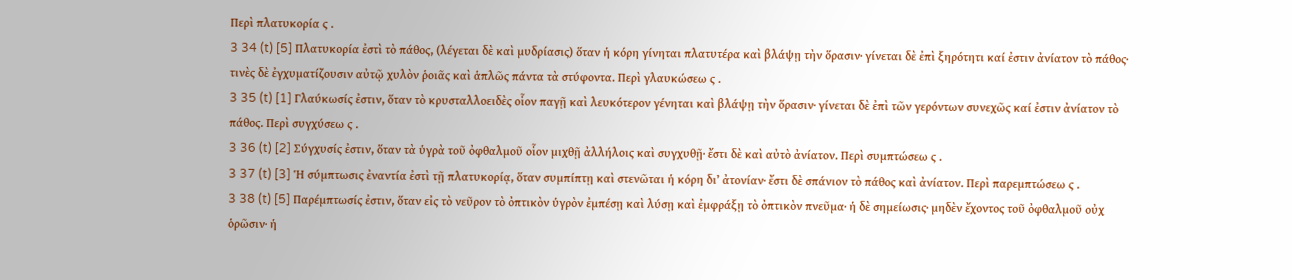Περὶ πλατυκορία ς .
3 34 (t) [5] Πλατυκορία ἐστὶ τὸ πάθος, (λέγεται δὲ καὶ μυδρίασις) ὅταν ἡ κόρη γίνηται πλατυτέρα καὶ βλάψῃ τὴν ὅρασιν· γίνεται δὲ ἐπὶ ξηρότητι καί ἐστιν ἀνίατον τὸ πάθος· τινὲς δὲ ἐγχυματίζουσιν αὐτῷ χυλὸν ῥοιᾶς καὶ ἁπλῶς πάντα τὰ στύφοντα. Περὶ γλαυκώσεω ς .
3 35 (t) [1] Γλαύκωσίς ἐστιν, ὅταν τὸ κρυσταλλοειδὲς οἷον παγῇ καὶ λευκότερον γένηται καὶ βλάψῃ τὴν ὅρασιν· γίνεται δὲ ἐπὶ τῶν γερόντων συνεχῶς καί ἐστιν ἀνίατον τὸ πάθος. Περὶ συγχύσεω ς .
3 36 (t) [2] Σύγχυσίς ἐστιν, ὅταν τὰ ὑγρὰ τοῦ ὀφθαλμοῦ οἷον μιχθῇ ἀλλήλοις καὶ συγχυθῇ· ἔστι δὲ καὶ αὐτὸ ἀνίατον. Περὶ συμπτώσεω ς .
3 37 (t) [3] Ἡ σύμπτωσις ἐναντία ἐστὶ τῇ πλατυκορίᾳ, ὅταν συμπίπτῃ καὶ στενῶται ἡ κόρη δι’ ἀτονίαν· ἔστι δὲ σπάνιον τὸ πάθος καὶ ἀνίατον. Περὶ παρεμπτώσεω ς .
3 38 (t) [5] Παρέμπτωσίς ἐστιν, ὅταν εἰς τὸ νεῦρον τὸ ὀπτικὸν ὑγρὸν ἐμπέσῃ καὶ λύσῃ καὶ ἐμφράξῃ τὸ ὀπτικὸν πνεῦμα· ἡ δὲ σημείωσις· μηδὲν ἔχοντος τοῦ ὀφθαλμοῦ οὐχ ὁρῶσιν· ἡ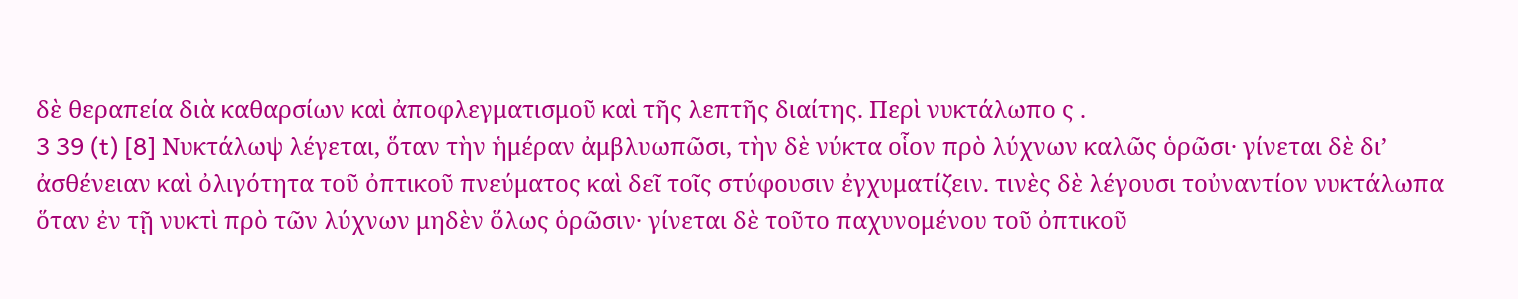δὲ θεραπεία διὰ καθαρσίων καὶ ἀποφλεγματισμοῦ καὶ τῆς λεπτῆς διαίτης. Περὶ νυκτάλωπο ς .
3 39 (t) [8] Νυκτάλωψ λέγεται, ὅταν τὴν ἡμέραν ἀμβλυωπῶσι, τὴν δὲ νύκτα οἷον πρὸ λύχνων καλῶς ὁρῶσι· γίνεται δὲ δι’ ἀσθένειαν καὶ ὀλιγότητα τοῦ ὀπτικοῦ πνεύματος καὶ δεῖ τοῖς στύφουσιν ἐγχυματίζειν. τινὲς δὲ λέγουσι τοὐναντίον νυκτάλωπα ὅταν ἐν τῇ νυκτὶ πρὸ τῶν λύχνων μηδὲν ὅλως ὁρῶσιν· γίνεται δὲ τοῦτο παχυνομένου τοῦ ὀπτικοῦ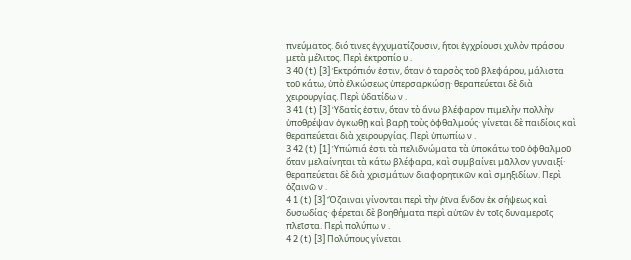πνεύματος. διό τινες ἐγχυματίζουσιν, ἤτοι ἐγχρίουσι χυλὸν πράσου μετὰ μέλιτος. Περὶ ἐκτροπίο υ .
3 40 (t) [3] Ἐκτρόπιόν ἐστιν, ὅταν ὁ ταρσὸς τοῦ βλεφάρου, μάλιστα τοῦ κάτω, ὑπὸ ἑλκώσεως ὑπερσαρκώσῃ· θεραπεύεται δὲ διὰ χειρουργίας. Περὶ ὑδατίδω ν .
3 41 (t) [3] Ὑδατίς ἐστιν, ὅταν τὸ ἄνω βλέφαρον πιμελὴν πολλὴν ὑποθρέψαν ὀγκωθῇ καὶ βαρῇ τοὺς ὀφθαλμούς· γίνεται δὲ παιδίοις καὶ θεραπεύεται διὰ χειρουργίας. Περὶ ὑπωπίω ν .
3 42 (t) [1] Ὑπώπιά ἐστι τὰ πελιδνώματα τὰ ὑποκάτω τοῦ ὀφθαλμοῦ ὅταν μελαίνηται τὰ κάτω βλέφαρα, καὶ συμβαίνει μᾶλλον γυναιξί· θεραπεύεται δὲ διὰ χρισμάτων διαφορητικῶν καὶ σμηξιδίων. Περὶ ὀζαινῶ ν .
4 1 (t) [3] Ὄζαιναι γίνονται περὶ τὴν ῥῖνα ἔνδον ἐκ σήψεως καὶ δυσωδίας· φέρεται δὲ βοηθήματα περὶ αὐτῶν ἐν τοῖς δυναμεροῖς πλεῖστα. Περὶ πολύπω ν .
4 2 (t) [3] Πολύπους γίνεται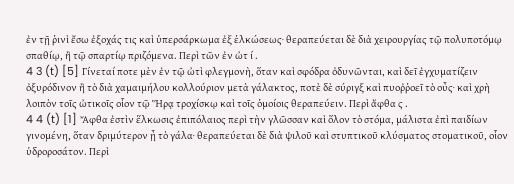ἐν τῇ ῥινὶ ἔσω ἐξοχάς τις καὶ ὑπερσάρκωμα ἐξ ἑλκώσεως· θεραπεύεται δὲ διὰ χειρουργίας τῷ πολυποτόμῳ σπαθίῳ, ἢ τῷ σπαρτίῳ πριζόμενα. Περὶ τῶν ἐν ὠτ ί .
4 3 (t) [5] Γίνεταί ποτε μὲν ἐν τῷ ὠτὶ φλεγμονὴ, ὅταν καὶ σφόδρα ὀδυνῶνται, καὶ δεῖ ἐγχυματίζειν ὀξυρόδινον ἢ τὸ διὰ χαμαιμήλου κολλούριον μετὰ γάλακτος, ποτὲ δὲ σύριγξ καὶ πυοῤῥοεῖ τὸ οὖς· καὶ χρὴ λοιπὸν τοῖς ὠτικοῖς οἷον τῷ Ἥρᾳ τροχίσκῳ καὶ τοῖς ὁμοίοις θεραπεύειν. Περὶ ἄφθα ς .
4 4 (t) [1] Ἄφθα ἐστὶν ἕλκωσις ἐπιπόλαιος περὶ τὴν γλῶσσαν καὶ ὅλον τὸ στόμα, μάλιστα ἐπὶ παιδίων γινομένη, ὅταν δριμύτερον ᾖ τὸ γάλα· θεραπεύεται δὲ διὰ ψιλοῦ καὶ στυπτικοῦ κλύσματος στοματικοῦ, οἷον ὑδροροσάτον. Περὶ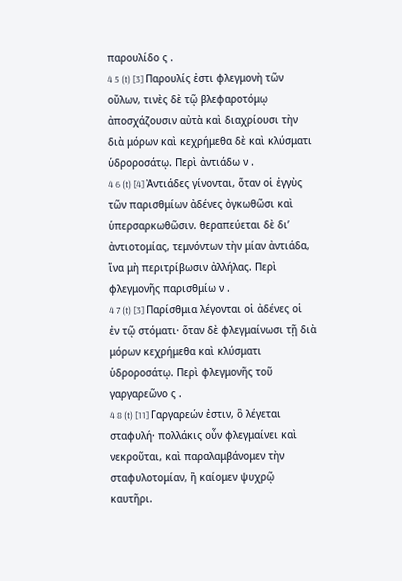παρουλίδο ς .
4 5 (t) [3] Παρουλίς ἐστι φλεγμονὴ τῶν οὔλων, τινὲς δὲ τῷ βλεφαροτόμῳ ἀποσχάζουσιν αὐτὰ καὶ διαχρίουσι τὴν διὰ μόρων καὶ κεχρήμεθα δὲ καὶ κλύσματι ὑδροροσάτῳ. Περὶ ἀντιάδω ν .
4 6 (t) [4] Ἀντιάδες γίνονται, ὅταν οἱ ἐγγὺς τῶν παρισθμίων ἀδένες ὀγκωθῶσι καὶ ὑπερσαρκωθῶσιν. θεραπεύεται δὲ δι’ ἀντιοτομίας, τεμνόντων τὴν μίαν ἀντιάδα, ἵνα μὴ περιτρίβωσιν ἀλλήλας. Περὶ φλεγμονῆς παρισθμίω ν .
4 7 (t) [3] Παρίσθμια λέγονται οἱ ἀδένες οἱ ἐν τῷ στόματι· ὅταν δὲ φλεγμαίνωσι τῇ διὰ μόρων κεχρήμεθα καὶ κλύσματι ὑδροροσάτῳ. Περὶ φλεγμονῆς τοῦ γαργαρεῶνο ς .
4 8 (t) [11] Γαργαρεών ἐστιν, ὃ λέγεται σταφυλή· πολλάκις οὖν φλεγμαίνει καὶ νεκροῦται, καὶ παραλαμβάνομεν τὴν σταφυλοτομίαν, ἢ καίομεν ψυχρῷ καυτῆρι.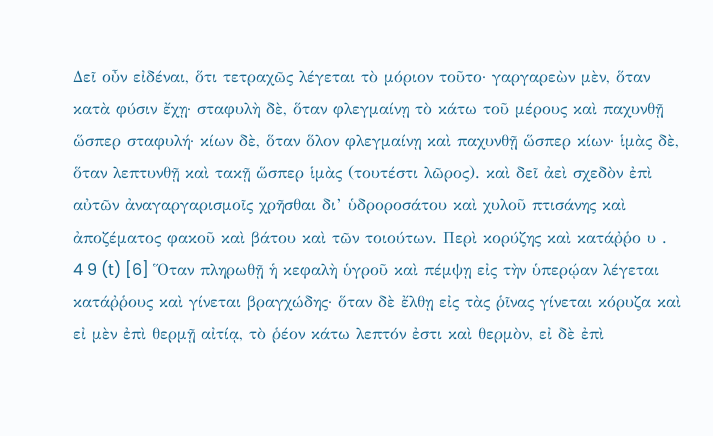Δεῖ οὖν εἰδέναι, ὅτι τετραχῶς λέγεται τὸ μόριον τοῦτο· γαργαρεὼν μὲν, ὅταν κατὰ φύσιν ἔχῃ· σταφυλὴ δὲ, ὅταν φλεγμαίνῃ τὸ κάτω τοῦ μέρους καὶ παχυνθῇ ὥσπερ σταφυλή· κίων δὲ, ὅταν ὅλον φλεγμαίνῃ καὶ παχυνθῇ ὥσπερ κίων· ἱμὰς δὲ, ὅταν λεπτυνθῇ καὶ τακῇ ὥσπερ ἱμὰς (τουτέστι λῶρος). καὶ δεῖ ἀεὶ σχεδὸν ἐπὶ αὐτῶν ἀναγαργαρισμοῖς χρῆσθαι δι’ ὑδροροσάτου καὶ χυλοῦ πτισάνης καὶ ἀποζέματος φακοῦ καὶ βάτου καὶ τῶν τοιούτων. Περὶ κορύζης καὶ κατάῤῥο υ .
4 9 (t) [6] Ὅταν πληρωθῇ ἡ κεφαλὴ ὑγροῦ καὶ πέμψῃ εἰς τὴν ὑπερῴαν λέγεται κατάῤῥους καὶ γίνεται βραγχώδης· ὅταν δὲ ἔλθῃ εἰς τὰς ῥῖνας γίνεται κόρυζα καὶ εἰ μὲν ἐπὶ θερμῇ αἰτίᾳ, τὸ ῥέον κάτω λεπτόν ἐστι καὶ θερμὸν, εἰ δὲ ἐπὶ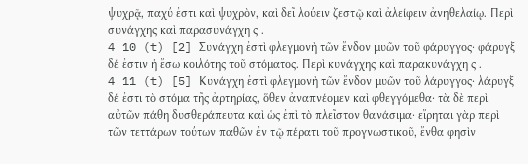ψυχρᾷ, παχύ ἐστι καὶ ψυχρὸν, καὶ δεῖ λούειν ζεστῷ καὶ ἀλείφειν ἀνηθελαίῳ. Περὶ συνάγχης καὶ παρασυνάγχη ς .
4 10 (t) [2] Συνάγχη ἐστὶ φλεγμονὴ τῶν ἔνδον μυῶν τοῦ φάρυγγος· φάρυγξ δέ ἐστιν ἡ ἔσω κοιλότης τοῦ στόματος. Περὶ κυνάγχης καὶ παρακυνάγχη ς .
4 11 (t) [5] Κυνάγχη ἐστὶ φλεγμονὴ τῶν ἔνδον μυῶν τοῦ λάρυγγος· λάρυγξ δέ ἐστι τὸ στόμα τῆς ἀρτηρίας, ὅθεν ἀναπνέομεν καὶ φθεγγόμεθα· τὰ δὲ περὶ αὐτῶν πάθη δυσθεράπευτα καὶ ὡς ἐπὶ τὸ πλεῖστον θανάσιμα· εἴρηται γὰρ περὶ τῶν τεττάρων τούτων παθῶν ἐν τῷ πέρατι τοῦ προγνωστικοῦ, ἔνθα φησὶν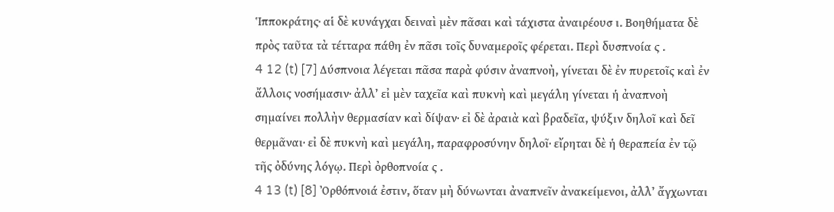Ἱπποκράτης· αἱ δὲ κυνάγχαι δειναὶ μὲν πᾶσαι καὶ τάχιστα ἀναιρέουσ ι. Βοηθήματα δὲ πρὸς ταῦτα τὰ τέτταρα πάθη ἐν πᾶσι τοῖς δυναμεροῖς φέρεται. Περὶ δυσπνοία ς .
4 12 (t) [7] Δύσπνοια λέγεται πᾶσα παρὰ φύσιν ἀναπνοὴ, γίνεται δὲ ἐν πυρετοῖς καὶ ἐν ἄλλοις νοσήμασιν· ἀλλ’ εἰ μὲν ταχεῖα καὶ πυκνὴ καὶ μεγάλη γίνεται ἡ ἀναπνοὴ σημαίνει πολλὴν θερμασίαν καὶ δίψαν· εἰ δὲ ἀραιὰ καὶ βραδεῖα, ψύξιν δηλοῖ καὶ δεῖ θερμᾶναι· εἰ δὲ πυκνὴ καὶ μεγάλη, παραφροσύνην δηλοῖ· εἴρηται δὲ ἡ θεραπεία ἐν τῷ τῆς ὀδύνης λόγῳ. Περὶ ὀρθοπνοία ς .
4 13 (t) [8] Ὀρθόπνοιά ἐστιν, ὅταν μὴ δύνωνται ἀναπνεῖν ἀνακείμενοι, ἀλλ’ ἄγχωνται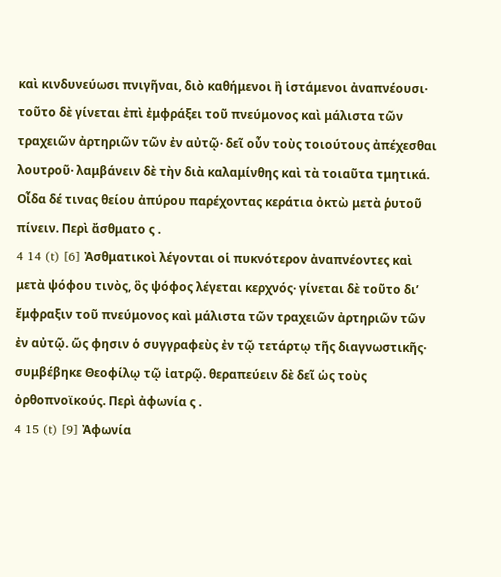καὶ κινδυνεύωσι πνιγῆναι, διὸ καθήμενοι ἢ ἱστάμενοι ἀναπνέουσι· τοῦτο δὲ γίνεται ἐπὶ ἐμφράξει τοῦ πνεύμονος καὶ μάλιστα τῶν τραχειῶν ἀρτηριῶν τῶν ἐν αὐτῷ· δεῖ οὖν τοὺς τοιούτους ἀπέχεσθαι λουτροῦ· λαμβάνειν δὲ τὴν διὰ καλαμίνθης καὶ τὰ τοιαῦτα τμητικά. Οἶδα δέ τινας θείου ἀπύρου παρέχοντας κεράτια ὀκτὼ μετὰ ῥυτοῦ πίνειν. Περὶ ἄσθματο ς .
4 14 (t) [6] Ἀσθματικοὶ λέγονται οἱ πυκνότερον ἀναπνέοντες καὶ μετὰ ψόφου τινὸς, ὃς ψόφος λέγεται κερχνός· γίνεται δὲ τοῦτο δι’ ἔμφραξιν τοῦ πνεύμονος καὶ μάλιστα τῶν τραχειῶν ἀρτηριῶν τῶν ἐν αὐτῷ. ὥς φησιν ὁ συγγραφεὺς ἐν τῷ τετάρτῳ τῆς διαγνωστικῆς· συμβέβηκε Θεοφίλῳ τῷ ἰατρῷ. θεραπεύειν δὲ δεῖ ὡς τοὺς ὀρθοπνοϊκούς. Περὶ ἀφωνία ς .
4 15 (t) [9] Ἀφωνία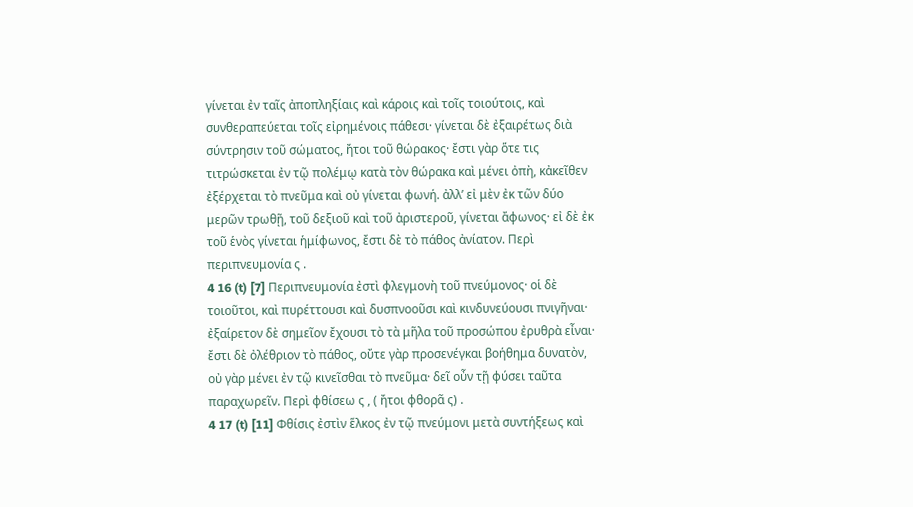γίνεται ἐν ταῖς ἀποπληξίαις καὶ κάροις καὶ τοῖς τοιούτοις, καὶ συνθεραπεύεται τοῖς εἰρημένοις πάθεσι· γίνεται δὲ ἐξαιρέτως διὰ σύντρησιν τοῦ σώματος, ἤτοι τοῦ θώρακος· ἔστι γὰρ ὅτε τις τιτρώσκεται ἐν τῷ πολέμῳ κατὰ τὸν θώρακα καὶ μένει ὀπὴ, κἀκεῖθεν ἐξέρχεται τὸ πνεῦμα καὶ οὐ γίνεται φωνή. ἀλλ’ εἰ μὲν ἐκ τῶν δύο μερῶν τρωθῇ, τοῦ δεξιοῦ καὶ τοῦ ἀριστεροῦ, γίνεται ἄφωνος· εἰ δὲ ἐκ τοῦ ἑνὸς γίνεται ἡμίφωνος, ἔστι δὲ τὸ πάθος ἀνίατον. Περὶ περιπνευμονία ς .
4 16 (t) [7] Περιπνευμονία ἐστὶ φλεγμονὴ τοῦ πνεύμονος· οἱ δὲ τοιοῦτοι, καὶ πυρέττουσι καὶ δυσπνοοῦσι καὶ κινδυνεύουσι πνιγῆναι· ἐξαίρετον δὲ σημεῖον ἔχουσι τὸ τὰ μῆλα τοῦ προσώπου ἐρυθρὰ εἶναι· ἔστι δὲ ὀλέθριον τὸ πάθος, οὔτε γὰρ προσενέγκαι βοήθημα δυνατὸν, οὐ γὰρ μένει ἐν τῷ κινεῖσθαι τὸ πνεῦμα· δεῖ οὖν τῇ φύσει ταῦτα παραχωρεῖν. Περὶ φθίσεω ς , ( ἤτοι φθορᾶ ς) .
4 17 (t) [11] Φθίσις ἐστὶν ἕλκος ἐν τῷ πνεύμονι μετὰ συντήξεως καὶ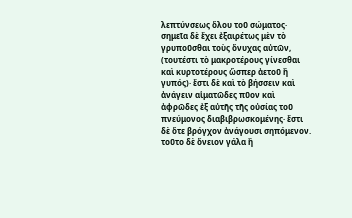λεπτύνσεως ὅλου τοῦ σώματος· σημεῖα δὲ ἔχει ἐξαιρέτως μὲν τὸ γρυποῦσθαι τοὺς ὄνυχας αὐτῶν, (τουτέστι τὸ μακροτέρους γίνεσθαι καὶ κυρτοτέρους ὥσπερ ἀετοῦ ἢ γυπός)· ἔστι δὲ καὶ τὸ βήσσειν καὶ ἀνάγειν αἱματῶδες πῦον καὶ ἀφρῶδες ἐξ αὐτῆς τῆς οὐσίας τοῦ πνεύμονος διαβιβρωσκομένης· ἔστι δὲ ὅτε βρόγχον ἀνάγουσι σηπόμενον. τοῦτο δὲ ὄνειον γάλα ἢ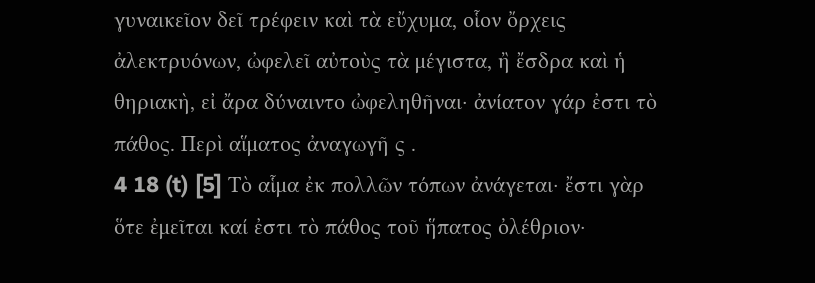γυναικεῖον δεῖ τρέφειν καὶ τὰ εὔχυμα, οἷον ὄρχεις ἀλεκτρυόνων, ὠφελεῖ αὐτοὺς τὰ μέγιστα, ἢ ἔσδρα καὶ ἡ θηριακὴ, εἰ ἄρα δύναιντο ὠφεληθῆναι· ἀνίατον γάρ ἐστι τὸ πάθος. Περὶ αἵματος ἀναγωγῆ ς .
4 18 (t) [5] Τὸ αἷμα ἐκ πολλῶν τόπων ἀνάγεται· ἔστι γὰρ ὅτε ἐμεῖται καί ἐστι τὸ πάθος τοῦ ἥπατος ὀλέθριον·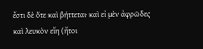ἔστι δὲ ὅτε καὶ βήττεται· καὶ εἰ μὲν ἀφρῶδες καὶ λευκὸν εἴη (ἤτοι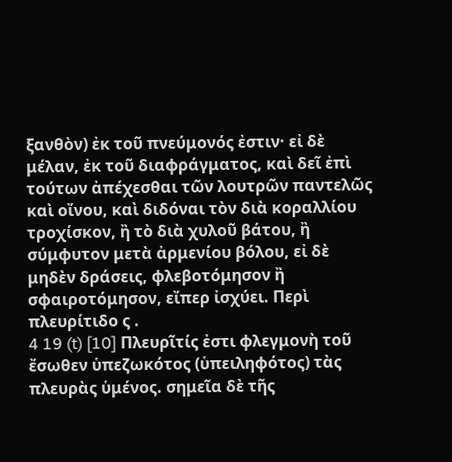ξανθὸν) ἐκ τοῦ πνεύμονός ἐστιν· εἰ δὲ μέλαν, ἐκ τοῦ διαφράγματος, καὶ δεῖ ἐπὶ τούτων ἀπέχεσθαι τῶν λουτρῶν παντελῶς καὶ οἴνου, καὶ διδόναι τὸν διὰ κοραλλίου τροχίσκον, ἢ τὸ διὰ χυλοῦ βάτου, ἢ σύμφυτον μετὰ ἀρμενίου βόλου, εἰ δὲ μηδὲν δράσεις, φλεβοτόμησον ἢ σφαιροτόμησον, εἴπερ ἰσχύει. Περὶ πλευρίτιδο ς .
4 19 (t) [10] Πλευρῖτίς ἐστι φλεγμονὴ τοῦ ἔσωθεν ὑπεζωκότος (ὑπειληφότος) τὰς πλευρὰς ὑμένος. σημεῖα δὲ τῆς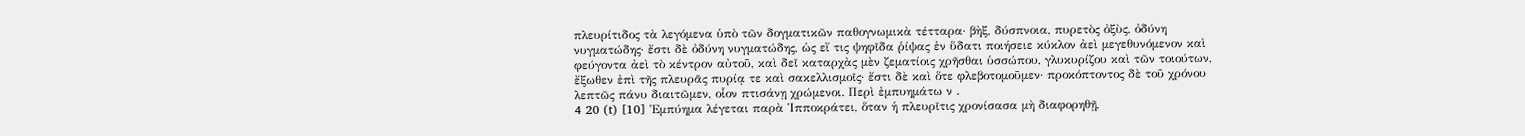πλευρίτιδος τὰ λεγόμενα ὑπὸ τῶν δογματικῶν παθογνωμικὰ τέτταρα· βὴξ, δύσπνοια, πυρετὸς ὀξὺς, ὀδύνη νυγματώδης· ἔστι δὲ ὀδύνη νυγματώδης, ὡς εἴ τις ψηφῖδα ῥίψας ἐν ὕδατι ποιήσειε κύκλον ἀεὶ μεγεθυνόμενον καὶ φεύγοντα ἀεὶ τὸ κέντρον αὐτοῦ, καὶ δεῖ καταρχὰς μὲν ζεματίοις χρῆσθαι ὑσσώπου, γλυκυρίζου καὶ τῶν τοιούτων, ἔξωθεν ἐπὶ τῆς πλευρᾶς πυρίᾳ τε καὶ σακελλισμοῖς· ἔστι δὲ καὶ ὅτε φλεβοτομοῦμεν· προκόπτοντος δὲ τοῦ χρόνου λεπτῶς πάνυ διαιτῶμεν, οἷον πτισάνῃ χρώμενοι. Περὶ ἐμπυημάτω ν .
4 20 (t) [10] Ἐμπύημα λέγεται παρὰ Ἱπποκράτει, ὅταν ἡ πλευρῖτις χρονίσασα μὴ διαφορηθῇ,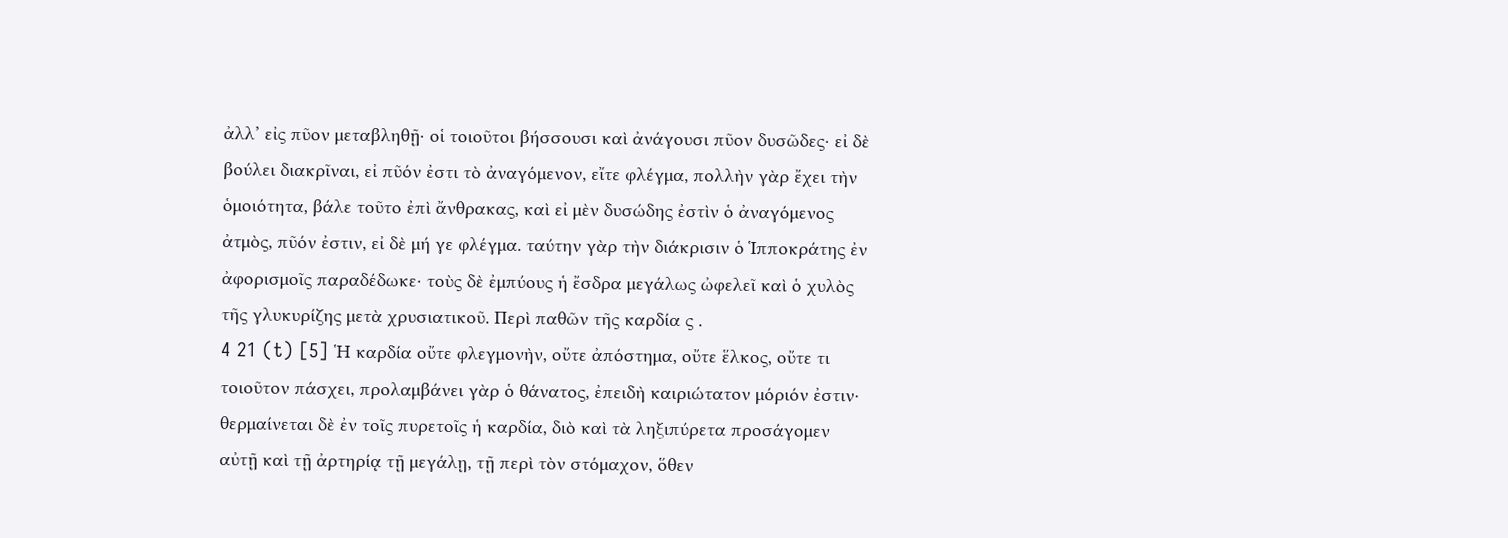ἀλλ’ εἰς πῦον μεταβληθῇ· οἱ τοιοῦτοι βήσσουσι καὶ ἀνάγουσι πῦον δυσῶδες· εἰ δὲ βούλει διακρῖναι, εἰ πῦόν ἐστι τὸ ἀναγόμενον, εἴτε φλέγμα, πολλὴν γὰρ ἔχει τὴν ὁμοιότητα, βάλε τοῦτο ἐπὶ ἄνθρακας, καὶ εἰ μὲν δυσώδης ἐστὶν ὁ ἀναγόμενος ἀτμὸς, πῦόν ἐστιν, εἰ δὲ μή γε φλέγμα. ταύτην γὰρ τὴν διάκρισιν ὁ Ἱπποκράτης ἐν ἀφορισμοῖς παραδέδωκε· τοὺς δὲ ἐμπύους ἡ ἔσδρα μεγάλως ὠφελεῖ καὶ ὁ χυλὸς τῆς γλυκυρίζης μετὰ χρυσιατικοῦ. Περὶ παθῶν τῆς καρδία ς .
4 21 (t) [5] Ἡ καρδία οὔτε φλεγμονὴν, οὔτε ἀπόστημα, οὔτε ἕλκος, οὔτε τι τοιοῦτον πάσχει, προλαμβάνει γὰρ ὁ θάνατος, ἐπειδὴ καιριώτατον μόριόν ἐστιν· θερμαίνεται δὲ ἐν τοῖς πυρετοῖς ἡ καρδία, διὸ καὶ τὰ ληξιπύρετα προσάγομεν αὐτῇ καὶ τῇ ἀρτηρίᾳ τῇ μεγάλῃ, τῇ περὶ τὸν στόμαχον, ὅθεν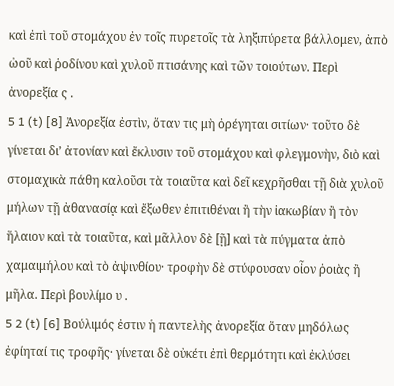καὶ ἐπὶ τοῦ στομάχου ἐν τοῖς πυρετοῖς τὰ ληξιπύρετα βάλλομεν, ἀπὸ ὠοῦ καὶ ῥοδίνου καὶ χυλοῦ πτισάνης καὶ τῶν τοιούτων. Περὶ ἀνορεξία ς .
5 1 (t) [8] Ἀνορεξία ἐστὶν, ὅταν τις μὴ ὀρέγηται σιτίων· τοῦτο δὲ γίνεται δι’ ἀτονίαν καὶ ἔκλυσιν τοῦ στομάχου καὶ φλεγμονὴν, διὸ καὶ στομαχικὰ πάθη καλοῦσι τὰ τοιαῦτα καὶ δεῖ κεχρῆσθαι τῇ διὰ χυλοῦ μήλων τῇ ἀθανασίᾳ καὶ ἔξωθεν ἐπιτιθέναι ἢ τὴν ἰακωβίαν ἢ τὸν ἥλαιον καὶ τὰ τοιαῦτα, καὶ μᾶλλον δὲ [ῇ] καὶ τὰ πύγματα ἀπὸ χαμαιμήλου καὶ τὸ ἀψινθίου· τροφὴν δὲ στύφουσαν οἶον ῥοιὰς ἢ μῆλα. Περὶ βουλίμο υ .
5 2 (t) [6] Βούλιμός ἐστιν ἡ παντελὴς ἀνορεξία ὅταν μηδόλως ἐφίηταί τις τροφῆς· γίνεται δὲ οὐκέτι ἐπὶ θερμότητι καὶ ἐκλύσει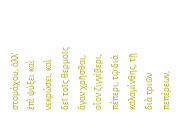στομάχου, ἀλλ’ ἐπὶ ψύξει καὶ νεκρώσει, καὶ δεῖ τοῖς θερμοῖς ἄγαν χρῆσθαι, οἷον ζιγγίβερι, πέπερι, τῷ διὰ καλαμίνθης, τῇ διὰ τριῶν πεπέρεων,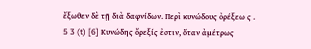ἔξωθεν δὲ τῇ διὰ δαφνίδων. Περὶ κυνώδους ὀρέξεω ς .
5 3 (t) [6] Κυνώδης ὄρεξίς ἐστιν, ὅταν ἀμέτρως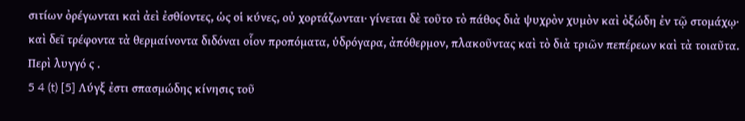σιτίων ὀρέγωνται καὶ ἀεὶ ἐσθίοντες, ὡς οἱ κύνες, οὐ χορτάζωνται· γίνεται δὲ τοῦτο τὸ πάθος διὰ ψυχρὸν χυμὸν καὶ ὀξώδη ἐν τῷ στομάχῳ· καὶ δεῖ τρέφοντα τὰ θερμαίνοντα διδόναι οἷον προπόματα, ὑδρόγαρα, ἀπόθερμον, πλακοῦντας καὶ τὸ διὰ τριῶν πεπέρεων καὶ τὰ τοιαῦτα. Περὶ λυγγό ς .
5 4 (t) [5] Λύγξ ἐστι σπασμώδης κίνησις τοῦ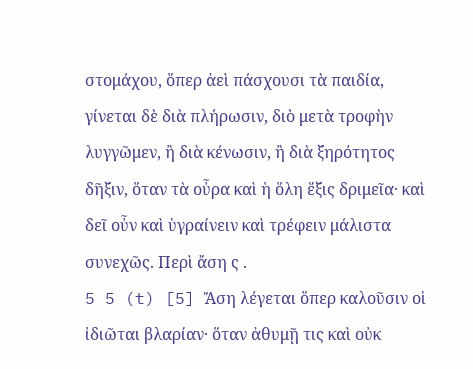στομάχου, ὅπερ ἀεὶ πάσχουσι τὰ παιδία, γίνεται δὲ διὰ πλήρωσιν, διὸ μετὰ τροφὴν λυγγῶμεν, ἢ διὰ κένωσιν, ἢ διὰ ξηρότητος δῆξιν, ὅταν τὰ οὖρα καὶ ἡ ὅλη ἕξις δριμεῖα· καὶ δεῖ οὖν καὶ ὑγραίνειν καὶ τρέφειν μάλιστα συνεχῶς. Περὶ ἄση ς .
5 5 (t) [5] Ἄση λέγεται ὅπερ καλοῦσιν οἱ ἰδιῶται βλαρίαν· ὅταν ἀθυμῇ τις καὶ οὐκ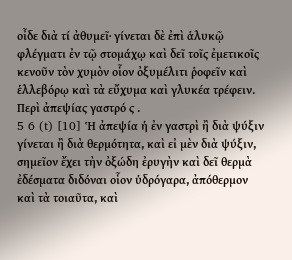οἶδε διὰ τί ἀθυμεῖ· γίνεται δὲ ἐπὶ ἁλυκῷ φλέγματι ἐν τῷ στομάχῳ καὶ δεῖ τοῖς ἐμετικοῖς κενοῦν τὸν χυμὸν οἷον ὀξυμέλιτι ῥοφεῖν καὶ ἑλλεβόρῳ καὶ τὰ εὔχυμα καὶ γλυκέα τρέφειν. Περὶ ἀπεψίας γαστρό ς .
5 6 (t) [10] Ἡ ἀπεψία ἡ ἐν γαστρὶ ἢ διὰ ψύξιν γίνεται ἢ διὰ θερμότητα, καὶ εἰ μὲν διὰ ψύξιν, σημεῖον ἔχει τὴν ὀξώδη ἐρυγὴν καὶ δεῖ θερμὰ ἐδέσματα διδόναι οἷον ὑδρόγαρα, ἀπόθερμον καὶ τὰ τοιαῦτα, καὶ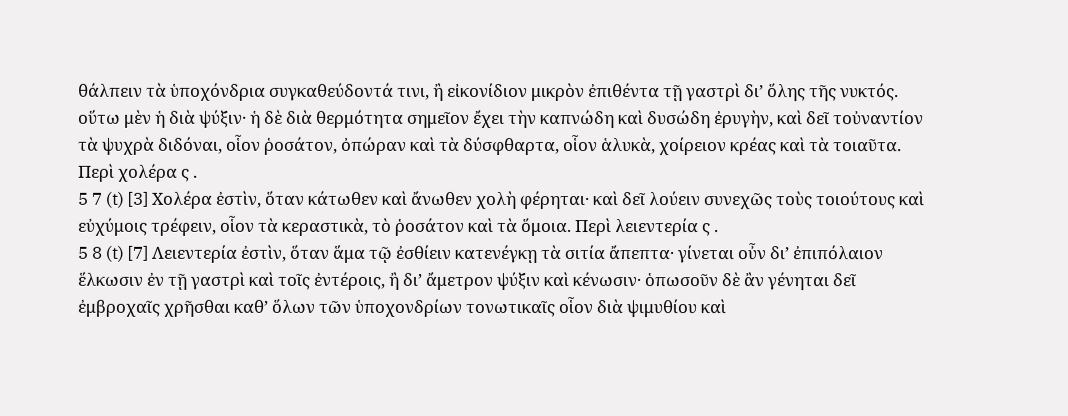θάλπειν τὰ ὑποχόνδρια συγκαθεύδοντά τινι, ἢ εἰκονίδιον μικρὸν ἐπιθέντα τῇ γαστρὶ δι’ ὅλης τῆς νυκτός. οὕτω μὲν ἡ διὰ ψύξιν· ἡ δὲ διὰ θερμότητα σημεῖον ἔχει τὴν καπνώδη καὶ δυσώδη ἐρυγὴν, καὶ δεῖ τοὐναντίον τὰ ψυχρὰ διδόναι, οἷον ῥοσάτον, ὀπώραν καὶ τὰ δύσφθαρτα, οἷον ἁλυκὰ, χοίρειον κρέας καὶ τὰ τοιαῦτα. Περὶ χολέρα ς .
5 7 (t) [3] Χολέρα ἐστὶν, ὅταν κάτωθεν καὶ ἄνωθεν χολὴ φέρηται· καὶ δεῖ λούειν συνεχῶς τοὺς τοιούτους καὶ εὐχύμοις τρέφειν, οἷον τὰ κεραστικὰ, τὸ ῥοσάτον καὶ τὰ ὅμοια. Περὶ λειεντερία ς .
5 8 (t) [7] Λειεντερία ἐστὶν, ὅταν ἅμα τῷ ἐσθίειν κατενέγκῃ τὰ σιτία ἄπεπτα· γίνεται οὖν δι’ ἐπιπόλαιον ἕλκωσιν ἐν τῇ γαστρὶ καὶ τοῖς ἐντέροις, ἢ δι’ ἄμετρον ψύξιν καὶ κένωσιν· ὁπωσοῦν δὲ ἂν γένηται δεῖ ἐμβροχαῖς χρῆσθαι καθ’ ὅλων τῶν ὑποχονδρίων τονωτικαῖς οἷον διὰ ψιμυθίου καὶ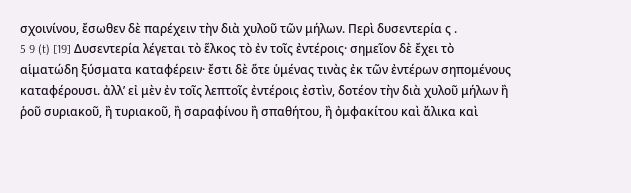σχοινίνου, ἔσωθεν δὲ παρέχειν τὴν διὰ χυλοῦ τῶν μήλων. Περὶ δυσεντερία ς .
5 9 (t) [19] Δυσεντερία λέγεται τὸ ἕλκος τὸ ἐν τοῖς ἐντέροις· σημεῖον δὲ ἔχει τὸ αἱματώδη ξύσματα καταφέρειν· ἔστι δὲ ὅτε ὑμένας τινὰς ἐκ τῶν ἐντέρων σηπομένους καταφέρουσι. ἀλλ’ εἰ μὲν ἐν τοῖς λεπτοῖς ἐντέροις ἐστὶν, δοτέον τὴν διὰ χυλοῦ μήλων ἢ ῥοῦ συριακοῦ, ἢ τυριακοῦ, ἢ σαραφίνου ἢ σπαθήτου, ἢ ὀμφακίτου καὶ ἄλικα καὶ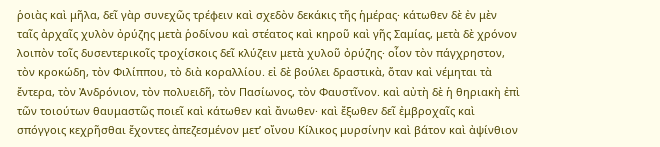ῥοιὰς καὶ μῆλα, δεῖ γὰρ συνεχῶς τρέφειν καὶ σχεδὸν δεκάκις τῆς ἡμέρας· κάτωθεν δὲ ἐν μὲν ταῖς ἀρχαῖς χυλὸν ὀρύζης μετὰ ῥοδίνου καὶ στέατος καὶ κηροῦ καὶ γῆς Σαμίας, μετὰ δὲ χρόνον λοιπὸν τοῖς δυσεντερικοῖς τροχίσκοις δεῖ κλύζειν μετὰ χυλοῦ ὀρύζης· οἷον τὸν πάγχρηστον, τὸν κροκώδη, τὸν Φιλίππου, τὸ διὰ κοραλλίου. εἰ δὲ βούλει δραστικὰ, ὅταν καὶ νέμηται τὰ ἔντερα, τὸν Ἀνδρόνιον, τὸν πολυειδῆ, τὸν Πασίωνος, τὸν Φαυστῖνον. καὶ αὐτὴ δὲ ἡ θηριακὴ ἐπὶ τῶν τοιούτων θαυμαστῶς ποιεῖ καὶ κάτωθεν καὶ ἄνωθεν· καὶ ἔξωθεν δεῖ ἐμβροχαῖς καὶ σπόγγοις κεχρῆσθαι ἔχοντες ἀπεζεσμένον μετ’ οἴνου Κίλικος μυρσίνην καὶ βάτον καὶ ἀψίνθιον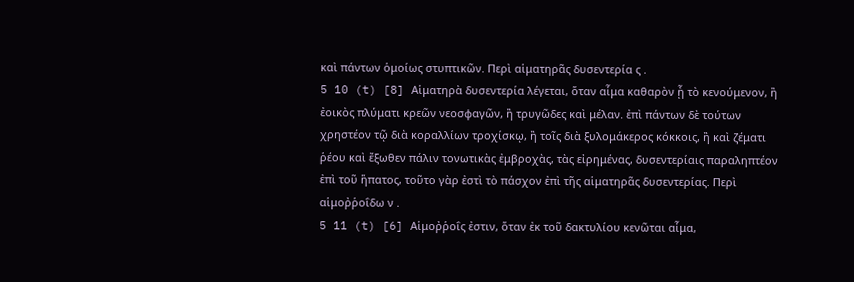καὶ πάντων ὁμοίως στυπτικῶν. Περὶ αἱματηρᾶς δυσεντερία ς .
5 10 (t) [8] Αἱματηρὰ δυσεντερία λέγεται, ὅταν αἷμα καθαρὸν ᾖ τὸ κενούμενον, ἢ ἐοικὸς πλύματι κρεῶν νεοσφαγῶν, ἢ τρυγῶδες καὶ μέλαν. ἐπὶ πάντων δὲ τούτων χρηστέον τῷ διὰ κοραλλίων τροχίσκῳ, ἢ τοῖς διὰ ξυλομάκερος κόκκοις, ἢ καὶ ζέματι ῥέου καὶ ἔξωθεν πάλιν τονωτικὰς ἐμβροχὰς, τὰς εἰρημένας, δυσεντερίαις παραληπτέον ἐπὶ τοῦ ἥπατος, τοῦτο γὰρ ἐστὶ τὸ πάσχον ἐπὶ τῆς αἱματηρᾶς δυσεντερίας. Περὶ αἱμοῤῥοΐδω ν .
5 11 (t) [6] Αἱμοῤῥοΐς ἐστιν, ὅταν ἐκ τοῦ δακτυλίου κενῶται αἷμα,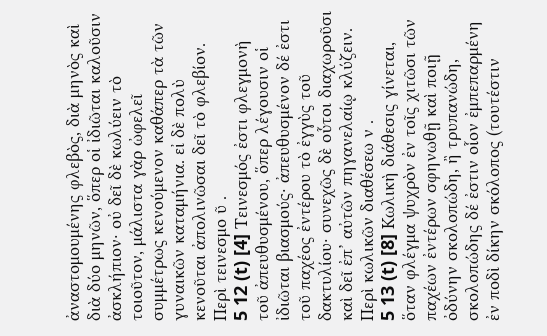ἀναστομουμένης φλεβὸς, διὰ μηνὸς καὶ διὰ δύο μηνῶν, ὅπερ οἱ ἰδιῶται καλοῦσιν ἀσκλήπιον· οὐ δεῖ δὲ κωλύειν τὸ τοιοῦτον, μάλιστα γὰρ ὠφελεῖ συμμέτρως κενούμενον καθάπερ τὰ τῶν γυναικῶν καταμήνια. εἰ δὲ πολὺ κενοῦται ἀπολινῶσαι δεῖ τὸ φλεβίον. Περὶ τεινεσμο ῦ .
5 12 (t) [4] Τεινεσμός ἐστι φλεγμονὴ τοῦ ἀπευθυσμένου, ὅπερ λέγουσιν οἱ ἰδιῶται βιασμούς· ἀπευθυσμένον δέ ἐστι τοῦ παχέος ἐντέρου τὸ ἐγγὺς τοῦ δακτυλίου· συνεχῶς δὲ οὗτοι διαχωροῦσι καὶ δεῖ ἐπ’ αὐτῶν πηγανελαίῳ κλύζειν. Περὶ κωλικῶν διαθέσεω ν .
5 13 (t) [8] Κωλικὴ διάθεσις γίνεται, ὅταν φλέγμα ψυχρὸν ἐν τοῖς χιτῶσι τῶν παχέων ἐντέρων σφηνωθῇ καὶ ποιῇ ὀδύνην σκολοπώδη, ἢ τρυπανώδη, σκολοπώδης δέ ἐστιν οἷον ἐμπεπαρμένη ἐν ποδὶ δίκην σκόλοπος (τουτέστιν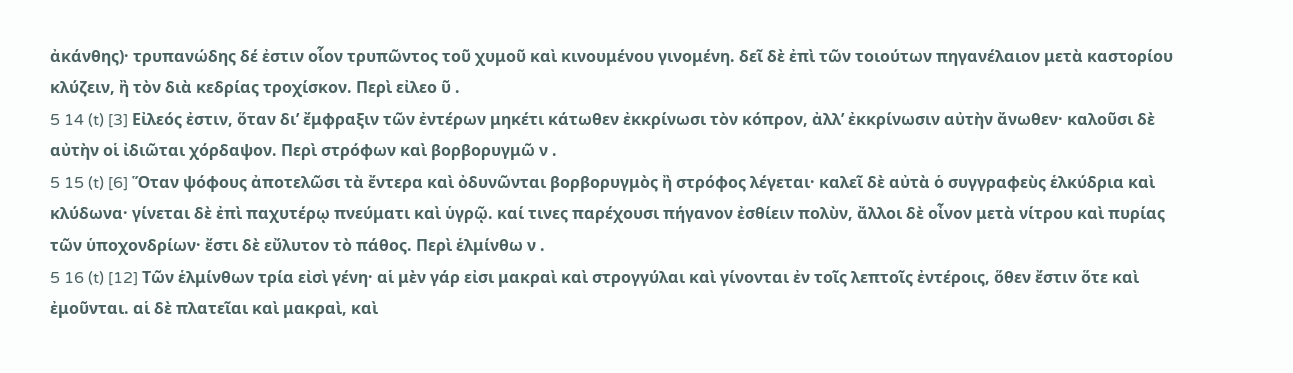ἀκάνθης)· τρυπανώδης δέ ἐστιν οἷον τρυπῶντος τοῦ χυμοῦ καὶ κινουμένου γινομένη. δεῖ δὲ ἐπὶ τῶν τοιούτων πηγανέλαιον μετὰ καστορίου κλύζειν, ἢ τὸν διὰ κεδρίας τροχίσκον. Περὶ εἰλεο ῦ .
5 14 (t) [3] Εἰλεός ἐστιν, ὅταν δι’ ἔμφραξιν τῶν ἐντέρων μηκέτι κάτωθεν ἐκκρίνωσι τὸν κόπρον, ἀλλ’ ἐκκρίνωσιν αὐτὴν ἄνωθεν· καλοῦσι δὲ αὐτὴν οἱ ἰδιῶται χόρδαψον. Περὶ στρόφων καὶ βορβορυγμῶ ν .
5 15 (t) [6] Ὅταν ψόφους ἀποτελῶσι τὰ ἔντερα καὶ ὀδυνῶνται βορβορυγμὸς ἢ στρόφος λέγεται· καλεῖ δὲ αὐτὰ ὁ συγγραφεὺς ἑλκύδρια καὶ κλύδωνα· γίνεται δὲ ἐπὶ παχυτέρῳ πνεύματι καὶ ὑγρῷ. καί τινες παρέχουσι πήγανον ἐσθίειν πολὺν, ἄλλοι δὲ οἶνον μετὰ νίτρου καὶ πυρίας τῶν ὑποχονδρίων· ἔστι δὲ εὔλυτον τὸ πάθος. Περὶ ἑλμίνθω ν .
5 16 (t) [12] Τῶν ἑλμίνθων τρία εἰσὶ γένη· αἱ μὲν γάρ εἰσι μακραὶ καὶ στρογγύλαι καὶ γίνονται ἐν τοῖς λεπτοῖς ἐντέροις, ὅθεν ἔστιν ὅτε καὶ ἐμοῦνται. αἱ δὲ πλατεῖαι καὶ μακραὶ, καὶ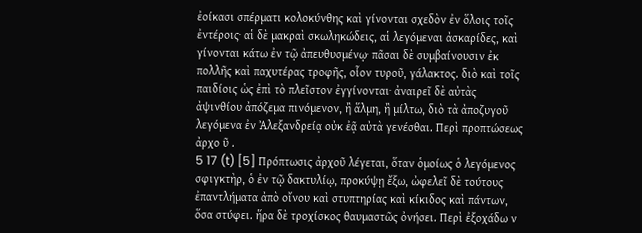ἐοίκασι σπέρματι κολοκύνθης καὶ γίνονται σχεδὸν ἐν ὅλοις τοῖς ἐντέροις· αἱ δὲ μακραὶ σκωληκώδεις, αἱ λεγόμεναι ἀσκαρίδες, καὶ γίνονται κάτω ἐν τῷ ἀπευθυσμένῳ· πᾶσαι δὲ συμβαίνουσιν ἐκ πολλῆς καὶ παχυτέρας τροφῆς, οἷον τυροῦ, γάλακτος. διὸ καὶ τοῖς παιδίοις ὡς ἐπὶ τὸ πλεῖστον ἐγγίνονται· ἀναιρεῖ δὲ αὐτὰς ἀψινθίου ἀπόζεμα πινόμενον, ἢ ἅλμη, ἢ μίλτω, διὸ τὰ ἀποζυγοῦ λεγόμενα ἐν Ἀλεξανδρείᾳ οὐκ ἐᾷ αὐτὰ γενέσθαι. Περὶ προπτώσεως ἀρχο ῦ .
5 17 (t) [5] Πρόπτωσις ἀρχοῦ λέγεται, ὅταν ὁμοίως ὁ λεγόμενος σφιγκτὴρ, ὁ ἐν τῷ δακτυλίῳ, προκύψῃ ἔξω, ὠφελεῖ δὲ τούτους ἐπαντλήματα ἀπὸ οἴνου καὶ στυπτηρίας καὶ κίκιδος καὶ πάντων, ὅσα στύφει. ἥρα δὲ τροχίσκος θαυμαστῶς ὀνήσει. Περὶ ἐξοχάδω ν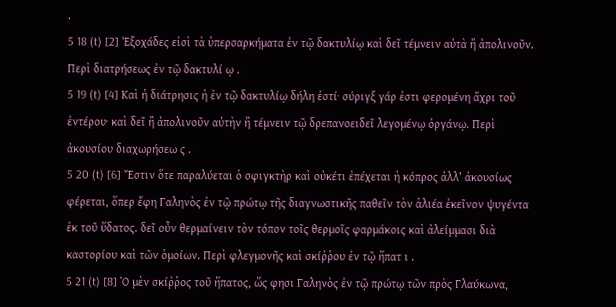.
5 18 (t) [2] Ἐξοχάδες εἰσὶ τὰ ὑπερσαρκήματα ἐν τῷ δακτυλίῳ καὶ δεῖ τέμνειν αὐτὰ ἢ ἀπολινοῦν. Περὶ διατρήσεως ἐν τῷ δακτυλί ῳ .
5 19 (t) [4] Καὶ ἡ διάτρησις ἡ ἐν τῷ δακτυλίῳ δήλη ἐστί· σύριγξ γάρ ἐστι φερομένη ἄχρι τοῦ ἐντέρου· καὶ δεῖ ἢ ἀπολινοῦν αὐτὴν ἢ τέμνειν τῷ δρεπανοειδεῖ λεγομένῳ ὀργάνῳ. Περὶ ἀκουσίου διαχωρήσεω ς .
5 20 (t) [6] Ἔστιν ὅτε παραλύεται ὁ σφιγκτὴρ καὶ οὐκέτι ἐπέχεται ἡ κόπρος ἀλλ’ ἀκουσίως φέρεται, ὅπερ ἔφη Γαληνὸς ἐν τῷ πρώτῳ τῆς διαγνωστικῆς παθεῖν τὸν ἁλιέα ἐκεῖνον ψυγέντα ἐκ τοῦ ὕδατος. δεῖ οὖν θερμαίνειν τὸν τόπον τοῖς θερμοῖς φαρμάκοις καὶ ἀλείμμασι διὰ καστορίου καὶ τῶν ὁμοίων. Περὶ φλεγμονῆς καὶ σκίῤῥου ἐν τῷ ἥπατ ι .
5 21 (t) [8] Ὁ μὲν σκίῤῥος τοῦ ἥπατος, ὥς φησι Γαληνὸς ἐν τῷ πρώτῳ τῶν πρὸς Γλαύκωνα,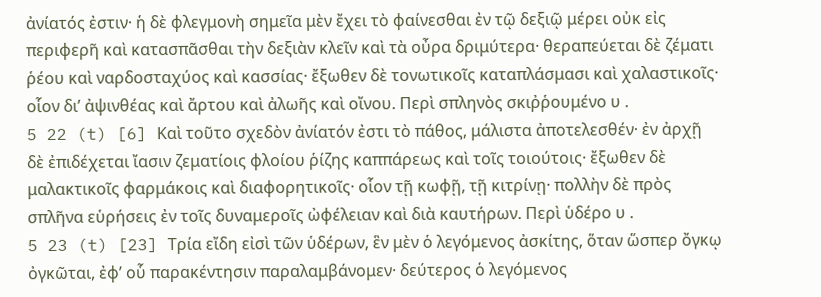ἀνίατός ἐστιν· ἡ δὲ φλεγμονὴ σημεῖα μὲν ἔχει τὸ φαίνεσθαι ἐν τῷ δεξιῷ μέρει οὐκ εἰς περιφερῆ καὶ κατασπᾶσθαι τὴν δεξιὰν κλεῖν καὶ τὰ οὖρα δριμύτερα· θεραπεύεται δὲ ζέματι ῥέου καὶ ναρδοσταχύος καὶ κασσίας· ἔξωθεν δὲ τονωτικοῖς καταπλάσμασι καὶ χαλαστικοῖς· οἷον δι’ ἀψινθέας καὶ ἄρτου καὶ ἀλωῆς καὶ οἴνου. Περὶ σπληνὸς σκιῤῥουμένο υ .
5 22 (t) [6] Καὶ τοῦτο σχεδὸν ἀνίατόν ἐστι τὸ πάθος, μάλιστα ἀποτελεσθέν· ἐν ἀρχῇ δὲ ἐπιδέχεται ἴασιν ζεματίοις φλοίου ῥίζης καππάρεως καὶ τοῖς τοιούτοις· ἔξωθεν δὲ μαλακτικοῖς φαρμάκοις καὶ διαφορητικοῖς· οἷον τῇ κωφῇ, τῇ κιτρίνῃ· πολλὴν δὲ πρὸς σπλῆνα εὑρήσεις ἐν τοῖς δυναμεροῖς ὠφέλειαν καὶ διὰ καυτήρων. Περὶ ὑδέρο υ .
5 23 (t) [23] Τρία εἴδη εἰσὶ τῶν ὑδέρων, ἓν μὲν ὁ λεγόμενος ἀσκίτης, ὅταν ὥσπερ ὄγκῳ ὀγκῶται, ἐφ’ οὗ παρακέντησιν παραλαμβάνομεν· δεύτερος ὁ λεγόμενος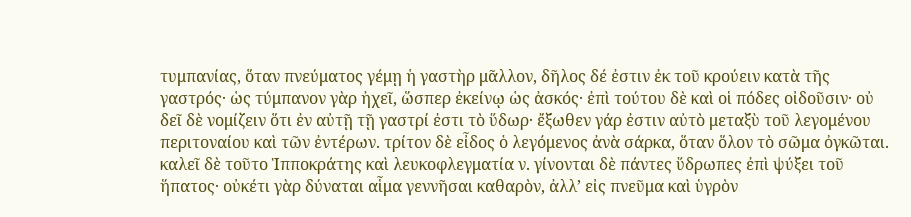τυμπανίας, ὅταν πνεύματος γέμῃ ἡ γαστὴρ μᾶλλον, δῆλος δέ ἐστιν ἐκ τοῦ κρούειν κατὰ τῆς γαστρός· ὡς τύμπανον γὰρ ἠχεῖ, ὥσπερ ἐκείνῳ ὡς ἀσκός· ἐπὶ τούτου δὲ καὶ οἱ πόδες οἰδοῦσιν· οὐ δεῖ δὲ νομίζειν ὅτι ἐν αὐτῇ τῇ γαστρί ἐστι τὸ ὕδωρ· ἔξωθεν γάρ ἐστιν αὐτὸ μεταξὺ τοῦ λεγομένου περιτοναίου καὶ τῶν ἐντέρων. τρίτον δὲ εἶδος ὁ λεγόμενος ἀνὰ σάρκα, ὅταν ὅλον τὸ σῶμα ὀγκῶται. καλεῖ δὲ τοῦτο Ἱπποκράτης καὶ λευκοφλεγματία ν. γίνονται δὲ πάντες ὕδρωπες ἐπὶ ψύξει τοῦ ἥπατος· οὐκέτι γὰρ δύναται αἷμα γεννῆσαι καθαρὸν, ἀλλ’ εἰς πνεῦμα καὶ ὑγρὸν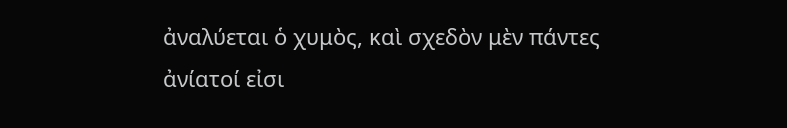ἀναλύεται ὁ χυμὸς, καὶ σχεδὸν μὲν πάντες ἀνίατοί εἰσι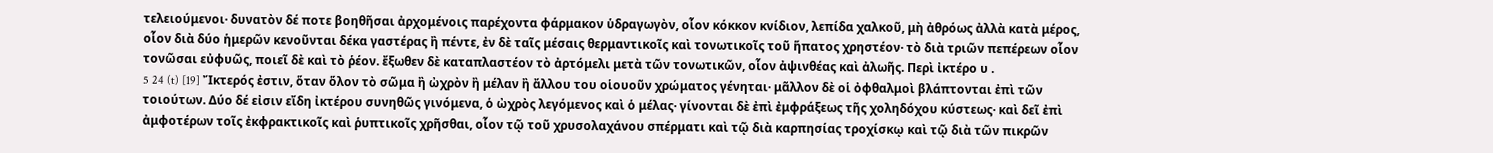τελειούμενοι· δυνατὸν δέ ποτε βοηθῆσαι ἀρχομένοις παρέχοντα φάρμακον ὑδραγωγὸν, οἷον κόκκον κνίδιον, λεπίδα χαλκοῦ, μὴ ἀθρόως ἀλλὰ κατὰ μέρος, οἷον διὰ δύο ἡμερῶν κενοῦνται δέκα γαστέρας ἢ πέντε, ἐν δὲ ταῖς μέσαις θερμαντικοῖς καὶ τονωτικοῖς τοῦ ἥπατος χρηστέον· τὸ διὰ τριῶν πεπέρεων οἷον τονῶσαι εὐφυῶς, ποιεῖ δὲ καὶ τὸ ῥέον. ἔξωθεν δὲ καταπλαστέον τὸ ἀρτόμελι μετὰ τῶν τονωτικῶν, οἷον ἀψινθέας καὶ ἀλωῆς. Περὶ ἰκτέρο υ .
5 24 (t) [19] Ἴκτερός ἐστιν, ὅταν ὅλον τὸ σῶμα ἢ ὠχρὸν ἢ μέλαν ἢ ἄλλου του οἱουοῦν χρώματος γένηται· μᾶλλον δὲ οἱ ὀφθαλμοὶ βλάπτονται ἐπὶ τῶν τοιούτων. Δύο δέ εἰσιν εἴδη ἰκτέρου συνηθῶς γινόμενα, ὁ ὠχρὸς λεγόμενος καὶ ὁ μέλας· γίνονται δὲ ἐπὶ ἐμφράξεως τῆς χοληδόχου κύστεως· καὶ δεῖ ἐπὶ ἀμφοτέρων τοῖς ἐκφρακτικοῖς καὶ ῥυπτικοῖς χρῆσθαι, οἷον τῷ τοῦ χρυσολαχάνου σπέρματι καὶ τῷ διὰ καρπησίας τροχίσκῳ καὶ τῷ διὰ τῶν πικρῶν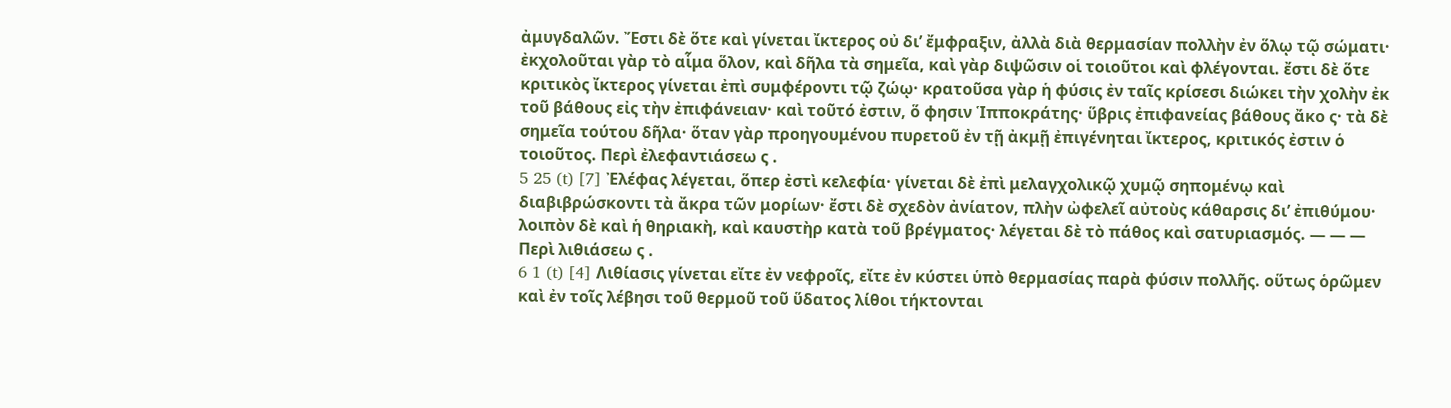ἀμυγδαλῶν. Ἔστι δὲ ὅτε καὶ γίνεται ἴκτερος οὐ δι’ ἔμφραξιν, ἀλλὰ διὰ θερμασίαν πολλὴν ἐν ὅλῳ τῷ σώματι· ἐκχολοῦται γὰρ τὸ αἷμα ὅλον, καὶ δῆλα τὰ σημεῖα, καὶ γὰρ διψῶσιν οἱ τοιοῦτοι καὶ φλέγονται. ἔστι δὲ ὅτε κριτικὸς ἴκτερος γίνεται ἐπὶ συμφέροντι τῷ ζώῳ· κρατοῦσα γὰρ ἡ φύσις ἐν ταῖς κρίσεσι διώκει τὴν χολὴν ἐκ τοῦ βάθους εἰς τὴν ἐπιφάνειαν· καὶ τοῦτό ἐστιν, ὅ φησιν Ἱπποκράτης· ὕβρις ἐπιφανείας βάθους ἄκο ς· τὰ δὲ σημεῖα τούτου δῆλα· ὅταν γὰρ προηγουμένου πυρετοῦ ἐν τῇ ἀκμῇ ἐπιγένηται ἴκτερος, κριτικός ἐστιν ὁ τοιοῦτος. Περὶ ἐλεφαντιάσεω ς .
5 25 (t) [7] Ἐλέφας λέγεται, ὅπερ ἐστὶ κελεφία· γίνεται δὲ ἐπὶ μελαγχολικῷ χυμῷ σηπομένῳ καὶ διαβιβρώσκοντι τὰ ἄκρα τῶν μορίων· ἔστι δὲ σχεδὸν ἀνίατον, πλὴν ὠφελεῖ αὐτοὺς κάθαρσις δι’ ἐπιθύμου· λοιπὸν δὲ καὶ ἡ θηριακὴ, καὶ καυστὴρ κατὰ τοῦ βρέγματος· λέγεται δὲ τὸ πάθος καὶ σατυριασμός. — — — Περὶ λιθιάσεω ς .
6 1 (t) [4] Λιθίασις γίνεται εἴτε ἐν νεφροῖς, εἴτε ἐν κύστει ὑπὸ θερμασίας παρὰ φύσιν πολλῆς. οὕτως ὁρῶμεν καὶ ἐν τοῖς λέβησι τοῦ θερμοῦ τοῦ ὕδατος λίθοι τήκτονται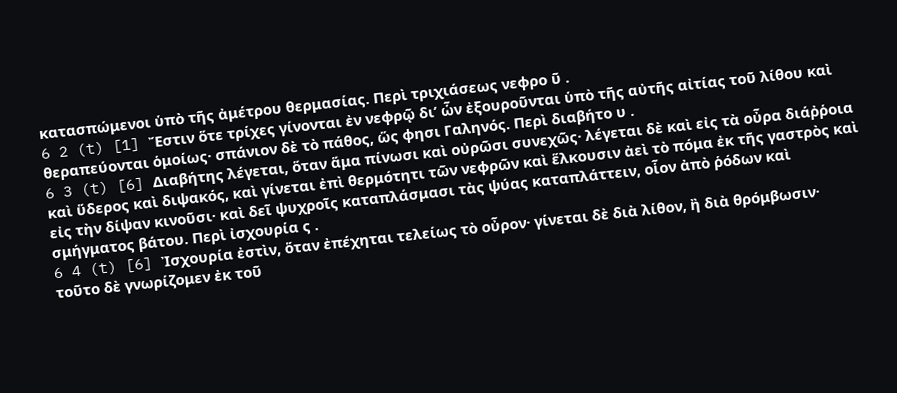κατασπώμενοι ὑπὸ τῆς ἀμέτρου θερμασίας. Περὶ τριχιάσεως νεφρο ῦ .
6 2 (t) [1] Ἔστιν ὅτε τρίχες γίνονται ἐν νεφρῷ δι’ ὧν ἐξουροῦνται ὑπὸ τῆς αὐτῆς αἰτίας τοῦ λίθου καὶ θεραπεύονται ὁμοίως· σπάνιον δὲ τὸ πάθος, ὥς φησι Γαληνός. Περὶ διαβήτο υ .
6 3 (t) [6] Διαβήτης λέγεται, ὅταν ἅμα πίνωσι καὶ οὐρῶσι συνεχῶς· λέγεται δὲ καὶ εἰς τὰ οὖρα διάῤῥοια καὶ ὕδερος καὶ διψακός, καὶ γίνεται ἐπὶ θερμότητι τῶν νεφρῶν καὶ ἕλκουσιν ἀεὶ τὸ πόμα ἐκ τῆς γαστρὸς καὶ εἰς τὴν δίψαν κινοῦσι· καὶ δεῖ ψυχροῖς καταπλάσμασι τὰς ψύας καταπλάττειν, οἷον ἀπὸ ῥόδων καὶ σμήγματος βάτου. Περὶ ἰσχουρία ς .
6 4 (t) [6] Ἰσχουρία ἐστὶν, ὅταν ἐπέχηται τελείως τὸ οὖρον· γίνεται δὲ διὰ λίθον, ἢ διὰ θρόμβωσιν· τοῦτο δὲ γνωρίζομεν ἐκ τοῦ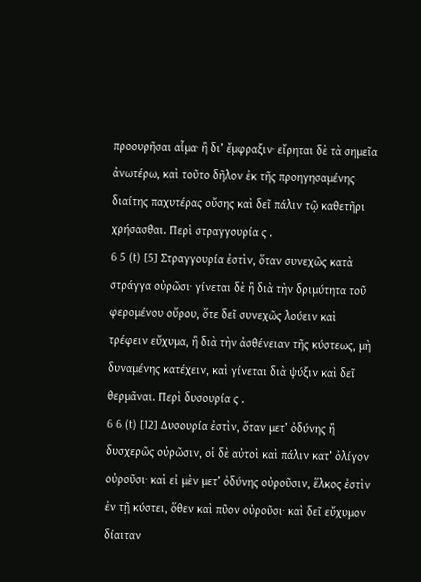προουρῆσαι αἷμα· ἢ δι’ ἔμφραξιν· εἴρηται δὲ τὰ σημεῖα ἀνωτέρω, καὶ τοῦτο δῆλον ἐκ τῆς προηγησαμένης διαίτης παχυτέρας οὔσης καὶ δεῖ πάλιν τῷ καθετῆρι χρήσασθαι. Περὶ στραγγουρία ς .
6 5 (t) [5] Στραγγουρία ἐστὶν, ὅταν συνεχῶς κατὰ στράγγα οὐρῶσι· γίνεται δὲ ἢ διὰ τὴν δριμύτητα τοῦ φερομένου οὔρου, ὅτε δεῖ συνεχῶς λούειν καὶ τρέφειν εὔχυμα, ἢ διὰ τὴν ἀσθένειαν τῆς κύστεως, μὴ δυναμένης κατέχειν, καὶ γίνεται διὰ ψύξιν καὶ δεῖ θερμᾶναι. Περὶ δυσουρία ς .
6 6 (t) [12] Δυσουρία ἐστὶν, ὅταν μετ’ ὀδύνης ἢ δυσχερῶς οὐρῶσιν, οἱ δὲ αὐτοὶ καὶ πάλιν κατ’ ὀλίγον οὐροῦσι· καὶ εἰ μὲν μετ’ ὀδύνης οὐροῦσιν, ἕλκος ἐστὶν ἐν τῇ κύστει, ὅθεν καὶ πῦον οὐροῦσι· καὶ δεῖ εὔχυμον δίαιταν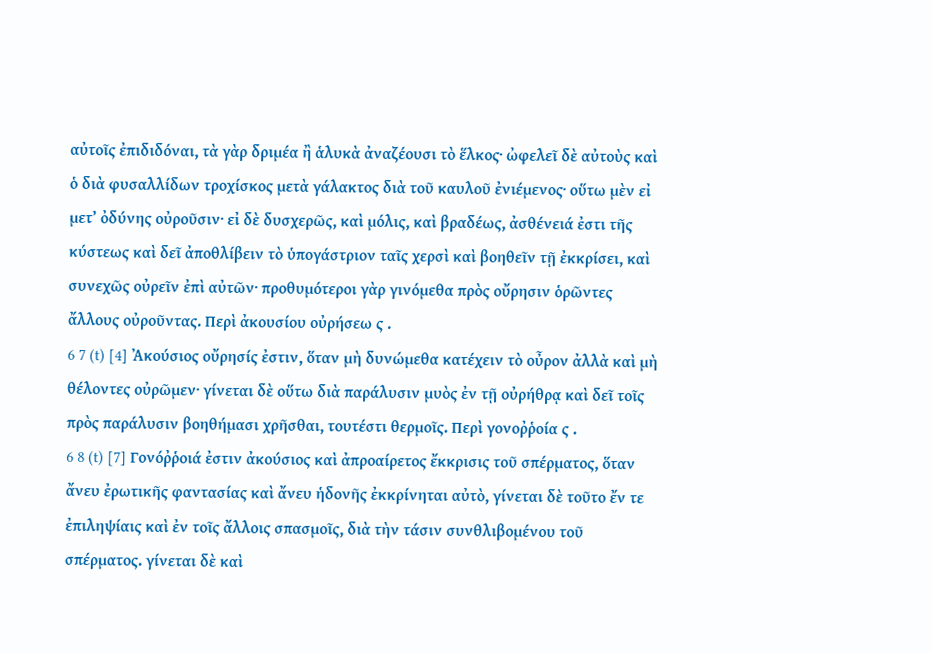αὐτοῖς ἐπιδιδόναι, τὰ γὰρ δριμέα ἢ ἁλυκὰ ἀναζέουσι τὸ ἕλκος· ὠφελεῖ δὲ αὐτοὺς καὶ ὁ διὰ φυσαλλίδων τροχίσκος μετὰ γάλακτος διὰ τοῦ καυλοῦ ἐνιέμενος· οὕτω μὲν εἰ μετ’ ὀδύνης οὐροῦσιν· εἰ δὲ δυσχερῶς, καὶ μόλις, καὶ βραδέως, ἀσθένειά ἐστι τῆς κύστεως καὶ δεῖ ἀποθλίβειν τὸ ὑπογάστριον ταῖς χερσὶ καὶ βοηθεῖν τῇ ἐκκρίσει, καὶ συνεχῶς οὐρεῖν ἐπὶ αὐτῶν· προθυμότεροι γὰρ γινόμεθα πρὸς οὔρησιν ὁρῶντες ἄλλους οὐροῦντας. Περὶ ἀκουσίου οὐρήσεω ς .
6 7 (t) [4] Ἀκούσιος οὔρησίς ἐστιν, ὅταν μὴ δυνώμεθα κατέχειν τὸ οὖρον ἀλλὰ καὶ μὴ θέλοντες οὐρῶμεν· γίνεται δὲ οὕτω διὰ παράλυσιν μυὸς ἐν τῇ οὐρήθρᾳ καὶ δεῖ τοῖς πρὸς παράλυσιν βοηθήμασι χρῆσθαι, τουτέστι θερμοῖς. Περὶ γονοῤῥοία ς .
6 8 (t) [7] Γονόῤῥοιά ἐστιν ἀκούσιος καὶ ἀπροαίρετος ἔκκρισις τοῦ σπέρματος, ὅταν ἄνευ ἐρωτικῆς φαντασίας καὶ ἄνευ ἡδονῆς ἐκκρίνηται αὐτὸ, γίνεται δὲ τοῦτο ἔν τε ἐπιληψίαις καὶ ἐν τοῖς ἄλλοις σπασμοῖς, διὰ τὴν τάσιν συνθλιβομένου τοῦ σπέρματος. γίνεται δὲ καὶ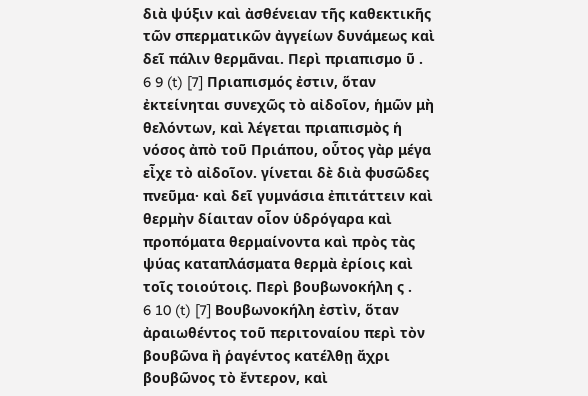διὰ ψύξιν καὶ ἀσθένειαν τῆς καθεκτικῆς τῶν σπερματικῶν ἀγγείων δυνάμεως καὶ δεῖ πάλιν θερμᾶναι. Περὶ πριαπισμο ῦ .
6 9 (t) [7] Πριαπισμός ἐστιν, ὅταν ἐκτείνηται συνεχῶς τὸ αἰδοῖον, ἡμῶν μὴ θελόντων, καὶ λέγεται πριαπισμὸς ἡ νόσος ἀπὸ τοῦ Πριάπου, οὗτος γὰρ μέγα εἶχε τὸ αἰδοῖον. γίνεται δὲ διὰ φυσῶδες πνεῦμα· καὶ δεῖ γυμνάσια ἐπιτάττειν καὶ θερμὴν δίαιταν οἷον ὑδρόγαρα καὶ προπόματα θερμαίνοντα καὶ πρὸς τὰς ψύας καταπλάσματα θερμὰ ἐρίοις καὶ τοῖς τοιούτοις. Περὶ βουβωνοκήλη ς .
6 10 (t) [7] Βουβωνοκήλη ἐστὶν, ὅταν ἀραιωθέντος τοῦ περιτοναίου περὶ τὸν βουβῶνα ἢ ῥαγέντος κατέλθῃ ἄχρι βουβῶνος τὸ ἔντερον, καὶ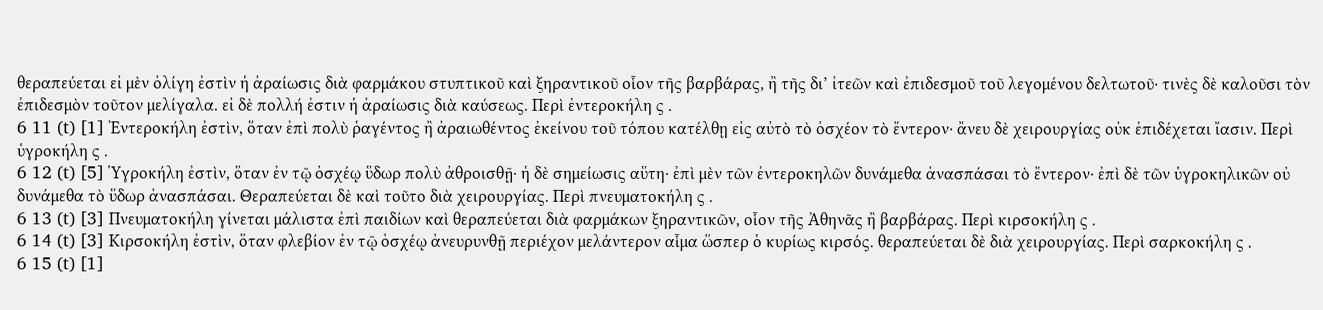θεραπεύεται εἰ μὲν ὀλίγη ἐστὶν ἡ ἀραίωσις διὰ φαρμάκου στυπτικοῦ καὶ ξηραντικοῦ οἷον τῆς βαρβάρας, ἢ τῆς δι’ ἰτεῶν καὶ ἐπιδεσμοῦ τοῦ λεγομένου δελτωτοῦ· τινὲς δὲ καλοῦσι τὸν ἐπιδεσμὸν τοῦτον μελίγαλα. εἰ δὲ πολλή ἐστιν ἡ ἀραίωσις διὰ καύσεως. Περὶ ἐντεροκήλη ς .
6 11 (t) [1] Ἐντεροκήλη ἐστὶν, ὅταν ἐπὶ πολὺ ῥαγέντος ἢ ἀραιωθέντος ἐκείνου τοῦ τόπου κατέλθῃ εἰς αὐτὸ τὸ ὀσχέον τὸ ἔντερον· ἄνευ δὲ χειρουργίας οὐκ ἐπιδέχεται ἴασιν. Περὶ ὑγροκήλη ς .
6 12 (t) [5] Ὑγροκήλη ἐστὶν, ὅταν ἐν τῷ ὀσχέῳ ὕδωρ πολὺ ἀθροισθῇ· ἡ δὲ σημείωσις αὕτη· ἐπὶ μὲν τῶν ἐντεροκηλῶν δυνάμεθα ἀνασπάσαι τὸ ἔντερον· ἐπὶ δὲ τῶν ὑγροκηλικῶν οὐ δυνάμεθα τὸ ὕδωρ ἀνασπάσαι. Θεραπεύεται δὲ καὶ τοῦτο διὰ χειρουργίας. Περὶ πνευματοκήλη ς .
6 13 (t) [3] Πνευματοκήλη γίνεται μάλιστα ἐπὶ παιδίων καὶ θεραπεύεται διὰ φαρμάκων ξηραντικῶν, οἷον τῆς Ἀθηνᾶς ἢ βαρβάρας. Περὶ κιρσοκήλη ς .
6 14 (t) [3] Κιρσοκήλη ἐστὶν, ὅταν φλεβίον ἐν τῷ ὀσχέῳ ἀνευρυνθῇ περιέχον μελάντερον αἷμα ὥσπερ ὁ κυρίως κιρσός. θεραπεύεται δὲ διὰ χειρουργίας. Περὶ σαρκοκήλη ς .
6 15 (t) [1]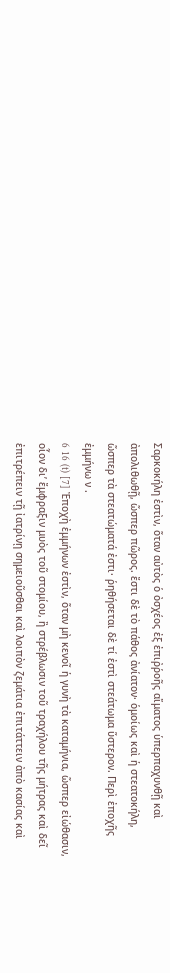Σαρκοκήλη ἐστὶν, ὅταν αὐτὸς ὁ ὀσχέος ἐξ ἐπιῤῥοῆς αἵματος ὑπερπαχυνθῇ καὶ ἀπολιθωθῇ, ὥσπερ πῶρος. ἔστι δὲ τὸ πάθος ἀνίατον· ὁμοίως καὶ ἡ στεατοκήλη, ὥσπερ τὰ στεατώματά ἐστι· ῥηθήσεται δὲ τί ἐστὶ στεάτωμα ὕστερον. Περὶ ἐποχῆς ἐμμήνω ν .
6 16 (t) [7] Ἐποχὴ ἐμμήνων ἐστὶν, ὅταν μὴ κενοῖ ἡ γυνὴ τὰ καταμήνια, ὥσπερ εἰώθασιν, οἷον δι’ ἔμφραξιν μυὸς τοῦ στομίου, ἢ στρέβλωσιν τοῦ τραχήλου τῆς μήτρας καὶ δεῖ ἐπιτρέπειν τῇ ἰατρίνῃ σημειοῦσθαι καὶ λοιπὸν ζεμάτια ἐπιτάττειν ἀπὸ κασίας καὶ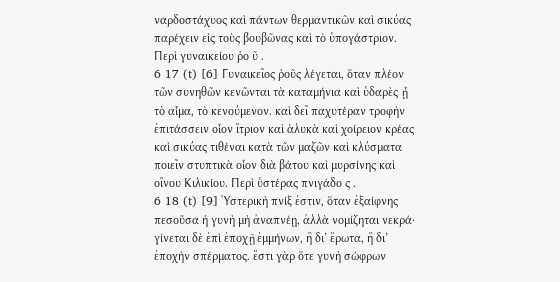ναρδοστάχυος καὶ πάντων θερμαντικῶν καὶ σικύας παρέχειν εἰς τοὺς βουβῶνας καὶ τὸ ὑπογάστριον. Περὶ γυναικείου ῥο ῦ .
6 17 (t) [6] Γυναικεῖος ῥοῦς λέγεται, ὅταν πλέον τῶν συνηθῶν κενῶνται τὰ καταμήνια καὶ ὑδαρὲς ᾖ τὸ αἷμα, τὸ κενούμενον. καὶ δεῖ παχυτέραν τροφὴν ἐπιτάσσειν οἷον ἴτριον καὶ ἁλυκὰ καὶ χοίρειον κρέας καὶ σικύας τιθέναι κατὰ τῶν μαζῶν καὶ κλύσματα ποιεῖν στυπτικὰ οἷον διὰ βάτου καὶ μυρσίνης καὶ οἴνου Κιλικίου. Περὶ ὑστέρας πνιγάδο ς .
6 18 (t) [9] Ὑστερικὴ πνίξ ἐστιν, ὅταν ἐξαίφνης πεσοῦσα ἡ γυνὴ μὴ ἀναπνέῃ, ἀλλὰ νομίζηται νεκρά· γίνεται δὲ ἐπὶ ἐποχῇ ἐμμήνων, ἢ δι’ ἔρωτα, ἢ δι’ ἐποχὴν σπέρματος. ἔστι γὰρ ὅτε γυνὴ σώφρων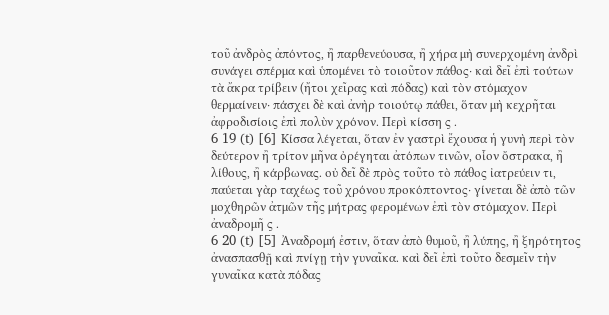τοῦ ἀνδρὸς ἀπόντος, ἢ παρθενεύουσα, ἢ χήρα μὴ συνερχομένη ἀνδρὶ συνάγει σπέρμα καὶ ὑπομένει τὸ τοιοῦτον πάθος· καὶ δεῖ ἐπὶ τούτων τὰ ἄκρα τρίβειν (ἤτοι χεῖρας καὶ πόδας) καὶ τὸν στόμαχον θερμαίνειν· πάσχει δὲ καὶ ἀνὴρ τοιούτῳ πάθει, ὅταν μὴ κεχρῆται ἀφροδισίοις ἐπὶ πολὺν χρόνον. Περὶ κίσση ς .
6 19 (t) [6] Κίσσα λέγεται, ὅταν ἐν γαστρὶ ἔχουσα ἡ γυνὴ περὶ τὸν δεύτερον ἢ τρίτον μῆνα ὀρέγηται ἀτόπων τινῶν, οἷον ὄστρακα, ἢ λίθους, ἢ κάρβωνας. οὐ δεῖ δὲ πρὸς τοῦτο τὸ πάθος ἰατρεύειν τι, παύεται γὰρ ταχέως τοῦ χρόνου προκόπτοντος· γίνεται δὲ ἀπὸ τῶν μοχθηρῶν ἀτμῶν τῆς μήτρας φερομένων ἐπὶ τὸν στόμαχον. Περὶ ἀναδρομῆ ς .
6 20 (t) [5] Ἀναδρομή ἐστιν, ὅταν ἀπὸ θυμοῦ, ἢ λύπης, ἢ ξηρότητος ἀνασπασθῇ καὶ πνίγῃ τὴν γυναῖκα. καὶ δεῖ ἐπὶ τοῦτο δεσμεῖν τὴν γυναῖκα κατὰ πόδας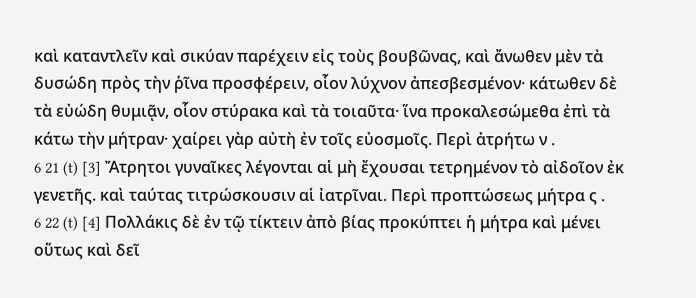καὶ καταντλεῖν καὶ σικύαν παρέχειν εἰς τοὺς βουβῶνας, καὶ ἄνωθεν μὲν τὰ δυσώδη πρὸς τὴν ῥῖνα προσφέρειν, οἷον λύχνον ἀπεσβεσμένον· κάτωθεν δὲ τὰ εὐώδη θυμιᾷν, οἷον στύρακα καὶ τὰ τοιαῦτα· ἵνα προκαλεσώμεθα ἐπὶ τὰ κάτω τὴν μήτραν· χαίρει γὰρ αὐτὴ ἐν τοῖς εὐοσμοῖς. Περὶ ἀτρήτω ν .
6 21 (t) [3] Ἄτρητοι γυναῖκες λέγονται αἱ μὴ ἔχουσαι τετρημένον τὸ αἰδοῖον ἐκ γενετῆς. καὶ ταύτας τιτρώσκουσιν αἱ ἰατρῖναι. Περὶ προπτώσεως μήτρα ς .
6 22 (t) [4] Πολλάκις δὲ ἐν τῷ τίκτειν ἀπὸ βίας προκύπτει ἡ μήτρα καὶ μένει οὕτως καὶ δεῖ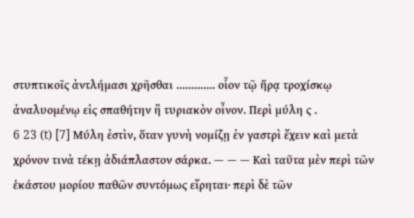στυπτικοῖς ἀντλήμασι χρῆσθαι ............. οἷον τῷ ἥρᾳ τροχίσκῳ ἀναλυομένῳ εἰς σπαθήτην ἢ τυριακὸν οἶνον. Περὶ μύλη ς .
6 23 (t) [7] Μύλη ἐστὶν, ὅταν γυνὴ νομίζῃ ἐν γαστρὶ ἔχειν καὶ μετὰ χρόνον τινὰ τέκῃ ἀδιάπλαστον σάρκα. — — — Καὶ ταῦτα μὲν περὶ τῶν ἑκάστου μορίου παθῶν συντόμως εἴρηται· περὶ δὲ τῶν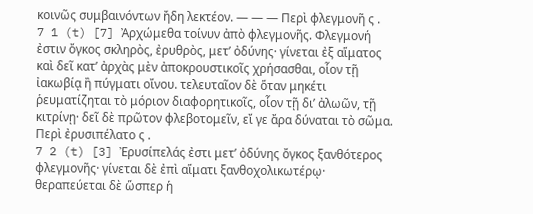κοινῶς συμβαινόντων ἤδη λεκτέον. — — — Περὶ φλεγμονῆ ς .
7 1 (t) [7] Ἀρχώμεθα τοίνυν ἀπὸ φλεγμονῆς. Φλεγμονή ἐστιν ὄγκος σκληρὸς, ἐρυθρὸς, μετ’ ὀδύνης· γίνεται ἐξ αἵματος καὶ δεῖ κατ’ ἀρχὰς μὲν ἀποκρουστικοῖς χρήσασθαι, οἷον τῇ ἰακωβίᾳ ἢ πύγματι οἴνου. τελευταῖον δὲ ὅταν μηκέτι ῥευματίζηται τὸ μόριον διαφορητικοῖς, οἷον τῇ δι’ ἀλωῶν, τῇ κιτρίνῃ· δεῖ δὲ πρῶτον φλεβοτομεῖν, εἴ γε ἄρα δύναται τὸ σῶμα. Περὶ ἐρυσιπέλατο ς .
7 2 (t) [3] Ἐρυσίπελάς ἐστι μετ’ ὀδύνης ὄγκος ξανθότερος φλεγμονῆς· γίνεται δὲ ἐπὶ αἵματι ξανθοχολικωτέρῳ· θεραπεύεται δὲ ὥσπερ ἡ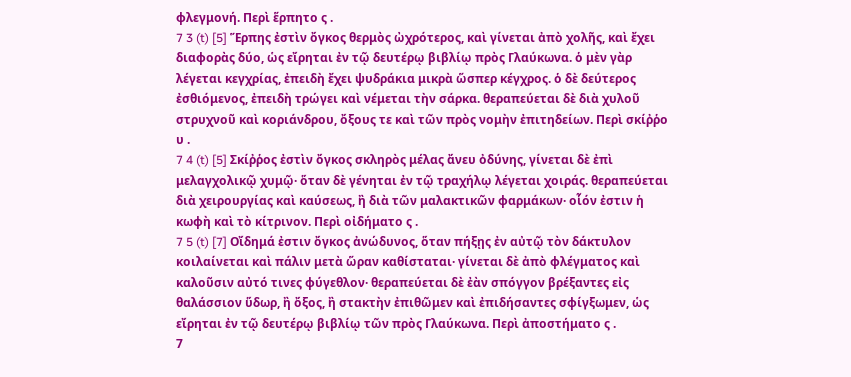φλεγμονή. Περὶ ἕρπητο ς .
7 3 (t) [5] Ἕρπης ἐστὶν ὄγκος θερμὸς ὠχρότερος, καὶ γίνεται ἀπὸ χολῆς, καὶ ἔχει διαφορὰς δύο, ὡς εἴρηται ἐν τῷ δευτέρῳ βιβλίῳ πρὸς Γλαύκωνα. ὁ μὲν γὰρ λέγεται κεγχρίας, ἐπειδὴ ἔχει ψυδράκια μικρὰ ὥσπερ κέγχρος. ὁ δὲ δεύτερος ἐσθιόμενος, ἐπειδὴ τρώγει καὶ νέμεται τὴν σάρκα. θεραπεύεται δὲ διὰ χυλοῦ στρυχνοῦ καὶ κοριάνδρου, ὄξους τε καὶ τῶν πρὸς νομὴν ἐπιτηδείων. Περὶ σκίῤῥο υ .
7 4 (t) [5] Σκίῤῥος ἐστὶν ὄγκος σκληρὸς μέλας ἄνευ ὀδύνης, γίνεται δὲ ἐπὶ μελαγχολικῷ χυμῷ· ὅταν δὲ γένηται ἐν τῷ τραχήλῳ λέγεται χοιράς. θεραπεύεται διὰ χειρουργίας καὶ καύσεως, ἢ διὰ τῶν μαλακτικῶν φαρμάκων· οἷόν ἐστιν ἡ κωφὴ καὶ τὸ κίτρινον. Περὶ οἰδήματο ς .
7 5 (t) [7] Οἴδημά ἐστιν ὄγκος ἀνώδυνος, ὅταν πήξῃς ἐν αὐτῷ τὸν δάκτυλον κοιλαίνεται καὶ πάλιν μετὰ ὥραν καθίσταται· γίνεται δὲ ἀπὸ φλέγματος καὶ καλοῦσιν αὐτό τινες φύγεθλον· θεραπεύεται δὲ ἐὰν σπόγγον βρέξαντες εἰς θαλάσσιον ὕδωρ, ἢ ὄξος, ἢ στακτὴν ἐπιθῶμεν καὶ ἐπιδήσαντες σφίγξωμεν, ὡς εἴρηται ἐν τῷ δευτέρῳ βιβλίῳ τῶν πρὸς Γλαύκωνα. Περὶ ἀποστήματο ς .
7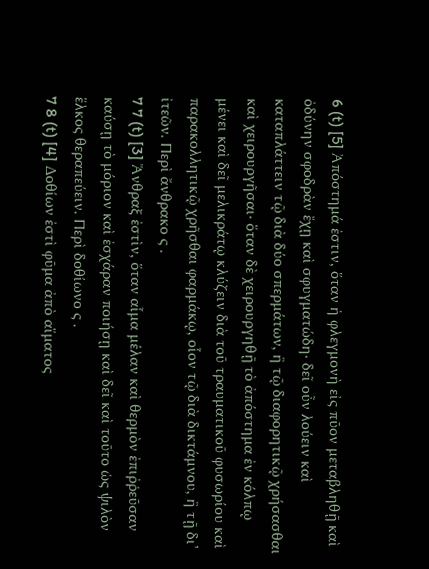6 (t) [5] Ἀπόστημά ἐστιν, ὅταν ἡ φλεγμονὴ εἰς πῦον μεταβληθῇ καὶ ὀδύνην σφοδρὰν ἔχῃ καὶ σφυγματώδη· δεῖ οὖν λούειν καὶ καταπλάττειν τῷ διὰ δύο σπερμάτων, ἢ τῷ διαφορητικῷ χρήσασθαι καὶ χειρουργῆσαι· ὅταν δὲ χειρουργηθῇ τὸ ἀπόστημα ἐν κόλπῳ μένει καὶ δεῖ μελικράτῳ κλύζειν διὰ τοῦ τραυματικοῦ φυσωρίου καὶ παρακολλητικῷ χρῆσθαι φαρμάκῳ, οἷον τῷ διὰ δικτάμνου, ἢ τῇ δι’ ἰτεῶν. Περὶ ἄνθρακο ς .
7 7 (t) [3] Ἄνθραξ ἐστὶν, ὅταν αἷμα μέλαν καὶ θερμὸν ἐπιῤῥεῦσαν καύσῃ τὸ μόριον καὶ ἐσχάραν ποιήσῃ καὶ δεῖ καὶ τοῦτο ὡς ψιλὸν ἕλκος θεραπεύειν. Περὶ δοθίωνο ς .
7 8 (t) [4] Δοθίων ἐστὶ φῦμα ἀπὸ αἵματος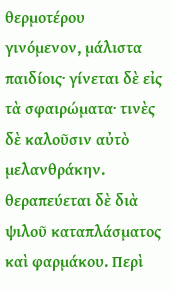θερμοτέρου γινόμενον, μάλιστα παιδίοις· γίνεται δὲ εἰς τὰ σφαιρώματα· τινὲς δὲ καλοῦσιν αὐτὸ μελανθράκην. θεραπεύεται δὲ διὰ ψιλοῦ καταπλάσματος καὶ φαρμάκου. Περὶ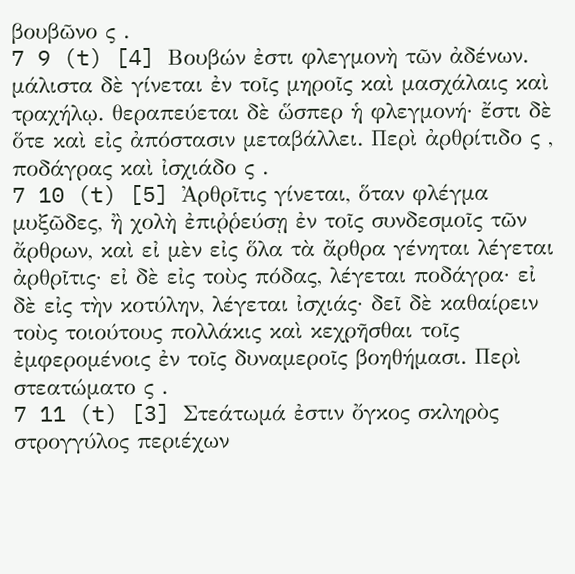βουβῶνο ς .
7 9 (t) [4] Βουβών ἐστι φλεγμονὴ τῶν ἀδένων. μάλιστα δὲ γίνεται ἐν τοῖς μηροῖς καὶ μασχάλαις καὶ τραχήλῳ. θεραπεύεται δὲ ὥσπερ ἡ φλεγμονή· ἔστι δὲ ὅτε καὶ εἰς ἀπόστασιν μεταβάλλει. Περὶ ἀρθρίτιδο ς , ποδάγρας καὶ ἰσχιάδο ς .
7 10 (t) [5] Ἀρθρῖτις γίνεται, ὅταν φλέγμα μυξῶδες, ἢ χολὴ ἐπιῤῥεύσῃ ἐν τοῖς συνδεσμοῖς τῶν ἄρθρων, καὶ εἰ μὲν εἰς ὅλα τὰ ἄρθρα γένηται λέγεται ἀρθρῖτις· εἰ δὲ εἰς τοὺς πόδας, λέγεται ποδάγρα· εἰ δὲ εἰς τὴν κοτύλην, λέγεται ἰσχιάς· δεῖ δὲ καθαίρειν τοὺς τοιούτους πολλάκις καὶ κεχρῆσθαι τοῖς ἐμφερομένοις ἐν τοῖς δυναμεροῖς βοηθήμασι. Περὶ στεατώματο ς .
7 11 (t) [3] Στεάτωμά ἐστιν ὄγκος σκληρὸς στρογγύλος περιέχων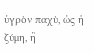ὑγρὸν παχὺ, ὡς ἡ ζύμη, ἢ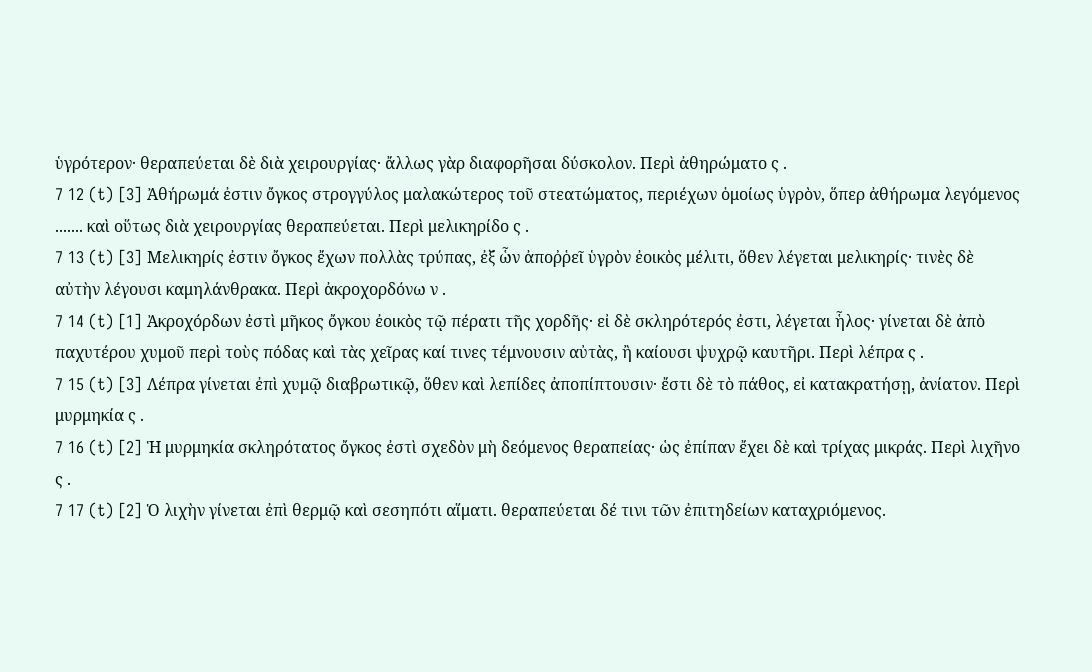ὑγρότερον· θεραπεύεται δὲ διὰ χειρουργίας· ἄλλως γὰρ διαφορῆσαι δύσκολον. Περὶ ἀθηρώματο ς .
7 12 (t) [3] Ἀθήρωμά ἐστιν ὄγκος στρογγύλος μαλακώτερος τοῦ στεατώματος, περιέχων ὁμοίως ὑγρὸν, ὅπερ ἀθήρωμα λεγόμενος ....... καὶ οὕτως διὰ χειρουργίας θεραπεύεται. Περὶ μελικηρίδο ς .
7 13 (t) [3] Μελικηρίς ἐστιν ὄγκος ἔχων πολλὰς τρύπας, ἐξ ὧν ἀποῤῥεῖ ὑγρὸν ἐοικὸς μέλιτι, ὅθεν λέγεται μελικηρίς· τινὲς δὲ αὐτὴν λέγουσι καμηλάνθρακα. Περὶ ἀκροχορδόνω ν .
7 14 (t) [1] Ἀκροχόρδων ἐστὶ μῆκος ὄγκου ἐοικὸς τῷ πέρατι τῆς χορδῆς· εἰ δὲ σκληρότερός ἐστι, λέγεται ἧλος· γίνεται δὲ ἀπὸ παχυτέρου χυμοῦ περὶ τοὺς πόδας καὶ τὰς χεῖρας καί τινες τέμνουσιν αὐτὰς, ἢ καίουσι ψυχρῷ καυτῆρι. Περὶ λέπρα ς .
7 15 (t) [3] Λέπρα γίνεται ἐπὶ χυμῷ διαβρωτικῷ, ὅθεν καὶ λεπίδες ἀποπίπτουσιν· ἔστι δὲ τὸ πάθος, εἰ κατακρατήσῃ, ἀνίατον. Περὶ μυρμηκία ς .
7 16 (t) [2] Ἡ μυρμηκία σκληρότατος ὄγκος ἐστὶ σχεδὸν μὴ δεόμενος θεραπείας· ὡς ἐπίπαν ἔχει δὲ καὶ τρίχας μικράς. Περὶ λιχῆνο ς .
7 17 (t) [2] Ὁ λιχὴν γίνεται ἐπὶ θερμῷ καὶ σεσηπότι αἵματι. θεραπεύεται δέ τινι τῶν ἐπιτηδείων καταχριόμενος.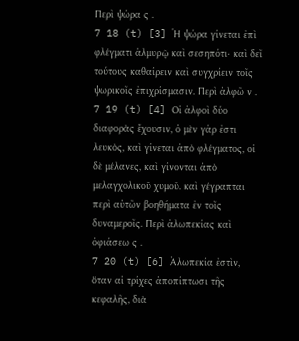Περὶ ψώρα ς .
7 18 (t) [3] Ἡ ψώρα γίνεται ἐπὶ φλέγματι ἁλμυρῷ καὶ σεσηπότι· καὶ δεῖ τούτους καθαίρειν καὶ συγχρίειν τοῖς ψωρικοῖς ἐπιχρίσμασιν. Περὶ ἀλφῶ ν .
7 19 (t) [4] Οἱ ἀλφοὶ δύο διαφορὰς ἔχουσιν, ὁ μὲν γάρ ἐστι λευκὸς, καὶ γίνεται ἀπὸ φλέγματος, οἱ δὲ μέλανες, καὶ γίνονται ἀπὸ μελαγχολικοῦ χυμοῦ. καὶ γέγραπται περὶ αὐτῶν βοηθήματα ἐν τοῖς δυναμεροῖς. Περὶ ἀλωπεκίας καὶ ὀφιάσεω ς .
7 20 (t) [6] Ἀλωπεκία ἐστὶν, ὅταν αἱ τρίχες ἀποπίπτωσι τῆς κεφαλῆς, διὰ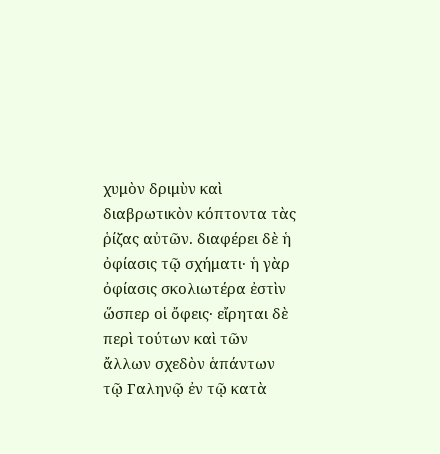χυμὸν δριμὺν καὶ διαβρωτικὸν κόπτοντα τὰς ῥίζας αὐτῶν. διαφέρει δὲ ἡ ὀφίασις τῷ σχήματι· ἡ γὰρ ὀφίασις σκολιωτέρα ἐστὶν ὥσπερ οἱ ὄφεις· εἴρηται δὲ περὶ τούτων καὶ τῶν ἄλλων σχεδὸν ἁπάντων τῷ Γαληνῷ ἐν τῷ κατὰ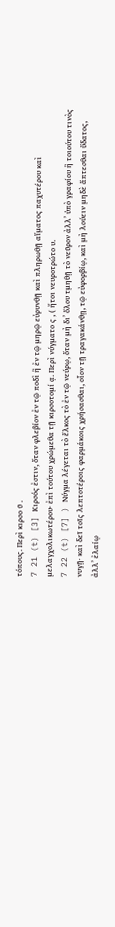τόπους. Περὶ κιρσο ῦ .
7 21 (t) [3] Κιρσός ἐστιν, ὅταν φλεβίον ἐν τῷ ποδὶ ἢ ἐν τῷ μηρῷ εὐρυνθῇ καὶ πληρωθῇ αἵματος παχυτέρου καὶ μελαγχολικωτέρου· ἐπὶ τούτου χρώμεθα τῇ κιρσοτομί ᾳ. Περὶ νύγματο ς , ( ἤτοι νευροτρώτο υ.
7 22 (t) [7] ) Νύγμα λέγεται τὸ ἕλκος τὸ ἐν τῷ νεύρῳ, ὅταν μὴ δι’ ὅλου τμηθῇ τὸ νεῦρον ἀλλ’ ὑπὸ γραφίου ἢ τοιούτου τινὸς νυγῇ· καὶ δεῖ τοῖς λεπτοτέροις φαρμάκοις χρήσασθαι, οἷον τῇ τραγακάνθῃ, τῷ εὐφορβίῳ, καὶ μὴ λούειν μηδὲ ἅπτεσθαι ὕδατος, ἀλλ’ ἐλαίῳ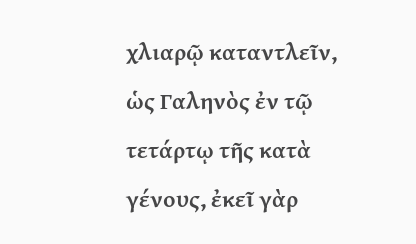χλιαρῷ καταντλεῖν, ὡς Γαληνὸς ἐν τῷ τετάρτῳ τῆς κατὰ γένους, ἐκεῖ γὰρ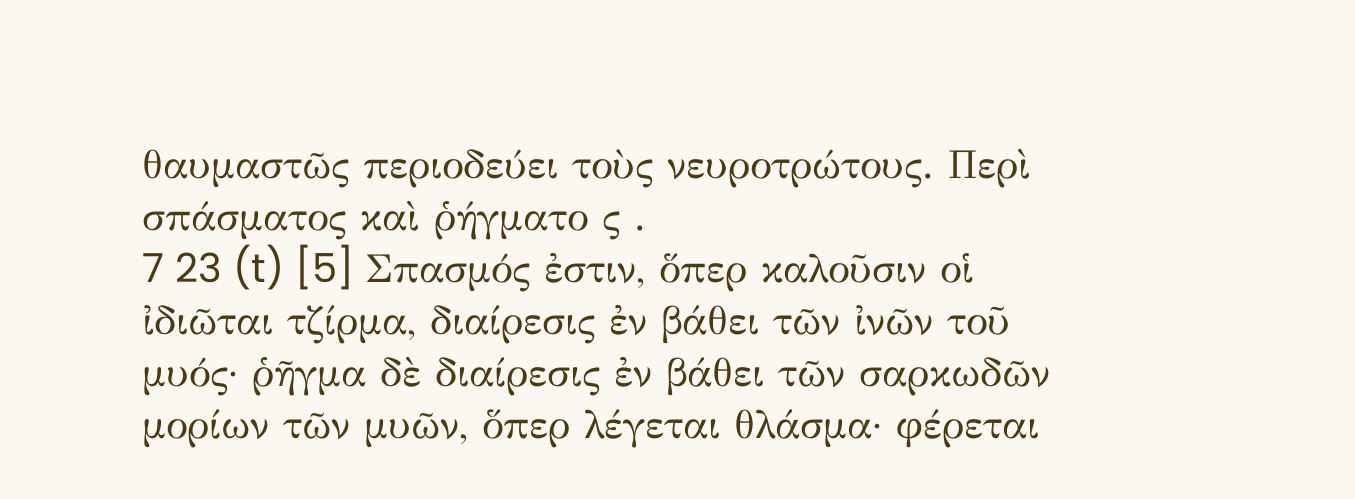θαυμαστῶς περιοδεύει τοὺς νευροτρώτους. Περὶ σπάσματος καὶ ῥήγματο ς .
7 23 (t) [5] Σπασμός ἐστιν, ὅπερ καλοῦσιν οἱ ἰδιῶται τζίρμα, διαίρεσις ἐν βάθει τῶν ἰνῶν τοῦ μυός· ῥῆγμα δὲ διαίρεσις ἐν βάθει τῶν σαρκωδῶν μορίων τῶν μυῶν, ὅπερ λέγεται θλάσμα· φέρεται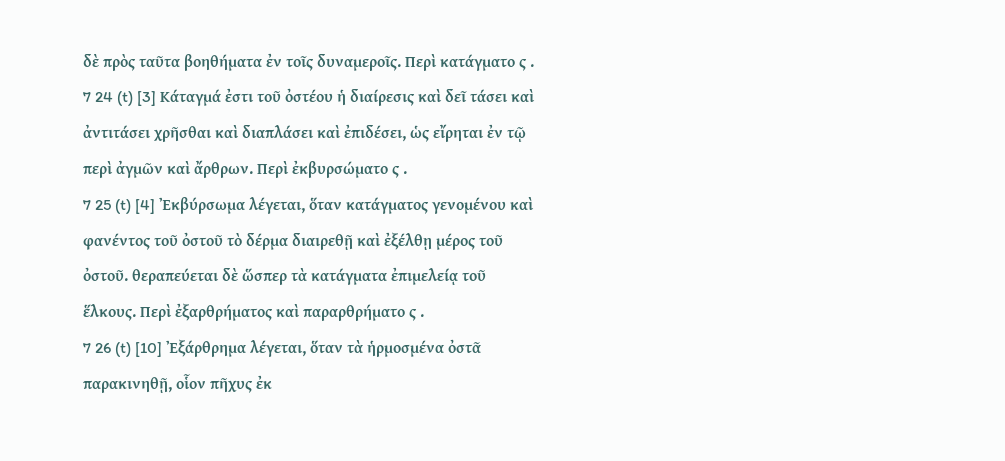δὲ πρὸς ταῦτα βοηθήματα ἐν τοῖς δυναμεροῖς. Περὶ κατάγματο ς .
7 24 (t) [3] Κάταγμά ἐστι τοῦ ὀστέου ἡ διαίρεσις καὶ δεῖ τάσει καὶ ἀντιτάσει χρῆσθαι καὶ διαπλάσει καὶ ἐπιδέσει, ὡς εἴρηται ἐν τῷ περὶ ἀγμῶν καὶ ἄρθρων. Περὶ ἐκβυρσώματο ς .
7 25 (t) [4] Ἐκβύρσωμα λέγεται, ὅταν κατάγματος γενομένου καὶ φανέντος τοῦ ὀστοῦ τὸ δέρμα διαιρεθῇ καὶ ἐξέλθῃ μέρος τοῦ ὀστοῦ. θεραπεύεται δὲ ὥσπερ τὰ κατάγματα ἐπιμελείᾳ τοῦ ἕλκους. Περὶ ἐξαρθρήματος καὶ παραρθρήματο ς .
7 26 (t) [10] Ἐξάρθρημα λέγεται, ὅταν τὰ ἡρμοσμένα ὀστᾶ παρακινηθῇ, οἷον πῆχυς ἐκ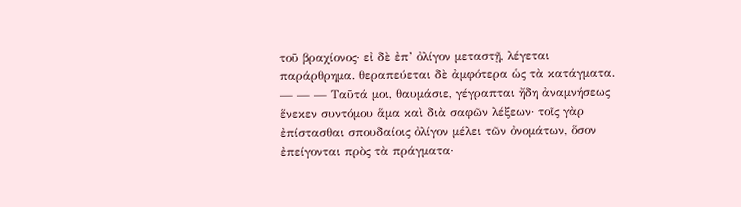τοῦ βραχίονος· εἰ δὲ ἐπ’ ὀλίγον μεταστῇ, λέγεται παράρθρημα. θεραπεύεται δὲ ἀμφότερα ὡς τὰ κατάγματα. — — — Ταῦτά μοι, θαυμάσιε, γέγραπται ἤδη ἀναμνήσεως ἕνεκεν συντόμου ἅμα καὶ διὰ σαφῶν λέξεων· τοῖς γὰρ ἐπίστασθαι σπουδαίοις ὀλίγον μέλει τῶν ὀνομάτων, ὅσον ἐπείγονται πρὸς τὰ πράγματα·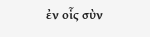ἐν οἷς σὺν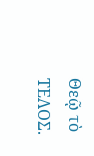Θεῷ τὸ ΤΕΛΟΣ.